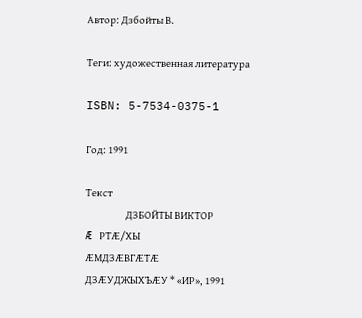Автор: Дзбойты В.

Теги: художественная литература

ISBN: 5-7534-0375-1

Год: 1991

Текст
                    ДЗБОЙТЫ ВИКТОР
Æ РТÆ/ХЫ
ÆМДЗÆВГÆТÆ
ДЗÆУДЖЫХЪÆУ * «ИР», 1991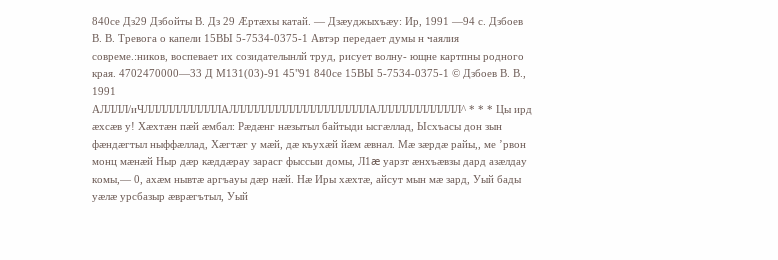840се Дз29 Дзбойты В. Дз 29 Æртæхы катай. — Дзæуджыхъæу: Ир, 1991 —94 с. Дзбоев В. В. Тревога о капели 15ВЫ 5-7534-0375-1 Автэр передает думы н чаялия совреме.:ников, воспевает их созидателынлй труд, рисует волну- ющне картпны родного края. 4702470000—33 Д М131(03)-91 45"91 840се 15ВЫ 5-7534-0375-1 © Дзбоев В. В., 1991
АЛЛЛЛ/иЧЛЛЛЛЛЛЛЛЛЛЛАЛЛЛЛЛЛЛЛЛЛЛЛЛЛЛЛЛЛЛЛАЛЛЛЛЛЛЛЛЛЛЛЛ^ * * * Цы ирд æхсæв у! Хæхтæн пæй æмбал: Рæдæнг нæзытыл байтыди ысгæллад, Ысхъасы дон зын фæндæгтыл ныффæллад, Хæгтæг у мæй, дæ къухæй йæм æвнал. Мæ зæрдæ райы,, ме ’рвон монц мæнæй Ныр дæр кæддæрау зарасг фыссыи домы, Л1æ уарзт æнхъæвзы дард азæлдау комы,— 0, ахæм нывтæ аргъауы дæр нæй. Нæ Иры хæхтæ, айсут мын мæ зард, Уый бады уæлæ урсбазыр æврæгътыл, Уый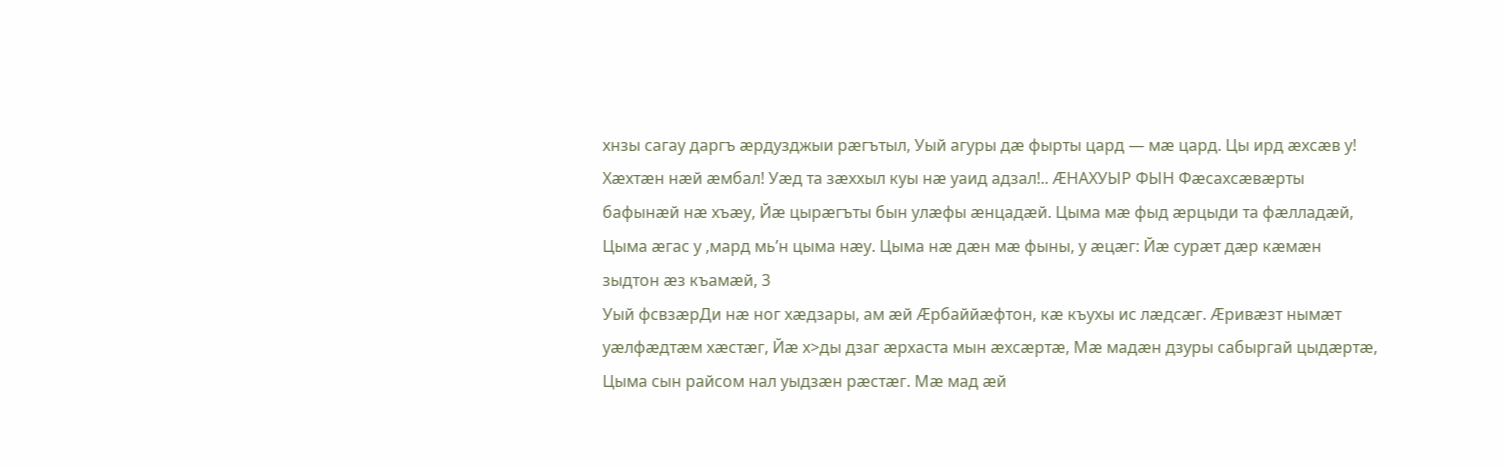хнзы сагау даргъ æрдузджыи рæгътыл, Уый агуры дæ фырты цард — мæ цард. Цы ирд æхсæв у! Хæхтæн нæй æмбал! Уæд та зæххыл куы нæ уаид адзал!.. ÆНАХУЫР ФЫН Фæсахсæвæрты бафынæй нæ хъæу, Йæ цырæгъты бын улæфы æнцадæй. Цыма мæ фыд æрцыди та фæлладæй, Цыма æгас у ,мард мь’н цыма нæу. Цыма нæ дæн мæ фыны, у æцæг: Йæ сурæт дæр кæмæн зыдтон æз къамæй, 3
Уый фсвзæрДи нæ ног хæдзары, ам æй Æрбаййæфтон, кæ къухы ис лæдсæг. Æривæзт нымæт уæлфæдтæм хæстæг, Йæ х>ды дзаг æрхаста мын æхсæртæ, Мæ мадæн дзуры сабыргай цыдæртæ, Цыма сын райсом нал уыдзæн рæстæг. Мæ мад æй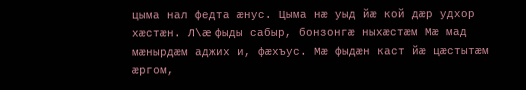цыма нал федта æнус. Цыма нæ уыд йæ кой дæр удхор хæстæн. Л\æ фыды сабыр, бонзонгæ ныхæстæм Мæ мад мæнырдæм аджих и, фæхъус. Мæ фыдæн каст йæ цæстытæм æргом,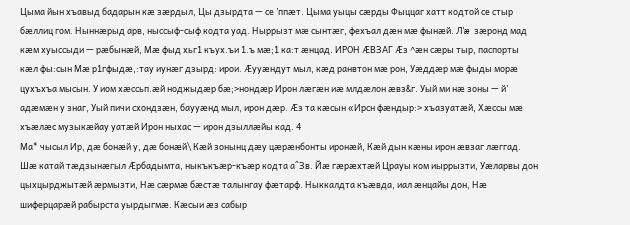Цыма йын хъавыд бадарын кæ зæрдыл, Цы дзырдта — се ’ппæт. Цыма уыцы сæрды Фыццаг хатт кодтой се стыр бæллиц гом. Ныннæрыд арв, ныссыф-сыф кодта уад. Ныррызт мæ сынтæг, фехъал дæн мæ фынæй. Л’æ зæронд мад кæм хуыссыди — рæбынæй, Мæ фыд хьг1 къух.ъи 1.ъ мæ;1 ка:т æнцад. ИРОН ÆВЗАГ Æз ^æн сæры тыр, паспорты кæл фы:сын Мæ р1гфыдæ,:тау иунæг дзырд: ирои. Æууæндут мыл, кæд ранвтон мæ рон, Уæддæр мæ фыды морæ цухъхъа мысын. У иом хæссьп.æй ноджыдæр бæ;>нондæр Ирон лæгæн иæ млдæлон æвз&г. Уый ми нæ зоны — й’ адæмæн у знаг, Уый пичи схондзæн, баууæнд мыл, ирон дæр. Æз та кæсын «Ирсн фæндыр:> хъазуатæй, Хæссы мæ хъæлæс музыкæйау уатæй Ирон ныхас — ирон дзыллæйы кад. 4
Ма* чысыл Ир, дæ бонæй у, дæ бонæй\ Кæй зонынц дæу цæрæнбонты иронæй, Кæй дын кæны ирон æвзаг лæггад. Шæ катай тæдзынæгыл Æрбадымта, ныкъкъæр-къæр кодта а^Зв. Йæ гæрæхтæй Црауы ком иыррызти, Уæларвы дон цыхцырджытæй æрмызти, Нæ сæрмæ бæстæ талынгау фæтарф. Ныккалдта къæвда, иал æнцайы дон, Нæ шиферцарæй рабырста уырдыгмæ. Кæсыи æз сабыр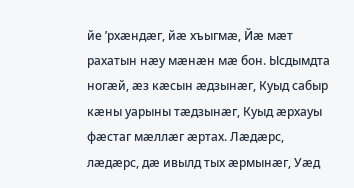йе ’рхæндæг, йæ хъыгмæ, Йæ мæт рахатын нæу мæнæн мæ бон. Ысдымдта ногæй, æз кæсын æдзынæг, Куыд сабыр кæны уарыны тæдзынæг, Куыд æрхауы фæстаг мæллæг æртах. Лæдæрс, лæдæрс, дæ ивылд тых æрмынæг, Уæд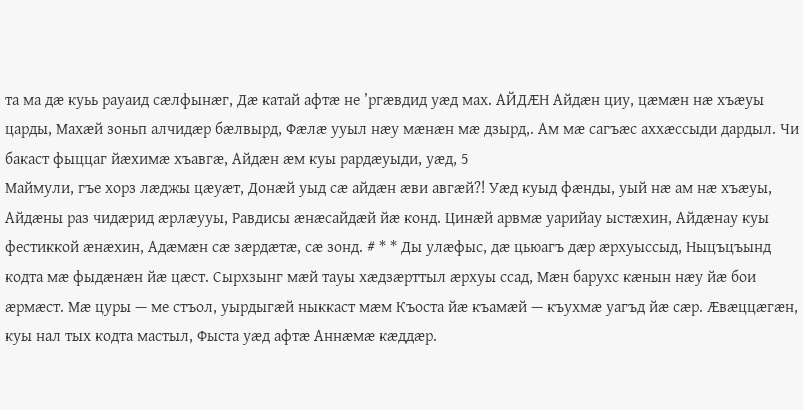та ма дæ куьь рауаид сæлфынæг, Дæ катай афтæ не ’ргæвдид уæд мах. АЙДÆН Айдæн циу, цæмæн нæ хъæуы царды, Махæй зоньп алчидæр бæлвырд, Фæлæ ууыл нæу мæнæн мæ дзырд,. Ам мæ сагъæс аххæссыди дардыл. Чи бакаст фыццаг йæхимæ хъавгæ, Айдæн æм куы рардæуыди, уæд, 5
Маймули, гъе хорз лæджы цæуæт, Донæй уыд сæ айдæн æви авгæй?! Уæд куыд фæнды, уый нæ ам нæ хъæуы, Айдæны раз чидæрид æрлæууы, Равдисы æнæсайдæй йæ конд. Цинæй арвмæ уарийау ыстæхин, Айдæнау куы фестиккой æнæхин, Адæмæн сæ зæрдæтæ, сæ зонд. # * * Ды улæфыс, дæ цьюагъ дæр æрхуыссыд, Ныцъцъынд кодта мæ фыдæнæн йæ цæст. Сырхзынг мæй тауы хæдзæрттыл æрхуы ссад, Мæн барухс кæнын нæу йæ бои æрмæст. Мæ цуры — ме стъол, уырдыгæй ныккаст мæм Къоста йæ къамæй — къухмæ уагъд йæ сæр. Æвæццæгæн, куы нал тых кодта мастыл, Фыста уæд афтæ Аннæмæ кæддæр.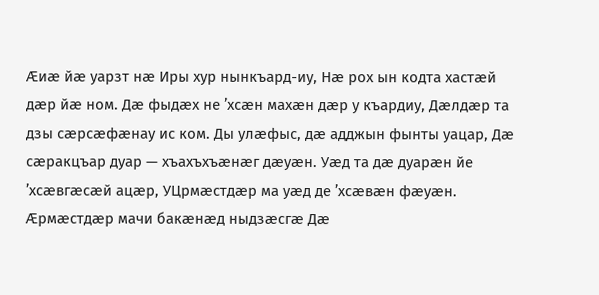Æиæ йæ уарзт нæ Иры хур нынкъард-иу, Нæ рох ын кодта хастæй дæр йæ ном. Дæ фыдæх не ’хсæн махæн дæр у къардиу, Дæлдæр та дзы сæрсæфæнау ис ком. Ды улæфыс, дæ адджын фынты уацар, Дæ сæракцъар дуар — хъахъхъæнæг дæуæн. Уæд та дæ дуарæн йе ’хсæвгæсæй ацæр, УЦрмæстдæр ма уæд де ’хсæвæн фæуæн. Æрмæстдæр мачи бакæнæд ныдзæсгæ Дæ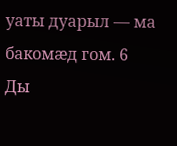уаты дуарыл — ма бакомæд гом. 6
Ды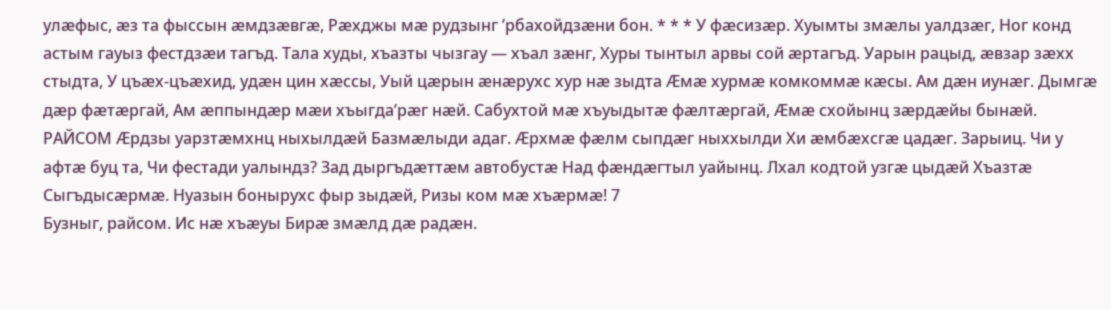улæфыс, æз та фыссын æмдзæвгæ, Рæхджы мæ рудзынг ’рбахойдзæни бон. * * * У фæсизæр. Хуымты змæлы уалдзæг, Ног конд астым гауыз фестдзæи тагъд. Тала худы, хъазты чызгау — хъал зæнг, Хуры тынтыл арвы сой æртагъд. Уарын рацыд, æвзар зæхх стыдта, У цъæх-цъæхид, удæн цин хæссы, Уый цæрын æнæрухс хур нæ зыдта Æмæ хурмæ комкоммæ кæсы. Ам дæн иунæг. Дымгæ дæр фæтæргай, Ам æппындæр мæи хъыгда’рæг нæй. Сабухтой мæ хъуыдытæ фæлтæргай, Æмæ схойынц зæрдæйы бынæй. РАЙСОМ Æрдзы уарзтæмхнц ныхылдæй Базмæлыди адаг. Æрхмæ фæлм сыпдæг ныххылди Хи æмбæхсгæ цадæг. Зарыиц. Чи у афтæ буц та, Чи фестади уалындз? Зад дыргъдæттæм автобустæ Над фæндæгтыл уайынц. Лхал кодтой узгæ цыдæй Хъазтæ Сыгъдысæрмæ. Нуазын бонырухс фыр зыдæй, Ризы ком мæ хъæрмæ! 7
Бузныг, райсом. Ис нæ хъæуы Бирæ змæлд дæ радæн.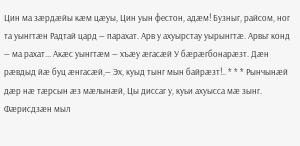Цин ма зæрдæйы кæм цæуы, Цин уын фестон, адæм! Бузныг, райсом, ног та уынгтæн Радтай цард — парахат. Арв у ахуырстау уырынгтæ. Арвьг конд — ма рахат... Акæс уынгтæм — хъæу æгасæй У бæрæгбонарæзт. Дæн рæвдыд йæ буц æнгасæй,— Эх, куыд тынг мын байрæзт!.. * * * Рынчынæй дæр нæ тæрсын æз мæлынæй, Цы диссаг у, куьи ахуысса мæ зынг. Фæрисдзæн мыл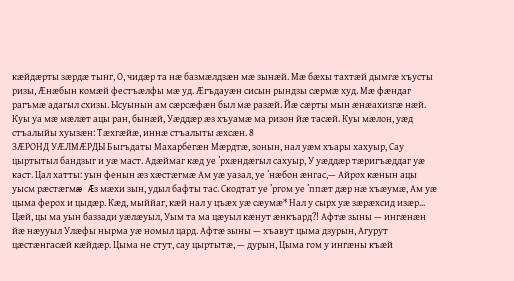кæйдæрты зæрдæ тынг, О, чидæр та нæ базмæлдзæн мæ зынæй. Мæ бæхы тахтæй дымгæ хъусты ризы, Æнæбын комæй фестъæлфы мæ уд. Æгъдауæн сисын рындзы сæрмæ худ. Мæ фæндаг рагъмæ адагыл схизы. Ысуынын ам сæрсæфæн был мæ разæй. Йæ сæрты мын æнæахизгæ нæй. Куы уа мæ мæлæт ацы ран, бынæй, Уæддæр æз хъуамæ ма ризон йæ тасæй. Куы мæлон, уæд стъалыйы хуызæн: Тæхгæйæ, иннæ стъалыты æхсæн. 8
ЗÆРОНД УÆЛМÆРДЫ Быгъдаты Махарбегæн Мæрдтæ, зонын, нал уæм хъары хахуыр, Сау цыртытыл бандзыг и уæ маст. Адæймаг кæд уе ’рхæндæгыл сахуыр, У уæддæр тæригъæддаг уæ каст. Цал хатты: уын фенын æз хæстæгмæ Ам уæ уазал, уе ’нæбон æнгас,— Айрох кæнын ацы уысм рæстæгмæ Æз мæхи зын, удыл бафты тас. Скодтат уе ’ргом уе ’ппæт дæр нæ хъæумæ, Ам уæ цыма ферох и цыдæр. Кæд, мыййаг, кæй нал у цъæх уæ сæумæ* Нал у сырх уæ зæрæхсид изæр... Цæй, цы ма уын баззади уæлæуыл, Уым та ма цæуыл кæнут æнкъард?! Афтæ зыны — ингæнæн йæ нæууыл Улæфы нырма уæ номыл цард. Афтæ зыны — хъавут цыма дзурын, Агурут цæстæнгасæй кæйдæр. Цыма не стут, сау цыртытæ, — дурын, Цыма гом у ингæны къæй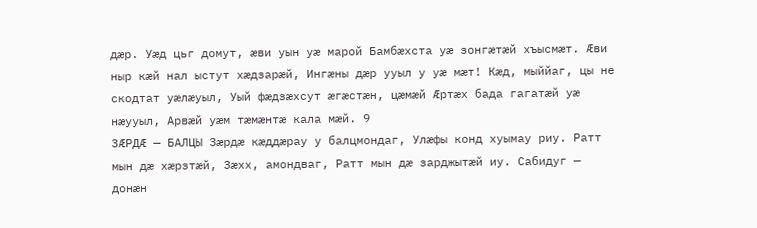дæр. Уæд цьг домут, æви уын уæ марой Бамбæхста уæ зонгæтæй хъысмæт. Æви ныр кæй нал ыстут хæдзарæй, Ингæны дæр ууыл у уæ мæт! Кæд, мыййаг, цы не скодтат уæлæуыл, Уый фæдзæхсут æгæстæн, цæмæй Æртæх бада гагатæй уæ нæууыл, Арвæй уæм тæмæнтæ кала мæй. 9
ЗÆРДÆ — БАЛЦЫ Зæрдæ кæддæрау у балцмондаг, Улæфы конд хуымау риу. Ратт мын дæ хæрзтæй, Зæхх, амондваг, Ратт мын дæ зарджытæй иу. Сабидуг — донæн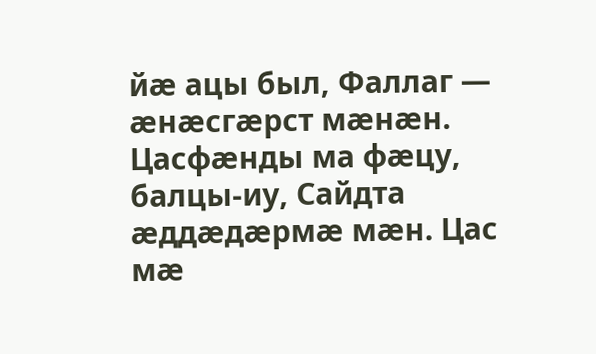йæ ацы был, Фаллаг — æнæсгæрст мæнæн. Цасфæнды ма фæцу, балцы-иу, Сайдта æддæдæрмæ мæн. Цас мæ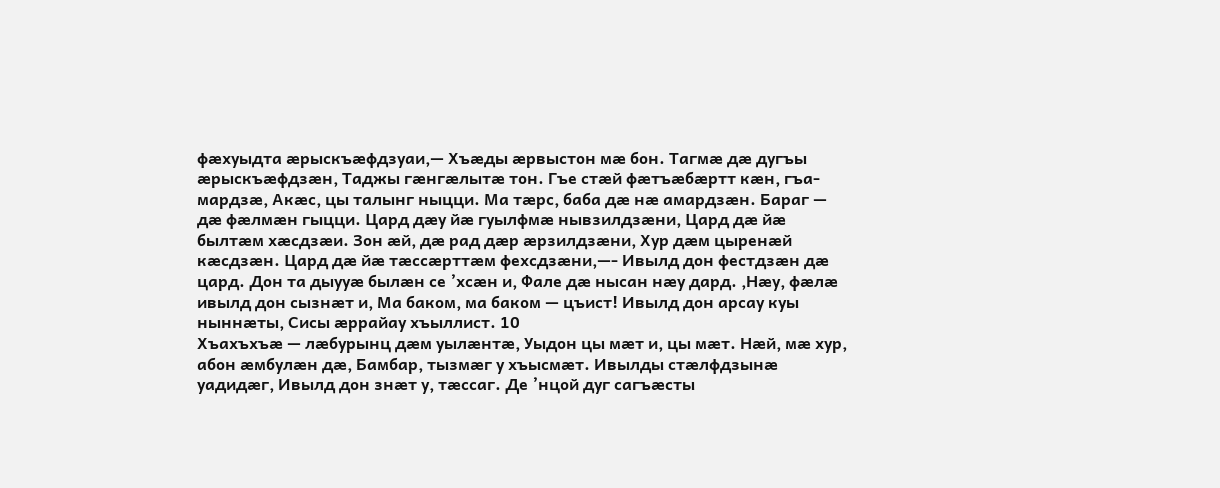фæхуыдта æрыскъæфдзуаи,— Хъæды æрвыстон мæ бон. Тагмæ дæ дугъы æрыскъæфдзæн, Таджы гæнгæлытæ тон. Гъе стæй фæтъæбæртт кæн, гъа-мардзæ, Акæс, цы талынг ныцци. Ма тæрс, баба дæ нæ амардзæн. Бараг — дæ фæлмæн гыцци. Цард дæу йæ гуылфмæ нывзилдзæни, Цард дæ йæ былтæм хæсдзæи. Зон æй, дæ рад дæр æрзилдзæни, Хур дæм цыренæй кæсдзæн. Цард дæ йæ тæссæрттæм фехсдзæни,—- Ивылд дон фестдзæн дæ цард. Дон та дыууæ былæн се ’хсæн и, Фале дæ нысан нæу дард. ,Нæу, фæлæ ивылд дон сызнæт и, Ма баком, ма баком — цъист! Ивылд дон арсау куы ныннæты, Сисы æррайау хъыллист. 10
Хъахъхъæ — лæбурынц дæм уылæнтæ, Уыдон цы мæт и, цы мæт. Нæй, мæ хур, абон æмбулæн дæ, Бамбар, тызмæг у хъысмæт. Ивылды стæлфдзынæ уадидæг, Ивылд дон знæт у, тæссаг. Де ’нцой дуг сагъæсты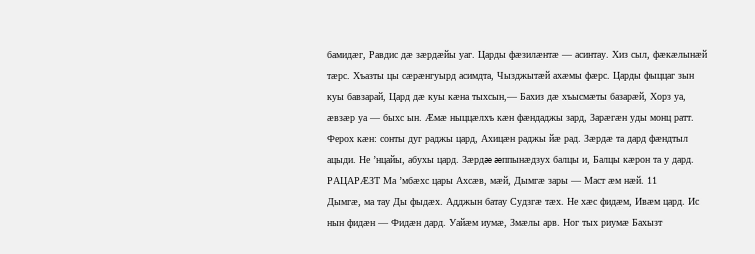бамидæг, Равдис дæ зæрдæйы уаг. Царды фæзилæнтæ — асинтау. Хиз сыл, фæкæлынæй тæрс. Хъазты цы сæрæнгуырд асимдта, Чызджытæй ахæмы фæрс. Царды фыццаг зын куы бавзарай, Цард дæ куы кæна тыхсын,— Бахиз дæ хъысмæты базарæй, Хорз уа, æвзæр уа — быхс ын. Æмæ ныццæлхъ кæн фæндаджы зард, Зарæгæн уды монц ратт. Ферох кæн: сонты дуг раджы цард, Ахицæн раджы йæ рад. Зæрдæ та дард фæндтыл ацыди. Не ’нцайы, абухы цард. Зæрдæ æппынæдзух балцы и, Балцы кæрон та у дард. РАЦАРÆЗТ Ма ’мбæхс цары Ахсæв, мæй, Дымгæ зары — Маст æм нæй. 11
Дымгæ, ма тау Ды фыдæх. Адджын батау Судзгæ тæх. Не хæс фидæм, Ивæм цард. Ис нын фидæн — Фидæн дард. Уайæм иумæ, Змæлы арв. Ног тых риумæ Бахызт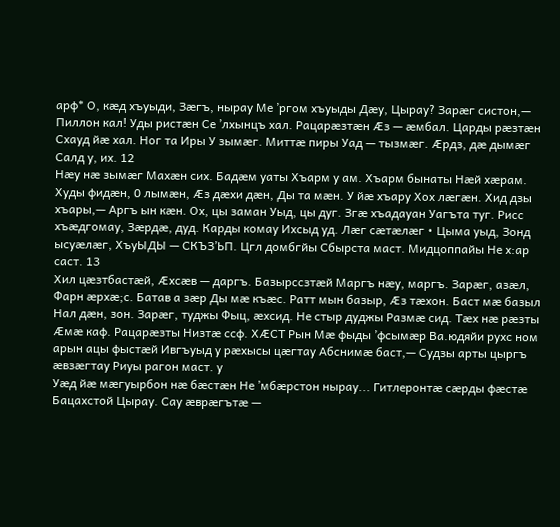арф* О, кæд хъуыди, Зæгъ, нырау Ме ’ргом хъуыды Дæу, Цырау? Зарæг систон,— Пиллон кал! Уды ристæн Се ’лхынцъ хал. Рацарæзтæн Æз — æмбал. Царды рæзтæн Схауд йæ хал. Ног та Иры У зымæг. Миттæ пиры Уад — тызмæг. Æрдз, дæ дымæг Салд у, их. 12
Нæу нæ зымæг Махæн сих. Бадæм уаты Хъарм у ам. Хъарм бынаты Нæй хæрам. Худы фидæн, 0 лымæн, Æз дæхи дæн, Ды та мæн. У йæ хъару Хох лæгæн. Хид дзы хъары,— Аргъ ын кæн. Ох, цы заман Уыд, цы дуг. Згæ хъадауан Уагъта туг. Рисс хъæдгомау, Зæрдæ, дуд. Карды комау Ихсыд уд. Лæг сæтæлæг • Цыма уыд, Зонд ысуæлæг, ХъуЫДЫ — СКЪЗ’ЬП. Цгл домбгйы Сбырста маст. Мидцоппайы Не х:ар саст. 13
Хил цæзтбастæй, Æхсæв — даргъ. Базырссзтæй Маргъ нæу, маргъ. Зарæг, азæл, Фарн æрхæ;с. Батав а зæр Ды мæ къæс. Ратт мын базыр, Æз тæхон. Баст мæ базыл Нал дæн, зон. Зарæг, туджы Фыц, æхсид. Не стыр дуджы Размæ сид. Тæх нæ рæзты Æмæ каф. Рацарæзты Низтæ ссф. ХÆСТ Рын Мæ фыды ’фсымæр Ва.юдяйи рухс ном арын ацы фыстæй Ивгъуыд у рæхысы цæгтау Абснимæ баст,— Судзы арты цыргъ æвзæгтау Риуы рагон маст. у
Уæд йæ мæгуырбон нæ бæстæн Не ’мбæрстон нырау... Гитлеронтæ сæрды фæстæ Бацахстой Цырау. Сау æврæгътæ —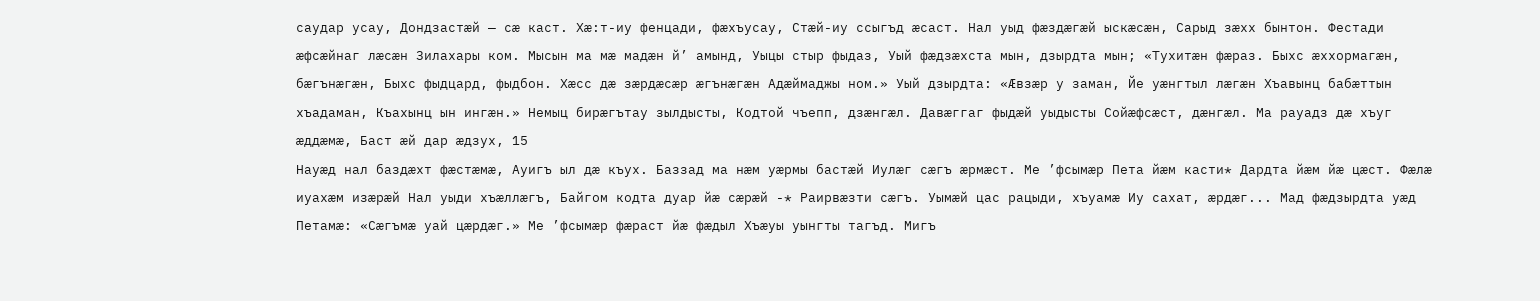саудар усау, Дондзастæй — сæ каст. Хæ:т-иу фенцади, фæхъусау, Стæй-иу ссыгъд æсаст. Нал уыд фæздæгæй ыскæсæн, Сарыд зæхх бынтон. Фестади æфсæйнаг лæсæн Зилахары ком. Мысын ма мæ мадæн й’ амынд, Уыцы стыр фыдаз, Уый фæдзæхста мын, дзырдта мын; «Тухитæн фæраз. Быхс æххормагæн, бæгънæгæн, Быхс фыдцард, фыдбон. Хæсс дæ зæрдæсæр æгънæгæн Адæймаджы ном.» Уый дзырдта: «Æвзæр у заман, Йе уæнгтыл лæгæн Хъавынц бабæттын хъадаман, Къахынц ын ингæн.» Немыц бирæгътау зылдысты, Кодтой чъепп, дзæнгæл. Давæггаг фыдæй уыдысты Сойæфсæст, дæнгæл. Ма рауадз дæ хъуг æддæмæ, Баст æй дар æдзух, 15
Науæд нал баздæхт фæстæмæ, Ауигъ ыл дæ къух. Баззад ма нæм уæрмы бастæй Иулæг сæгъ æрмæст. Ме ’фсымæр Пета йæм касти* Дардта йæм йæ цæст. Фæлæ иуахæм изæрæй Нал уыди хъæллæгъ, Байгом кодта дуар йæ сæрæй -* Раирвæзти сæгъ. Уымæй цас рацыди, хъуамæ Иу сахат, æрдæг... Мад фæдзырдта уæд Петамæ: «Сæгъмæ уай цæрдæг.» Ме ’фсымæр фæраст йæ фæдыл Хъæуы уынгты тагъд. Мигъ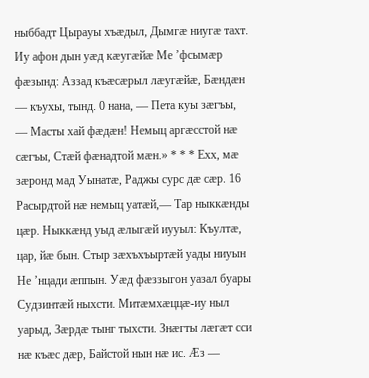ныббадт Цырауы хъæдыл, Дымгæ ниугæ тахт. Иу афон дын уæд кæугæйæ Ме ’фсымæр фæзынд: Аззад къæсæрыл лæугæйæ, Бæндæн — къухы, тынд. 0 нана, — Пета куы зæгъы, — Масты хай фæдæн! Немыц аргæсстой нæ сæгъы, Стæй фæнадтой мæн.» * * * Ехх, мæ зæронд мад Уынатæ, Раджы сурс дæ сæр. 16
Расырдтой нæ немыц уатæй,— Тар ныккæнды цæр. Ныккæнд уыд æлыгæй иууыл: Къултæ, цар, йæ бын. Стыр зæхъхъыртæй уады ниуын Не ’нцади æппын. Уæд фæззыгон уазал буары Судзинтæй ныхсти. Митæмхæццæ-иу ныл уарыд, Зæрдæ тынг тыхсти. Знæгты лæгæт сси нæ къæс дæр, Байстой нын нæ ис. Æз —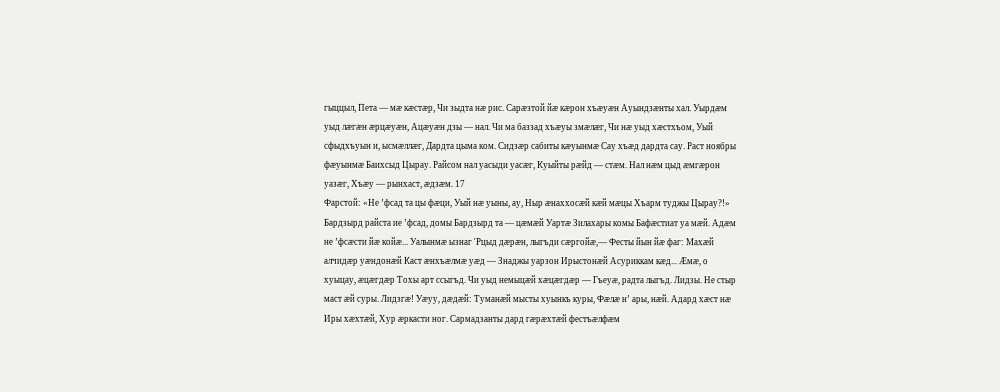гыццыл, Пета — мæ кæстæр, Чи зыдта нæ рис. Сарæзтой йæ кæрон хъæуæн Ауындзæнты хал. Уырдæм уыд лæгæн æрцæуæн, Ацæуæн дзы — нал. Чи ма баззад хъæуы змæлæг, Чи нæ уыд хæстхъом, Уый сфыдхъуын и, ысмæллæг, Дардта цыма ком. Сидзæр сабиты кæуынмæ Сау хъæд дардта сау. Раст ноябры фæуынмæ Баихсыд Цырау. Райсом нал уасыди уасæг, Куыйты рæйд — стæм. Нал нæм цыд æмгæрон уазæг, Хъæу — рынхаст, æдзæм. 17
Фарстой: «Не ’фсад та цы фæци, Уый нæ уыны, ау, Ныр æнаххосæй кæй мæцы Хъарм туджы Цырау?!» Бардзырд райста ие ’фсад, домы Бардзырд та — цæмæй Уартæ Зилахары комы Бафæстиат уа мæй. Адæм не ’фсæсти йæ койæ... Уалынмæ ызнаг 'Рцыд дæрæн, лыгъди сæргойæ,— Фесты йын йæ фаг: Махæй алчидæр уæндонæй Каст æнхъæлмæ уæд — Знаджы уарзон Ирыстонæй Асуриккам кæд... Æмæ, о хуыцау, æцæгдæр Тохы арт ссыгъд. Чи уыд немыцæй хæцæгдæр — Гъеуæ, радта лыгъд. Лидзы. Не стыр маст æй суры. Лидзгæ! Уæуу, дæдæй: Туманæй мысты хуынкъ куры, Фæлæ н’ ары, нæй. Адард хæст нæ Иры хæхтæй, Хур æркасти ног. Сармадзанты дард гæрæхтæй фестъæлфæм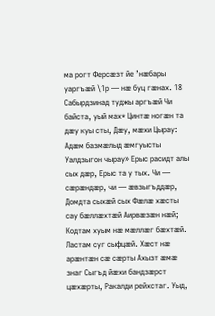ма рогт Ферсæзт йе ’нæбары уаргъæй \1р — нæ буц гæнах. 18
Сабырдзинад туджы аргъæй Чи байста, уый мах* Цинтæ ногæн та дæу куы сты, Дæу, мæхи Цырау: Адæм базмæлыд æмгуысты Уалдзыгон чырау» Ерыс расидт алы сых дæр, Ерыс та у тых. Чи — сæрæндæр, чи — æвзыгъддæр, Домдта сыхæй сых Фæлæ хæсты сау бæллæхтæй Аирвæзæн нæй; Кодтам хуым нæ мæллæг бæхтæй. Ластам суг сыфцæй. Хæст нæ арæнтæн сæ сæрты Ахызт æмæ знаг Сыгъд йæхи бандзæрст цæхæрты, Ракалди рейхстаг. Уыд,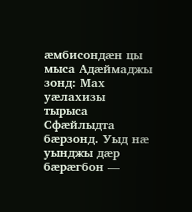æмбисондæн цы мыса Адæймаджы зонд: Мах уæлахизы тырыса Сфæйлыдта бæрзонд. Уыд нæ уынджы дæр бæрæгбон —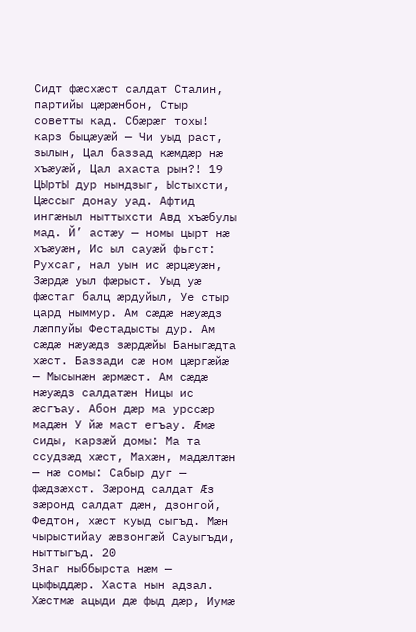Сидт фæсхæст салдат Сталин, партийы цæрæнбон, Стыр советты кад. Сбæрæг тохы! карз быцæуæй — Чи уыд раст, зылын, Цал баззад кæмдæр нæ хъæуæй, Цал ахаста рын?! 19
ЦЫртЫ дур нындзыг, Ыстыхсти, Цæссыг донау уад. Афтид ингæныл ныттыхсти Авд хъæбулы мад. Й’ астæу — номы цырт нæ хъæуæн, Ис ыл сауæй фьгст: Рухсаг, нал уын ис æрцæуæн, Зæрдæ уыл фæрыст. Уыд уæ фæстаг балц æрдуйыл, Уе стыр цард ныммур. Ам сæдæ нæуæдз лæппуйы Фестадысты дур. Ам сæдæ нæуæдз зæрдæйы Баныгæдта хæст. Баззади сæ ном цæргæйæ — Мысынæн æрмæст. Ам сæдæ нæуæдз салдатæн Ницы ис æсгъау. Абон дæр ма урссæр мадæн У йæ маст егъау. Æмæ сиды, карзæй домы: Ма та ссудзæд хæст, Махæн, мадæлтæн — нæ сомы: Сабыр дуг — фæдзæхст. Зæронд салдат Æз зæронд салдат дæн, дзонгой, Федтон, хæст куыд сыгъд. Мæн чырыстийау æвзонгæй Сауыгъди, ныттыгъд. 20
Знаг ныббырста нæм — цыфыддæр. Хаста нын адзал. Хæстмæ ацыди дæ фыд дæр, Иумæ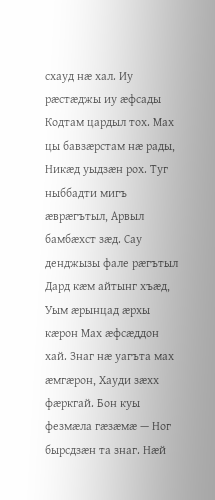схауд нæ хал. Иу рæстæджы иу æфсады Кодтам цардыл тох. Мах цы бавзæрстам нæ рады, Никæд уыдзæн рох. Туг ныббадти мигъ æврæгътыл, Арвыл бамбæхст зæд. Сау денджызы фале рæгътыл Дард кæм айтынг хъæд, Уым æрынцад æрхы кæрон Мах æфсæддон хай. Знаг нæ уагъта мах æмгæрон, Хауди зæхх фæркгай. Бон куы фезмæла гæзæмæ — Ног бырсдзæн та знаг. Нæй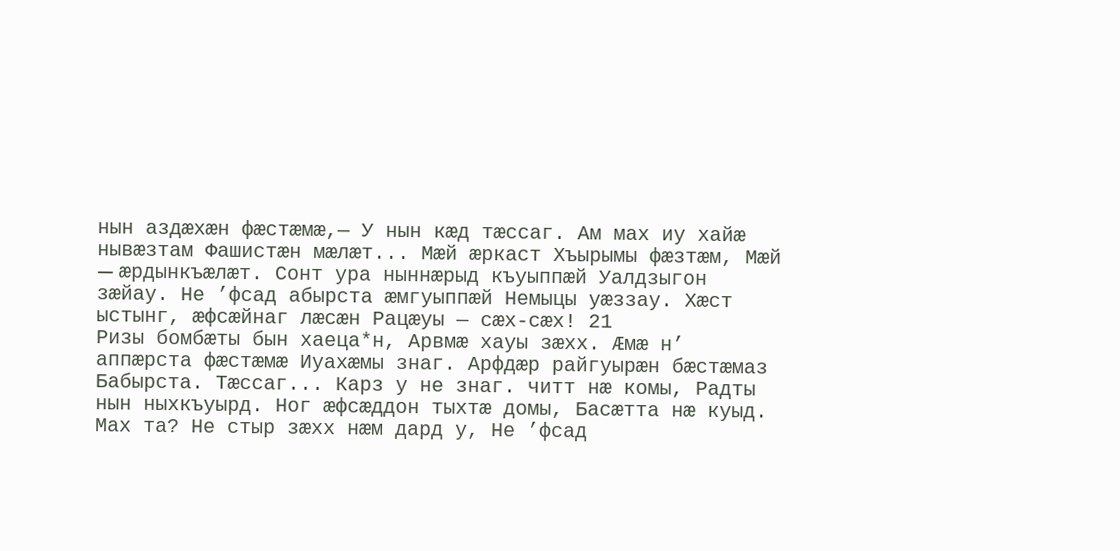нын аздæхæн фæстæмæ,— У нын кæд тæссаг. Ам мах иу хайæ нывæзтам Фашистæн мæлæт... Мæй æркаст Хъырымы фæзтæм, Мæй — æрдынкъæлæт. Сонт ура ныннæрыд къуыппæй Уалдзыгон зæйау. Не ’фсад абырста æмгуыппæй Немыцы уæззау. Хæст ыстынг, æфсæйнаг лæсæн Рацæуы — сæх-сæх! 21
Ризы бомбæты бын хаеца*н, Арвмæ хауы зæхх. Æмæ н’ аппæрста фæстæмæ Иуахæмы знаг. Арфдæр райгуырæн бæстæмаз Бабырста. Тæссаг... Карз у не знаг. читт нæ комы, Радты нын ныхкъуырд. Ног æфсæддон тыхтæ домы, Басæтта нæ куыд. Мах та? Не стыр зæхх нæм дард у, Не ’фсад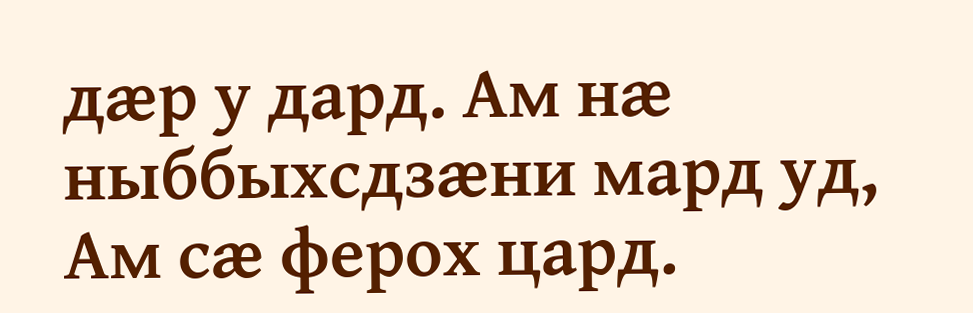дæр у дард. Ам нæ ныббыхсдзæни мард уд, Ам сæ ферох цард.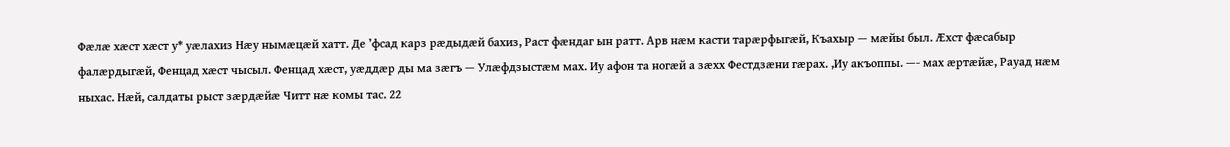Фæлæ хæст хæст у* уæлахиз Нæу нымæцæй хатт. Де ’фсад карз рæдыдæй бахиз, Раст фæндаг ын ратт. Арв нæм касти тарæрфыгæй, Къахыр — мæйы был. Æхст фæсабыр фалæрдыгæй, Фенцад хæст чысыл. Фенцад хæст, уæддæр ды ма зæгъ — Улæфдзыстæм мах. Иу афон та ногæй а зæхх Фестдзæни гæрах. ,Иу акъоппы. —- мах æртæйæ, Рауад нæм ныхас. Нæй, салдаты рыст зæрдæйæ Читт нæ комы тас. 22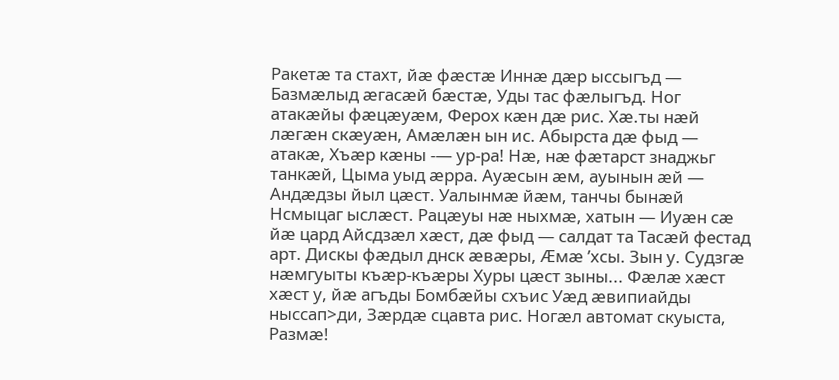Ракетæ та стахт, йæ фæстæ Иннæ дæр ыссыгъд — Базмæлыд æгасæй бæстæ, Уды тас фæлыгъд. Ног атакæйы фæцæуæм, Ферох кæн дæ рис. Хæ.ты нæй лæгæн скæуæн, Амæлæн ын ис. Абырста дæ фыд — атакæ, Хъæр кæны -— ур-ра! Нæ, нæ фæтарст знаджьг танкæй, Цыма уыд æрра. Ауæсын æм, ауынын æй — Андæдзы йыл цæст. Уалынмæ йæм, танчы бынæй Нсмыцаг ыслæст. Рацæуы нæ ныхмæ, хатын — Иуæн сæ йæ цард Айсдзæл хæст, дæ фыд — салдат та Тасæй фестад арт. Дискы фæдыл днск æвæры, Æмæ ’хсы. Зын у. Судзгæ нæмгуыты къæр-къæры Хуры цæст зыны... Фæлæ хæст хæст у, йæ агъды Бомбæйы схъис Уæд æвипиайды ныссап>ди, Зæрдæ сцавта рис. Ногæл автомат скуыста, Размæ!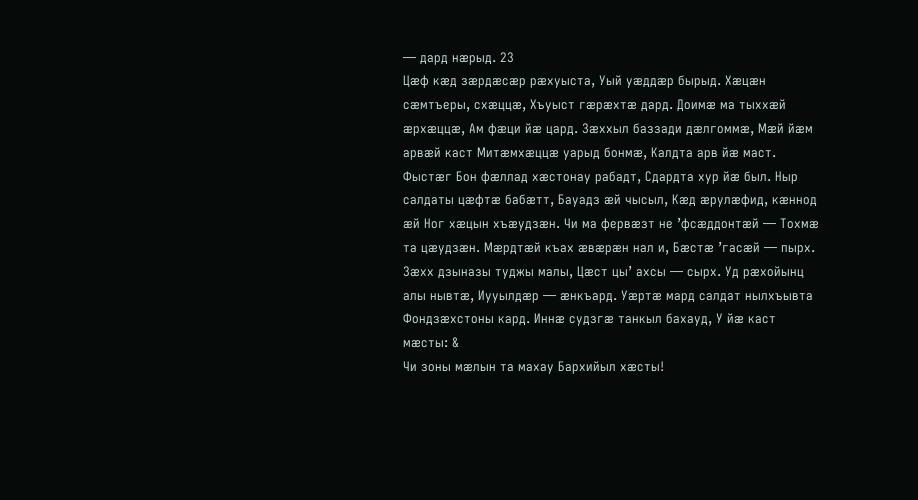— дард нæрыд. 23
Цæф кæд зæрдæсæр рæхуыста, Уый уæддæр бырыд. Хæцæн сæмтъеры, схæццæ, Хъуыст гæрæхтæ дард. Доимæ ма тыххæй æрхæццæ, Ам фæци йæ цард. Зæххыл баззади дæлгоммæ, Мæй йæм арвæй каст Митæмхæццæ уарыд бонмæ, Калдта арв йæ маст. Фыстæг Бон фæллад хæстонау рабадт, Сдардта хур йæ был. Ныр салдаты цæфтæ бабæтт, Бауадз æй чысыл, Кæд æрулæфид, кæннод æй Ног хæцын хъæудзæн. Чи ма фервæзт не ’фсæддонтæй — Тохмæ та цæудзæн. Мæрдтæй къах æвæрæн нал и, Бæстæ ’гасæй — пырх. Зæхх дзыназы туджы малы, Цæст цы’ ахсы — сырх. Уд рæхойынц алы нывтæ, Иууылдæр — æнкъард. Уæртæ мард салдат нылхъывта Фондзæхстоны кард. Иннæ судзгæ танкыл бахауд, У йæ каст мæсты: &
Чи зоны мæлын та махау Бархийыл хæсты!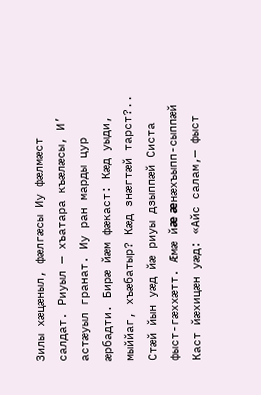Зилы хæцæныл, фæлгæсы Иу фæлмæст салдат. Риуыл — хъатара къæлæсы, И’ астæуыл гранат. Иу ран марды цур æрбадти. Бирæ йæм фæкаст: Кæд уыди, мыййаг, хъæбатыр? Кæд знæгтæй тарст?.. Стæй йын уæд йæ риуы дзыппæй Систа фыст-гæххæтт. Æмæ йæ æнæхъыпп-сыппæй Каст йæхицæн уæд: «Айс салам,— фыст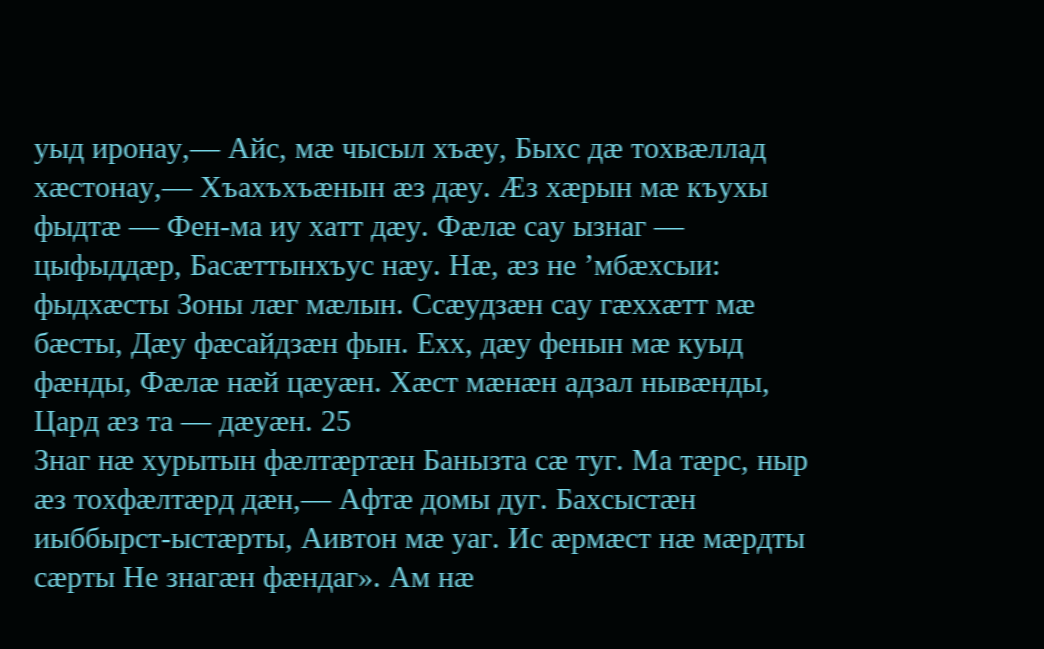уыд иронау,— Айс, мæ чысыл хъæу, Быхс дæ тохвæллад хæстонау,— Хъахъхъæнын æз дæу. Æз хæрын мæ къухы фыдтæ — Фен-ма иу хатт дæу. Фæлæ сау ызнаг — цыфыддæр, Басæттынхъус нæу. Нæ, æз не ’мбæхсыи: фыдхæсты Зоны лæг мæлын. Ссæудзæн сау гæххæтт мæ бæсты, Дæу фæсайдзæн фын. Ехх, дæу фенын мæ куыд фæнды, Фæлæ нæй цæуæн. Хæст мæнæн адзал нывæнды, Цард æз та — дæуæн. 25
Знаг нæ хурытын фæлтæртæн Банызта сæ туг. Ма тæрс, ныр æз тохфæлтæрд дæн,— Афтæ домы дуг. Бахсыстæн иыббырст-ыстæрты, Аивтон мæ уаг. Ис æрмæст нæ мæрдты сæрты Не знагæн фæндаг». Ам нæ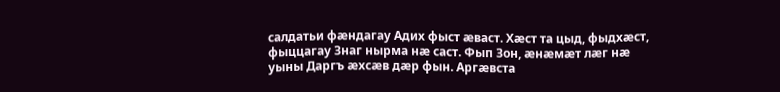салдатьи фæндагау Адих фыст æваст. Хæст та цыд, фыдхæст, фыццагау Знаг нырма нæ саст. Фып Зон, æнæмæт лæг нæ уыны Даргъ æхсæв дæр фын. Аргæвста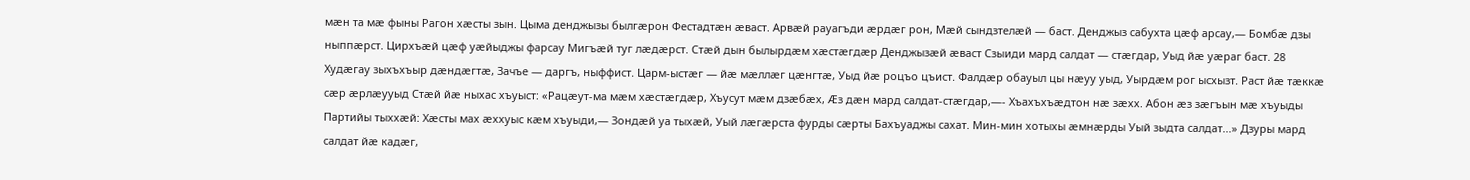мæн та мæ фыны Рагон хæсты зын. Цыма денджызы былгæрон Фестадтæн æваст. Арвæй рауагъди æрдæг рон, Мæй сындзтелæй — баст. Денджыз сабухта цæф арсау,— Бомбæ дзы ныппæрст. Цирхъæй цæф уæйыджы фарсау Мигъæй туг лæдæрст. Стæй дын былырдæм хæстæгдæр Денджызæй æваст Сзыиди мард салдат — стæгдар, Уыд йæ уæраг баст. 28
Худæгау зыхъхъыр дæндæгтæ, Зачъе — даргъ, ныффист. Царм-ыстæг — йæ мæллæг цæнгтæ, Уыд йæ роцъо цъист. Фалдæр обауыл цы нæуу уыд, Уырдæм рог ысхызт. Раст йæ тæккæ сæр æрлæууыд Стæй йæ ныхас хъуыст: «Рацæут-ма мæм хæстæгдæр, Хъусут мæм дзæбæх, Æз дæн мард салдат-стæгдар,—- Хъахъхъæдтон нæ зæхх. Абон æз зæгъын мæ хъуыды Партийы тыххæй: Хæсты мах æххуыс кæм хъуыди,— Зондæй уа тыхæй, Уый лæгæрста фурды сæрты Бахъуаджы сахат. Мин-мин хотыхы æмнæрды Уый зыдта салдат...» Дзуры мард салдат йæ кадæг,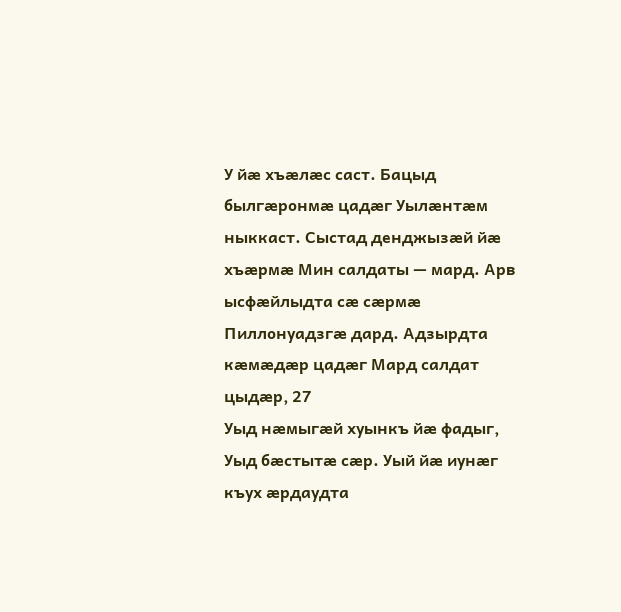У йæ хъæлæс саст. Бацыд былгæронмæ цадæг Уылæнтæм ныккаст. Сыстад денджызæй йæ хъæрмæ Мин салдаты — мард. Арв ысфæйлыдта сæ сæрмæ Пиллонуадзгæ дард. Адзырдта кæмæдæр цадæг Мард салдат цыдæр, 27
Уыд нæмыгæй хуынкъ йæ фадыг, Уыд бæстытæ сæр. Уый йæ иунæг къух æрдаудта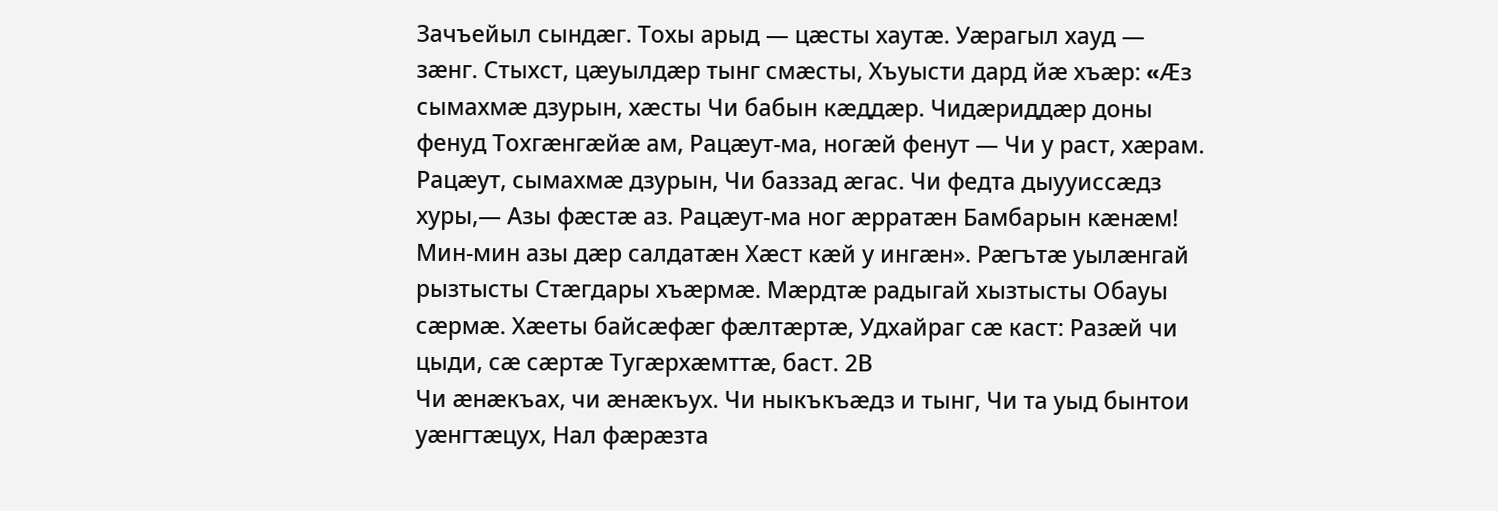Зачъейыл сындæг. Тохы арыд — цæсты хаутæ. Уæрагыл хауд — зæнг. Стыхст, цæуылдæр тынг смæсты, Хъуысти дард йæ хъæр: «Æз сымахмæ дзурын, хæсты Чи бабын кæддæр. Чидæриддæр доны фенуд Тохгæнгæйæ ам, Рацæут-ма, ногæй фенут — Чи у раст, хæрам. Рацæут, сымахмæ дзурын, Чи баззад æгас. Чи федта дыууиссæдз хуры,— Азы фæстæ аз. Рацæут-ма ног æрратæн Бамбарын кæнæм! Мин-мин азы дæр салдатæн Хæст кæй у ингæн». Рæгътæ уылæнгай рызтысты Стæгдары хъæрмæ. Мæрдтæ радыгай хызтысты Обауы сæрмæ. Хæеты байсæфæг фæлтæртæ, Удхайраг сæ каст: Разæй чи цыди, сæ сæртæ Тугæрхæмттæ, баст. 2В
Чи æнæкъах, чи æнæкъух. Чи ныкъкъæдз и тынг, Чи та уыд бынтои уæнгтæцух, Нал фæрæзта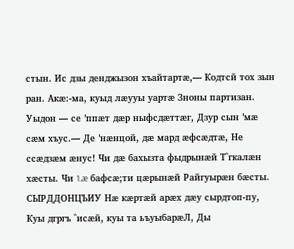стын. Ис дзы денджызон хъайтартæ,— Кодтсй тох зын ран. Акæ:-ма, куыд лæууы уартæ Зноны партизан. Уыдон — се ’ппæт дæр ныфсдæттæг, Дзур сын ’мæ сæм хъус.— Де ’нæнцой, дæ мард æфсæдтæ, Не ссæдзæм æнус! Чи дæ бахызта фыдрынæй Т^гкалæн хæсты. Чи 1.æ бафсæ;ти цæрынæй Райгуырæн бæсты. СЫРДДОНЦЪИУ Нæ кæртæй арæх дæу сырдтоп-пу, Куы дгргъ ^исæй, куы та ьъуыбарæЛ, Ды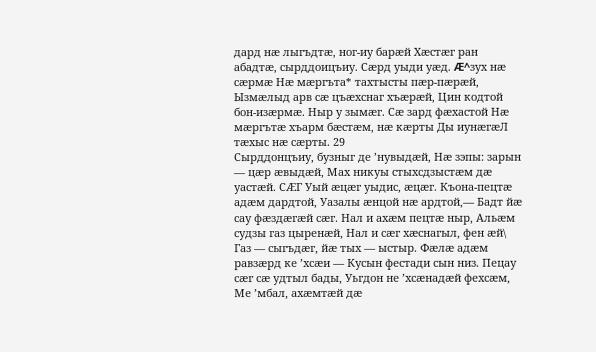дард нæ лыгъдтæ, ног-иу барæй Хæстæг ран абадтæ, сырддоицъиу. Сæрд уыди уæд. Æ^зух нæ сæрмæ Нæ мæргъта* тахтысты пæр-пæрæй, Ызмæлыд арв сæ цъæхснаг хъæрæй, Цин кодтой бон-изæрмæ. Ныр у зымæг. Сæ зард фæхастой Нæ мæргътæ хъарм бæстæм, нæ кæрты Ды иунæгæЛ тæхыс нæ сæрты. 29
Сырддонцъиу, бузныг де ’нувыдæй, Нæ зэпы: зарын — цæр æвыдæй, Мах никуы стыхсдзыстæм дæ уастæй. СÆГ Уый æцæг уыдис, æцæг. Къона-пецтæ адæм дардтой, Уазалы æнцой нæ ардтой,— Бадт йæ сау фæздæгæй сæг. Нал и ахæм пецтæ ныр, Альæм судзы газ цыренæй, Нал и сæг хæснагыл, фен æй\ Газ — сыгъдæг, йæ тых — ыстыр. Фæлæ адæм равзæрд ке ’хсæи — Кусын фестади сын низ. Пецау сæг сæ удтыл бады, Уьгдон не ’хсæнадæй фехсæм, Ме ’мбал, ахæмтæй дæ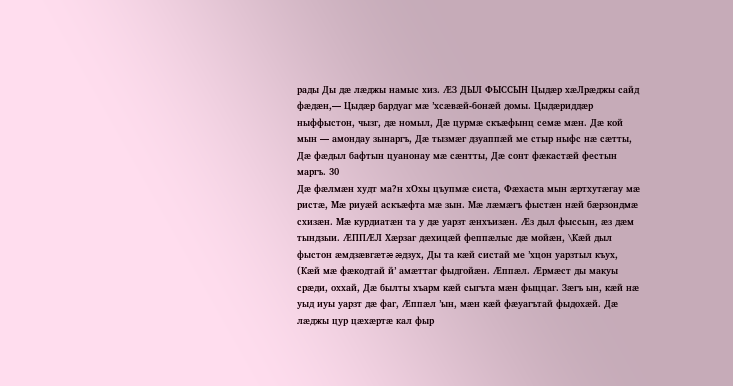рады Ды дæ лæджы намыс хиз. ÆЗ ДЫЛ ФЫССЫН Цыдæр хæЛрæджы сайд фæдæн,— Цыдæр бардуаг мæ ’хсæвæй-бонæй домы. Цыдæриддæр ныффыстон, чызг, дæ номыл, Дæ цурмæ скъæфынц семæ мæн. Дæ кой мын — амондау зынаргъ, Дæ тызмæг дзуаппæй ме стыр ныфс нæ сæтты, Дæ фæдыл бафтын цуанонау мæ сæнтты, Дæ сонт фæкастæй фестын маргъ. 30
Дæ фæлмæн худт ма?н хОхы цъупмæ систа, Фæхаста мын æртхутæгау мæ ристæ, Мæ риуæй аскъæфта мæ зын. Мæ лæмæгъ фыстæн нæй бæрзондмæ схизæн. Мæ курдиатæн та у дæ уарзт æнхъизæн. Æз дыл фыссын, æз дæм тындзыи. ÆППÆЛ Хæрзаг дæхицæй феппæлыс дæ мойæн, \Кæй дыл фыстон æмдзæвгæтæ æдзух, Ды та кæй систай ме ’хцон уарзтыл къух, (Кæй мæ фæкодтай й’ амæттаг фыдгойæн. Æппæл. Æрмæст ды макуы срæди, оххай, Дæ былты хъарм кæй сыгъта мæн фыццаг. Зæгъ ын, кæй нæ уыд иуы уарзт дæ фаг, Æппæл ’ын, мæн кæй фæуагътай фыдохæй. Дæ лæджы цур цæхæртæ кал фыр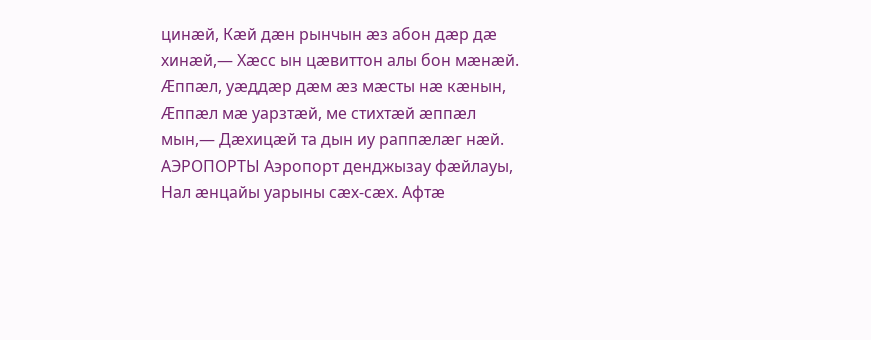цинæй, Кæй дæн рынчын æз абон дæр дæ хинæй,— Хæсс ын цæвиттон алы бон мæнæй. Æппæл, уæддæр дæм æз мæсты нæ кæнын, Æппæл мæ уарзтæй, ме стихтæй æппæл мын,— Дæхицæй та дын иу раппæлæг нæй. АЭРОПОРТЫ Аэропорт денджызау фæйлауы, Нал æнцайы уарыны сæх-сæх. Афтæ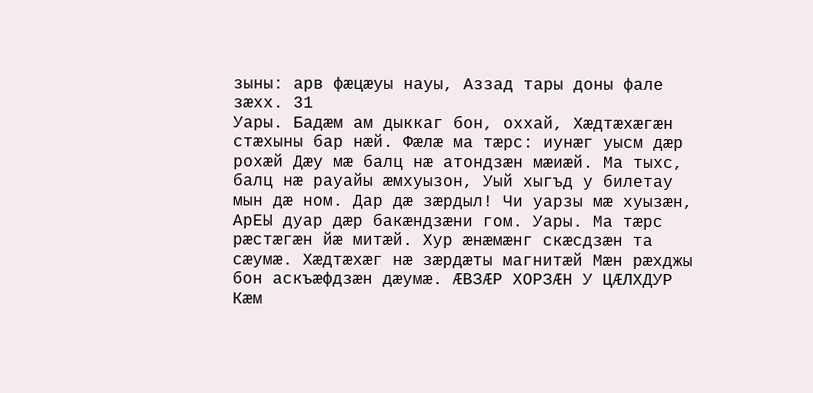зыны: арв фæцæуы науы, Аззад тары доны фале зæхх. 31
Уары. Бадæм ам дыккаг бон, оххай, Хæдтæхæгæн стæхыны бар нæй. Фæлæ ма тæрс: иунæг уысм дæр рохæй Дæу мæ балц нæ атондзæн мæиæй. Ма тыхс, балц нæ рауайы æмхуызон, Уый хыгъд у билетау мын дæ ном. Дар дæ зæрдыл! Чи уарзы мæ хуызæн, АрЕЫ дуар дæр бакæндзæни гом. Уары. Ма тæрс рæстæгæн йæ митæй. Хур æнæмæнг скæсдзæн та сæумæ. Хæдтæхæг нæ зæрдæты магнитæй Мæн рæхджы бон аскъæфдзæн дæумæ. ÆВЗÆР ХОРЗÆН У ЦÆЛХДУР Кæм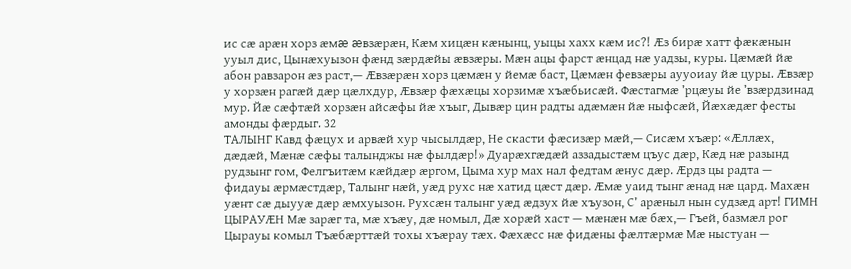ис сæ арæн хорз æмæ æвзæрæн, Кæм хицæн кæнынц, уыцы хахх кæм ис?! Æз бирæ хатт фæкæнын ууыл дис, Цынæхуызон фæнд зæрдæйы æвзæры. Мæн ацы фарст æнцад нæ уадзы, куры. Цæмæй йæ абон равзарон æз раст,— Æвзæрæн хорз цæмæн у йемæ баст, Цæмæн февзæры аууоиау йæ цуры. Æвзæр у хорзæн рагæй дæр цæлхдур, Æвзæр фæхæцы хорзимæ хъæбьисæй. Фæстагмæ ’рцæуы йе ’взæрдзинад мур. Йæ сæфтæй хорзæн айсæфы йæ хъыг, Дывæр цин радты адæмæн йæ ныфсæй, Йæхæдæг фесты амонды фæрдыг. 32
ТАЛЫНГ Кавд фæцух и арвæй хур чысылдæр, Не скасти фæсизæр мæй,— Сисæм хъæр: «Æллæх, дæдæй, Мæнæ сæфы талынджы нæ фылдæр!» Дуарæхгæдæй аззадыстæм цъус дæр, Кæд нæ разынд рудзынг гом, Фелгъитæм кæйдæр æргом, Цыма хур мах нал федтам æнус дæр. Æрдз цы радта — фидауы æрмæстдæр, Талынг нæй, уæд рухс нæ хатид цæст дæр. Æмæ уаид тынг æнад нæ цард. Махæн уæнт сæ дыууæ дæр æмхуызон. Рухсæн талынг уæд æдзух йæ хъузон, С’ арæныл нын судзæд арт! ГИМН ЦЫРАУÆН Мæ зарæг та, мæ хъæу, дæ номыл, Дæ хорæй хаст — мæнæн мæ бæх,— Гъей, базмæл рог Цырауы комыл Тъæбæрттæй тохы хъæрау тæх. Фæхæсс нæ фидæны фæлтæрмæ Мæ ныстуан —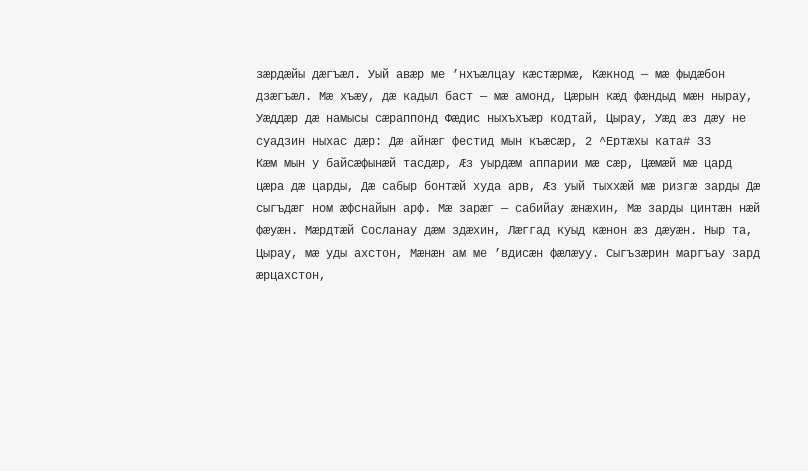зæрдæйы дæгъæл. Уый авæр ме ’нхъæлцау кæстæрмæ, Кæкнод — мæ фыдæбон дзæгъæл. Мæ хъæу, дæ кадыл баст — мæ амонд, Цæрын кæд фæндыд мæн нырау, Уæддæр дæ намысы сæраппонд Фæдис ныхъхъæр кодтай, Цырау, Уæд æз дæу не суадзин ныхас дæр: Дæ айнæг фестид мын къæсæр, 2 ^Ертæхы ката# 33
Кæм мын у байсæфынæй тасдæр, Æз уырдæм аппарии мæ сæр, Цæмæй мæ цард цæра дæ царды, Дæ сабыр бонтæй худа арв, Æз уый тыххæй мæ ризгæ зарды Дæ сыгъдæг ном æфснайын арф. Мæ зарæг — сабийау æнæхин, Мæ зарды цинтæн нæй фæуæн. Мæрдтæй Сосланау дæм здæхин, Лæггад куыд кæнон æз дæуæн. Ныр та, Цырау, мæ уды ахстон, Мæнæн ам ме ’вдисæн фæлæуу. Сыгъзæрин маргъау зард æрцахстон,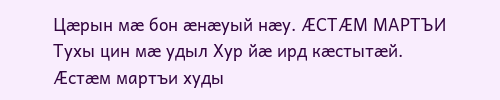Цæрын мæ бон æнæуый нæу. ÆСТÆМ МАРТЪИ Тухы цин мæ удыл Хур йæ ирд кæстытæй. Æстæм мартъи худы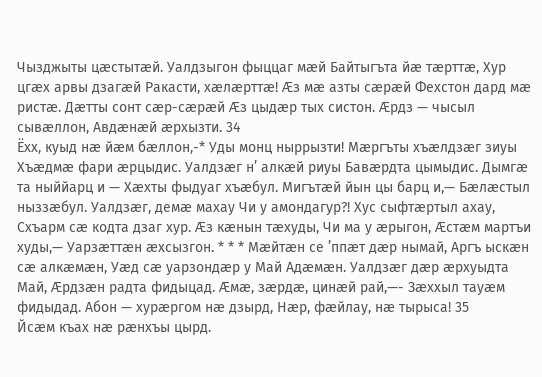Чызджыты цæстытæй. Уалдзыгон фыццаг мæй Байтыгъта йæ тæрттæ, Хур цгæх арвы дзагæй Ракасти, хæлæрттæ! Æз мæ азты сæрæй Фехстон дард мæ ристæ. Дæтты сонт сæр-сæрæй Æз цыдæр тых систон. Æрдз — чысыл сывæллон, Авдæнæй æрхызти. 34
Ёхх, куыд нæ йæм бæллон,-* Уды монц ныррызти! Мæргъты хъæлдзæг зиуы Хъæдмæ фари æрцыдис. Уалдзæг н’ алкæй риуы Бавæрдта цымыдис. Дымгæ та ныййарц и — Хæхты фыдуаг хъæбул. Мигътæй йын цы барц и,— Бæлæстыл ныззæбул. Уалдзæг, демæ махау Чи у амондагур?! Хус сыфтæртыл ахау, Схъарм сæ кодта дзаг хур. Æз кæнын тæхуды, Чи ма у æрыгон, Æстæм мартъи худы,— Уарзæттæн æхсызгон. * * * Мæйтæн се ’ппæт дæр нымай, Аргъ ыскæн сæ алкæмæн, Уæд сæ уарзондæр у Май Адæмæн. Уалдзæг дæр æрхуыдта Май, Æрдзæн радта фидыцад. Æмæ, зæрдæ, цинæй рай,—- Зæххыл тауæм фидыдад. Абон — хурæргом нæ дзырд, Нæр, фæйлау, нæ тырыса! 35
Йсæм къах нæ рæнхъы цырд.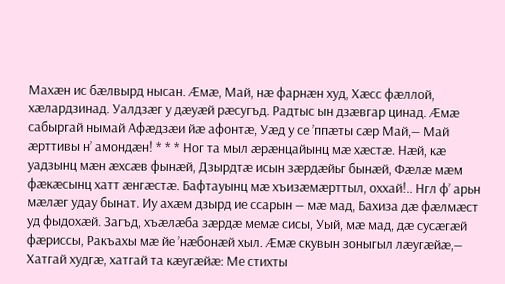Махæн ис бæлвырд нысан. Æмæ, Май, нæ фарнæн худ, Хæсс фæллой, хæлардзинад. Уалдзæг у дæуæй рæсугъд. Радтыс ын дзæвгар цинад. Æмæ сабыргай нымай Афæдзæи йæ афонтæ, Уæд у се ’ппæты сæр Май,— Май æрттивы н’ амондæн! * * * Ног та мыл æрæнцайынц мæ хæстæ. Нæй, кæ уадзынц мæн æхсæв фынæй, Дзырдтæ исын зæрдæйьг бынæй, Фæлæ мæм фæкæсынц хатт æнгæстæ. Бафтауынц мæ хъизæмæрттыл, оххай!.. Нгл ф’ арьн мæлæг удау бынат. Иу ахæм дзырд ие ссарын — мæ мад, Бахиза дæ фæлмæст уд фыдохæй. Загъд, хъæлæба зæрдæ мемæ сисы, Уый, мæ мад, дæ сусæгæй фæриссы, Ракъахы мæ йе ’нæбонæй хыл. Æмæ скувын зоныгыл лæугæйæ,— Хатгай худгæ, хатгай та кæугæйæ: Ме стихты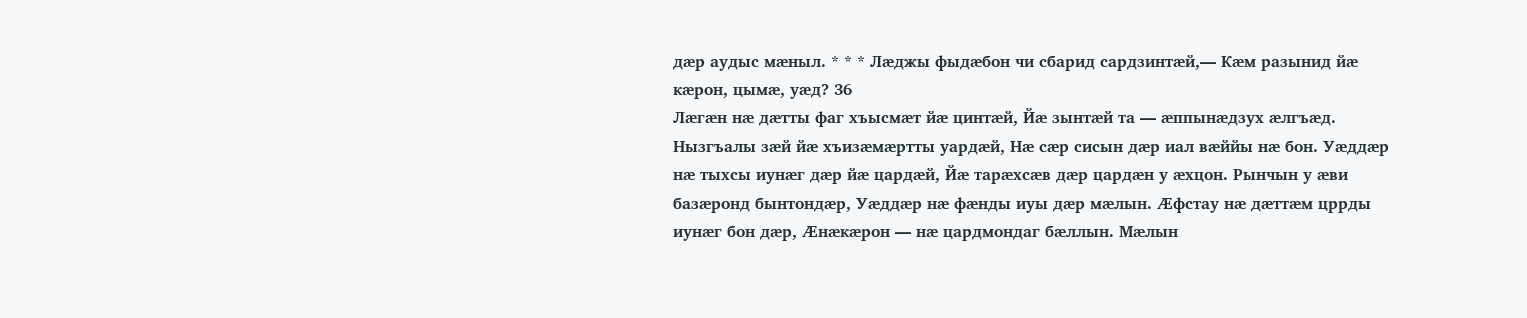дæр аудыс мæныл. * * * Лæджы фыдæбон чи сбарид сардзинтæй,— Кæм разынид йæ кæрон, цымæ, уæд? 36
Лæгæн нæ дæтты фаг хъысмæт йæ цинтæй, Йæ зынтæй та — æппынæдзух æлгъæд. Нызгъалы зæй йæ хъизæмæртты уардæй, Нæ сæр сисын дæр иал вæййы нæ бон. Уæддæр нæ тыхсы иунæг дæр йæ цардæй, Йæ тарæхсæв дæр цардæн у æхцон. Рынчын у æви базæронд бынтондæр, Уæддæр нæ фæнды иуы дæр мæлын. Æфстау нæ дæттæм цррды иунæг бон дæр, Æнæкæрон — нæ цардмондаг бæллын. Мæлын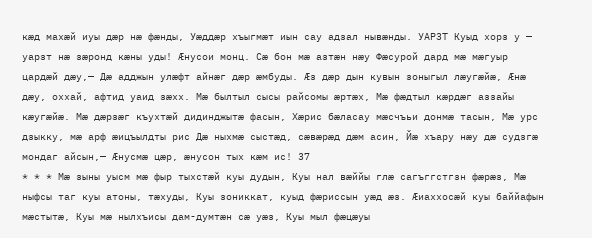кæд махæй иуы дæр нæ фæнды, Уæддæр хъыгмæт иын сау адзал нывæнды. УАРЗТ Куыд хорз у — уарзт нæ зæронд кæны уды! Æнусои монц. Сæ бон мæ азтæн нæу Фæсурой дард мæ мæгуыр цардæй дæу,— Дæ адджын улæфт айнæг дæр æмбуды. Æз дæр дын кувын зоныгыл лæугæйæ, Æнæ дæу, оххай, афтид уаид зæхх. Мæ былтыл сысы райсомы æртæх, Мæ фæдтыл кæрдæг аззайы кæугæйæ. Мæ дæрзæг къухтæй дидинджытæ фасын, Хæрис бæласау мæсчъьи донмæ тасын, Мæ урс дзыкку, мæ арф æицъылдты рис Дæ ныхмæ сыстæд, сæвæрæд дæм асин, Йæ хъару нæу дæ судзгæ мондаг айсын,— Æнусмæ цæр, æнусон тых кæм ис! 37
* * * Мæ зыны уысм мæ фыр тыхстæй куы дудын, Куы нал вæййы глæ сагъггстгзн фæрæз, Мæ ныфсы таг куы атоны, тæхуды, Куы зониккат, куыд фæриссын уæд æз. Æиаххосæй куы баййафын мæстытæ, Куы мæ нылхъисы дам-думтæн сæ уæз, Куы мыл фæцæуы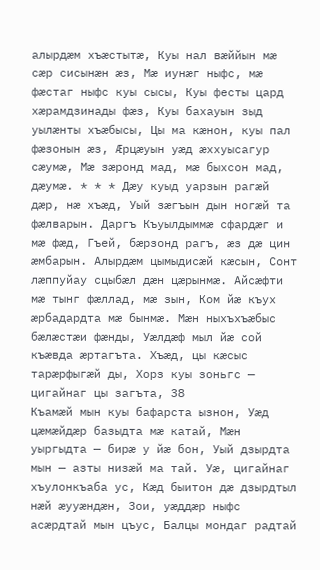алырдæм хъæстытæ, Куы нал вæййын мæ сæр сисынæн æз, Мæ иунæг ныфс, мæ фæстаг ныфс куы сысы, Куы фесты цард хæрамдзинады фæз, Куы бахауын зыд уылæнты хъæбысы, Цы ма кæнон, куы пал фæзонын æз, Æрцæуын уæд æххуысагур сæумæ, Мæ зæронд мад, мæ быхсон мад, дæумæ. * * * Дæу куыд уарзын рагæй дæр, нæ хъæд, Уый зæгъын дын ногæй та фæлварын. Даргъ Къуылдыммæ сфардæг и мæ фæд, Гъей, бæрзонд рагъ, æз дæ цин æмбарын. Алырдæм цымыдисæй кæсын, Сонт лæппуйау сцыбæл дæн цæрынмæ. Айсæфти мæ тынг фæллад, мæ зын, Ком йæ къух æрбадардта мæ бынмæ. Мæн ныхъхъæбыс бæлæстæи фæнды, Уæлдæф мыл йæ сой къæвда æртагъта. Хъæд, цы кæсыс тарæрфыгæй ды, Хорз куы зоньгс — цигайнаг цы загъта, 38
Къамæй мын куы бафарста ызнон, Уæд цæмæйдæр базыдта мæ катай, Мæн уыргыдта — бирæ у йæ бон, Уый дзырдта мын — азты низæй ма тай. Уæ, цигайнаг хъулонкъаба ус, Кæд быитон дæ дзырдтыл нæй æууæндæн, Зои, уæддæр ныфс асæрдтай мын цъус, Балцы мондаг радтай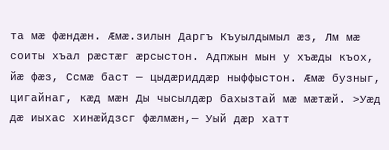та мæ фæндæн. Æмæ.зилын Даргъ Къуылдымыл æз, Лм мæ соиты хъал рæстæг æрсыстон. Адпжын мын у хъæды къох, йæ фæз, Ссмæ баст — цыдæриддæр ныффыстон. Æмæ бузныг, цигайнаг, кæд мæн Ды чысылдæр бахызтай мæ мæтæй. >Уæд дæ иыхас хинæйдзсг фæлмæн,— Уый дæр хатт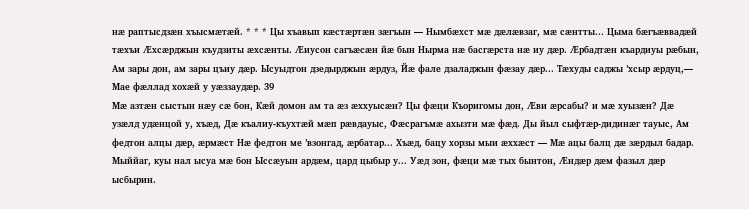нæ раптысдзæн хъысмæтæй. * * * Цы хъавып кæстæртæн зæгъын — Нымбæхст мæ дæлæвзаг, мæ сæнтты... Цыма бæгъæввадæй тæхъи Æхсæрджын къудзиты æхсæнты. Æиусон сагъæсæн йæ бын Нырма нæ басгæрста нæ иу дæр. Æрбадтæн къардиуы рæбын, Ам зары дон, ам зары цъиу дæр. Ысуыдтон дзедырджын æрдуз, Йæ фале дзаладжын фæзау дæр... Тæхуды саджы ’хсыр æрдуц,— Мае фæллад хохæй у уæззаудæр. 39
Мæ азтæн сыстын нæу сæ бон, Кæй домон ам та æз æххуысæн? Цы фæци Къоригомы дон, Æви æрсабы? и мæ хуызæн? Дæ узæлд удæнцой у, хъæд, Дæ къалиу-къухтæй мæп рæвдауыс, Фæсрагъмæ ахызти мæ фæд. Ды йыл сыфтæр-дидинæг тауыс, Ам федтон алцы дæр, æрмæст Нæ федтон ме ’взонгад, æрбатар... Хъæд, бацу хорзы мыи æххæст — Мæ ацы балц дæ зæрдыл бадар. Мыййаг, куы нал ысуа мæ бон Ыссæуын ардæм, цард цыбыр у... Уæд зон, фæци мæ тых бынтон, Æндæр дæм фазыл дæр ысбырин.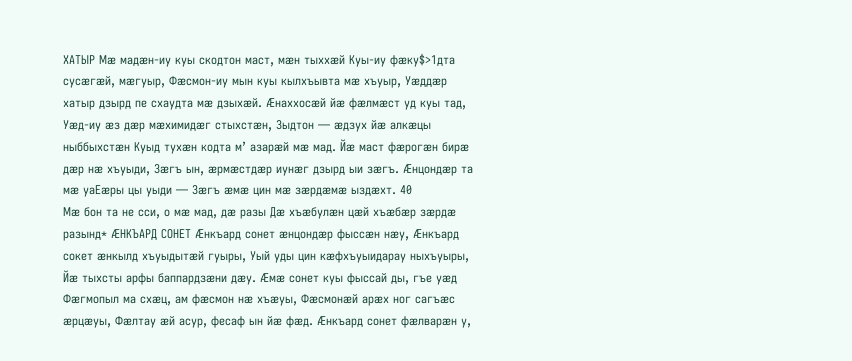ХАТЫР Мæ мадæн-иу куы скодтон маст, мæн тыххæй Куы-иу фæку$>1дта сусæгæй, мæгуыр, Фæсмон-иу мын куы кылхъывта мæ хъуыр, Уæддæр хатыр дзырд пе схаудта мæ дзыхæй. Æнаххосæй йæ фæлмæст уд куы тад, Уæд-иу æз дæр мæхимидæг стыхстæн, Зыдтон — æдзух йæ алкæцы ныббыхстæн Куыд тухæн кодта м’ азарæй мæ мад. Йæ маст фæрогæн бирæ дæр нæ хъуыди, Зæгъ ын, æрмæстдæр иунæг дзырд ыи зæгъ. Æнцондæр та мæ уаЕæры цы уыди — Зæгъ æмæ цин мæ зæрдæмæ ыздæхт. 40
Мæ бон та не сси, о мæ мад, дæ разы Дæ хъæбулæн цæй хъæбæр зæрдæ разынд* ÆНКЪАРД СОНЕТ Æнкъард сонет æнцондæр фыссæн нæу, Æнкъард сокет æнкылд хъуыдытæй гуыры, Уый уды цин кæфхъуыидарау ныхъуыры, Йæ тыхсты арфы баппардзæни дæу. Æмæ сонет куы фыссай ды, гъе уæд Фæгмопыл ма схæц, ам фæсмон нæ хъæуы, Фæсмонæй арæх ног сагъæс æрцæуы, Фæлтау æй асур, фесаф ын йæ фæд. Æнкъард сонет фæлварæн у,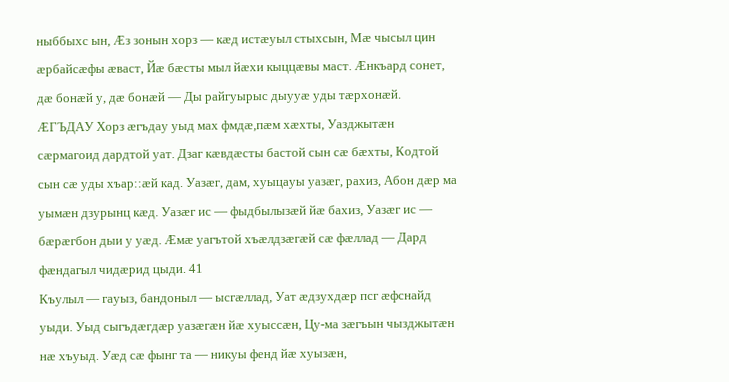ныббыхс ын, Æз зонын хорз — кæд истæуыл стыхсын, Мæ чысыл цин æрбайсæфы æваст, Йæ бæсты мыл йæхи кыццæвы маст. Æнкъард сонет, дæ бонæй у, дæ бонæй — Ды райгуырыс дыууæ уды тæрхонæй. ÆГЪДАУ Хорз æгъдау уыд мах фмдæ,пæм хæхты, Уазджытæн сæрмагоид дардтой уат. Дзаг кæвдæсты бастой сын сæ бæхты, Кодтой сын сæ уды хъар::æй кад. Уазæг, дам, хуыцауы уазæг, рахиз, Абон дæр ма уымæн дзурынц кæд. Уазæг ис — фыдбылызæй йæ бахиз, Уазæг ис — бæрæгбон дыи у уæд. Æмæ уагътой хъæлдзæгæй сæ фæллад — Дард фæндагыл чидæрид цыди. 41
Къулыл — гауыз, бандоныл — ысгæллад, Уат æдзухдæр псг æфснайд уыди. Уыд сыгъдæгдæр уазæгæн йæ хуыссæн, Цу-ма зæгъын чызджытæн нæ хъуыд. Уæд сæ фынг та — никуы фенд йæ хуызæн,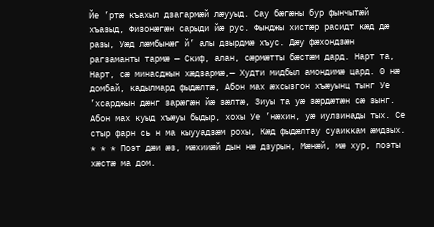Йе ’ртæ къахыл дзагармæй лæууыд. Сау бæгæны бур фынчытæй хъазыд, Физонæгæн сарыди йæ рус. Фынджы хистæр расидт кæд дæ разы, Уæд лæмбынæг й’ алы дзырдмæ хъус. Дæу фæхондзæн рагзаманты тармæ — Скиф, алан, сæрмæтты бæстæм дард. Нарт та, Нарт, сæ минасджын хæдзармæ,— Худти мидбыл амондимæ цард. 0 нæ домбай, кадылмард фыдæлтæ, Абон мах æхсызгон хъæуынц тынг Уе ’хсарджын дæнг зарæгæн йæ зæлтæ, Зиуы та уæ зæрдæтæн сæ зынг. Абон мах куыд хъæуы быдыр, хохы Уе ’нæхин, уæ иулзинады тых. Се стыр фарн сь н ма кыууадзæм рохы, Кæд фыдæлтау суаиккам æмдзых. * * * Поэт дæи æз, мæхииæй дын нæ дзурын, Мæнæй, мæ хур, поэты хæстæ ма дом.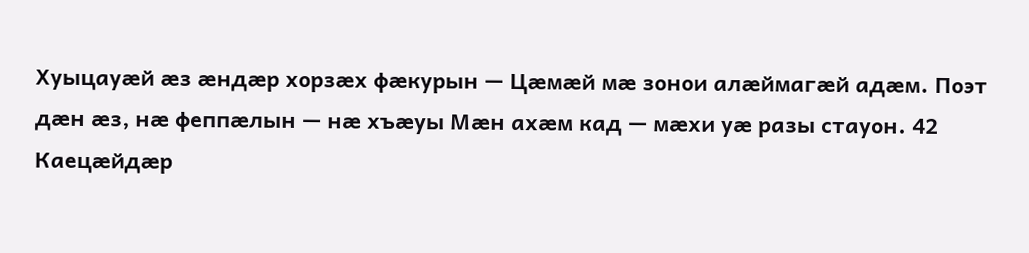Хуыцауæй æз æндæр хорзæх фæкурын — Цæмæй мæ зонои алæймагæй адæм. Поэт дæн æз, нæ феппæлын — нæ хъæуы Мæн ахæм кад — мæхи уæ разы стауон. 42
Каецæйдæр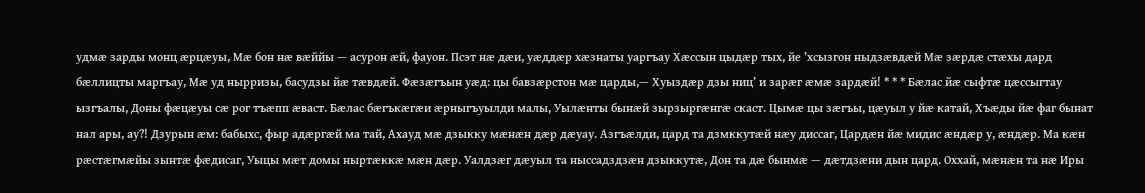удмæ зарды монц æрцæуы, Мæ бон нæ вæййы — асурон æй, фауон. Псэт нæ дæи, уæддæр хæзнаты уаргъау Хæссын цыдæр тых, йе ’хсызгон ныдзæвдæй Мæ зæрдæ стæхы дард бæллицты маргъау, Мæ уд нырризы, басудзы йæ тæвдæй. Фæзæгъын уæд: цы бавзæрстон мæ царды,— Хуыздæр дзы ниц’ и зарæг æмæ зардæй! * * * Бæлас йæ сыфтæ цæссыгтау ызгъалы, Доны фæцæуы сæ рог тъæпп æваст. Бæлас бæгъкæгæи æрныгъуылди малы, Уылæнты бынæй зырзыргæнгæ скаст. Цымæ цы зæгъы, цæуыл у йæ катай, Хъæды йæ фаг бынат нал ары, ау?! Дзурын æм: бабыхс, фыр адæргæй ма тай, Ахауд мæ дзыкку мæнæн дæр дæуау. Азгъæлди, цард та дзмккутæй нæу диссаг, Цардæн йæ мидис æндæр у, æндæр. Ма кæн рæстæгмæйы зынтæ фæдисаг, Уыцы мæт домы ныртæккæ мæн дæр. Уалдзæг дæуыл та ныссадздзæн дзыккутæ, Дон та дæ бынмæ — дæтдзæни дын цард. Оххай, мæнæн та нæ Иры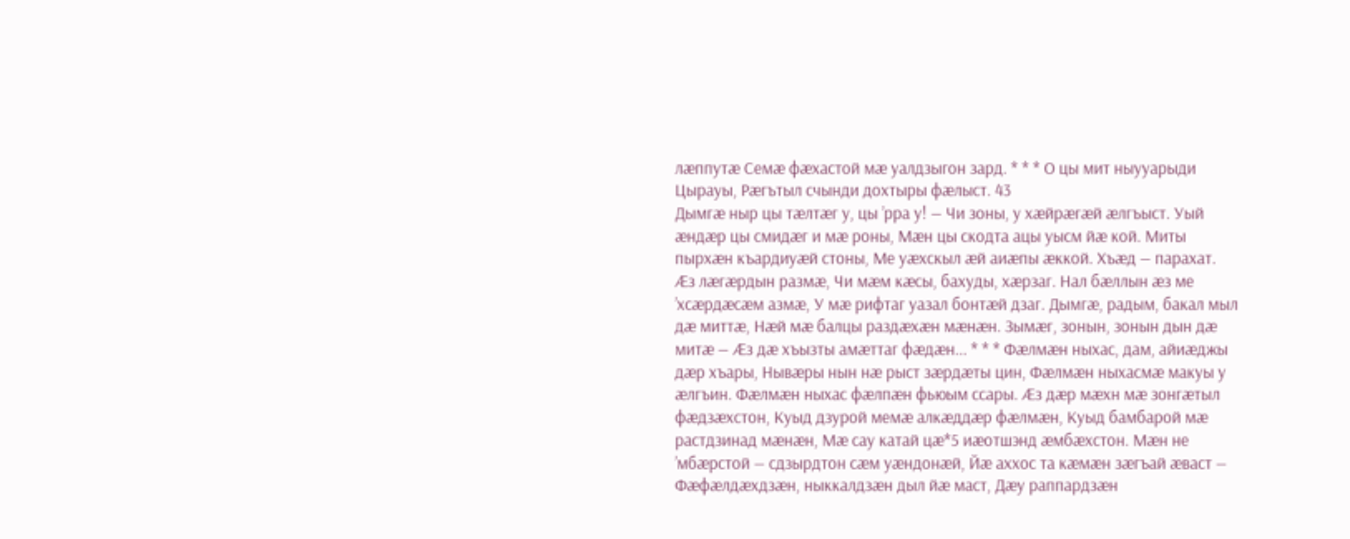лæппутæ Семæ фæхастой мæ уалдзыгон зард. * * * О цы мит ныууарыди Цырауы, Рæгътыл счынди дохтыры фæлыст. 43
Дымгæ ныр цы тæлтæг у, цы ’рра у! — Чи зоны, у хæйрæгæй æлгъыст. Уый æндæр цы смидæг и мæ роны, Мæн цы скодта ацы уысм йæ кой. Миты пырхæн къардиуæй стоны, Ме уæхскыл æй аиæпы æккой. Хъæд — парахат. Æз лæгæрдын размæ, Чи мæм кæсы, бахуды, хæрзаг. Нал бæллын æз ме ’хсæрдæсæм азмæ, У мæ рифтаг уазал бонтæй дзаг. Дымгæ, радым, бакал мыл дæ миттæ, Нæй мæ балцы раздæхæн мæнæн. Зымæг, зонын, зонын дын дæ митæ — Æз дæ хъызты амæттаг фæдæн... * * * Фæлмæн ныхас, дам, айиæджы дæр хъары, Нывæры нын нæ рыст зæрдæты цин, Фæлмæн ныхасмæ макуы у æлгъин. Фæлмæн ныхас фæлпæн фьюым ссары. Æз дæр мæхн мæ зонгæтыл фæдзæхстон, Куыд дзурой мемæ алкæддæр фæлмæн, Куыд бамбарой мæ растдзинад мæнæн, Мæ сау катай цæ*5 иæотшэнд æмбæхстон. Мæн не ’мбæрстой — сдзырдтон сæм уæндонæй, Йæ аххос та кæмæн зæгъай æваст — Фæфæлдæхдзæн, ныккалдзæн дыл йæ маст, Дæу раппардзæн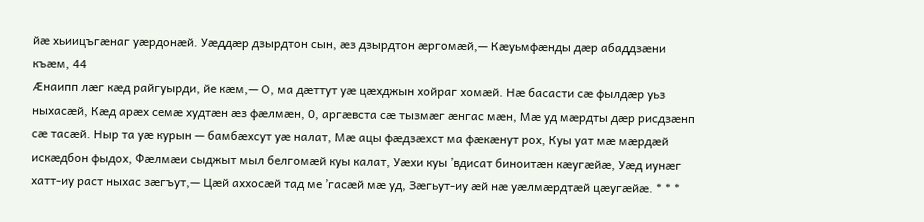йæ хьиицъгæнаг уæрдонæй. Уæддæр дзырдтон сын, æз дзырдтон æргомæй,— Кæуьмфæнды дæр абаддзæни къæм, 44
Æнаипп лæг кæд райгуырди, йе кæм,— О, ма дæттут уæ цæхджын хойраг хомæй. Нæ басасти сæ фылдæр уьз ныхасæй, Кæд арæх семæ худтæн æз фæлмæн, 0, аргæвста сæ тызмæг æнгас мæн, Мæ уд мæрдты дæр рисдзæнп сæ тасæй. Ныр та уæ курын — бамбæхсут уæ налат, Мæ ацы фæдзæхст ма фæкæнут рох, Куы уат мæ мæрдæй искæдбон фыдох, Фæлмæи сыджыт мыл белгомæй куы калат, Уæхи куы ’вдисат биноитæн кæугæйæ, Уæд иунæг хатт-иу раст ныхас зæгъут,— Цæй аххосæй тад ме ’гасæй мæ уд, Зæгьут-иу æй нæ уæлмæрдтæй цæугæйæ. * * *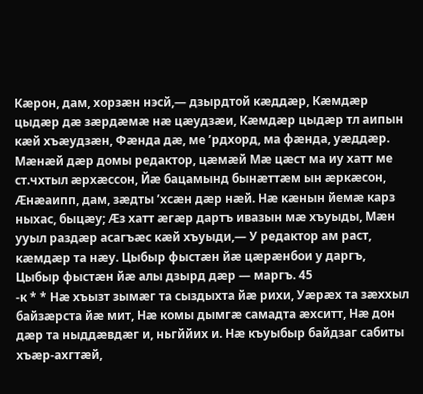Кæрон, дам, хорзæн нэсй,— дзырдтой кæддæр, Кæмдæр цыдæр дæ зæрдæмæ нæ цæудзæи, Кæмдæр цыдæр тл аипын кæй хъæудзæн, Фæнда дæ, ме ’рдхорд, ма фæнда, уæддæр. Мæнæй дæр домы редактор, цæмæй Мæ цæст ма иу хатт ме ст.чхтыл æрхæссон, Йæ бацамынд бынæттæм ын æркæсон, Æнæаипп, дам, зæдты ’хсæн дæр нæй. Нæ кæнын йемæ карз ныхас, быцæу; Æз хатт æгæр дартъ ивазын мæ хъуыды, Мæн ууыл раздæр асагъæс кæй хъуыди,— У редактор ам раст, кæмдæр та нæу. Цыбыр фыстæн йæ цæрæнбои у даргъ, Цыбыр фыстæн йæ алы дзырд дæр — маргъ. 45
-к * * Нæ хъызт зымæг та сыздыхта йæ рихи, Уæрæх та зæххыл байзæрста йæ мит, Нæ комы дымгæ самадта æхситт, Нæ дон дæр та ныддæвдæг и, ньгййих и. Нæ къуыбыр байдзаг сабиты хъæр-ахгтæй,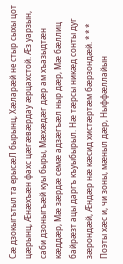Сæ дзокыгътыл та ерысæЛ бырынц, Хæларæй не стыр сыхы цот цæрынц, Æнæхъæн фахс цæгæвæрдау æрцахстой. Æз уарзын, саби дзоныгъæй куы быры, Мæхæдæг дæр ам хъазыдтæн кæддæр, Мæ зæрдæ семæ адзæгъæл ныр дæр, Мæ бæллиц байрæзт ацы даргъ къуыбырыл. Нæ тæрсы никæд сонты дуг зæрондæй, Æндæр нæ кæсид хистæртæм бæрзондæй. * * * Поэты хæс и, чи зоны, мæныл дæр, Ныффæллайын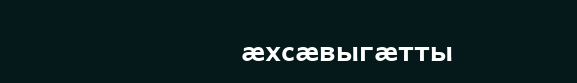æхсæвыгæтты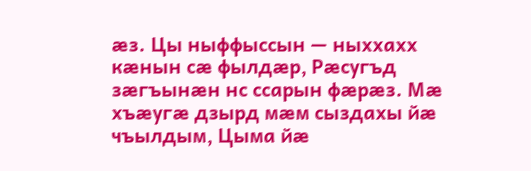æз. Цы ныффыссын — ныххахх кæнын сæ фылдæр, Рæсугъд зæгъынæн нс ссарын фæрæз. Мæ хъæугæ дзырд мæм сыздахы йæ чъылдым, Цыма йæ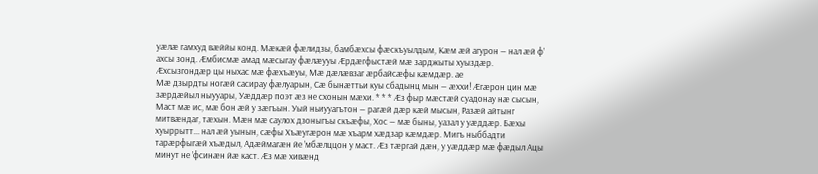уæлæ гамхуд вæййы конд. Мæкæй фæлидзы, бамбæхсы фæскъуылдым, Кæм æй агурон — нал æй ф’ ахсы зонд. Æмбисмæ амад мæсыгау фæлæууы Æрдæгфыстæй мæ зарджыты хуыздæр. Æхсызгондæр цы ныхас мæ фæхъæуы, Мæ дæлæвзаг æрбайсæфы кæмдæр. ае
Мæ дзырдты ногæй сасирау фæлуарын, Сæ бынæттьи куы сбадынц мын — æххи! Æгæрон цин мæ зæрдæйыл ныууары, Уæддæр поэт æз не схонын мæхи. * * * Æз фыр мæстæй суадонау нæ сысын, Маст мæ ис, мæ бон æй у зæгъын. Уый ньиууагътон — рагæй дæр кæй мысын, Разæй айтынг митвæндаг, тæхын. Мæн мæ саулох дзоныгъы скъæфы, Хос — мæ быны, уазал у уæддæр. Бæхы хуыррытт... нал æй уынын, сæфы Хъæугæрон мæ хъарм хæдзар кæмдæр. Мигъ ныббадти тарæрфыгæй хъæдыл, Адæймагæн йе ’мбæлццон у маст. Æз тæргай дæн, у уæддæр мæ фæдыл Ацы минут не ’фсинæн йæ каст. Æз мæ хивæнд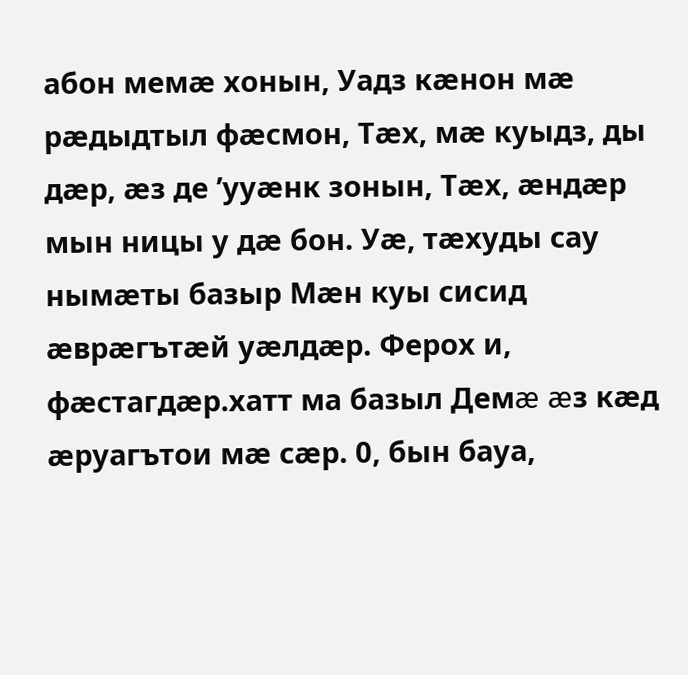абон мемæ хонын, Уадз кæнон мæ рæдыдтыл фæсмон, Тæх, мæ куыдз, ды дæр, æз де ’ууæнк зонын, Тæх, æндæр мын ницы у дæ бон. Уæ, тæхуды сау нымæты базыр Мæн куы сисид æврæгътæй уæлдæр. Ферох и, фæстагдæр.хатт ма базыл Демæ æз кæд æруагътои мæ сæр. 0, бын бауа,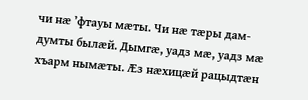чи нæ ’фтауы мæты. Чи нæ тæры дам-думты былæй. Дымгæ, уадз мæ, уадз мæ хъарм нымæты. Æз нæхицæй рацыдтæн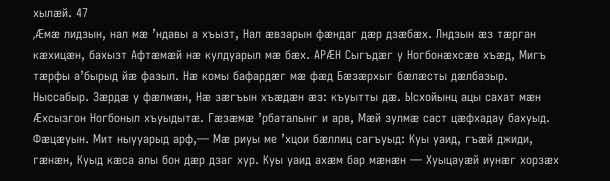хылæй. 47
,Æмæ лидзын, нал мæ ’ндавы а хъызт, Нал æвзарын фæндаг дæр дзæбæх. Лндзын æз тæрган кæхицæн, бахызт Афтæмæй нæ кулдуарыл мæ бæх. АРÆН Сыгъдæг у Ногбонæхсæв хъæд, Мигъ тæрфы а’бырыд йæ фазыл. Нæ комы бафардæг мæ фæд Бæзæрхыг бæлæсты дæлбазыр. Ныссабыр. Зæрдæ у фæлмæн, Нæ зæгъын хъæдæн æз: къуытты дæ. Ысхойынц ацы сахат мæн Æхсызгон Ногбоныл хъуыдытæ. Гæзæмæ ’рбаталынг и арв, Мæй зулмæ саст цæфхадау бахуыд. Фæцæуын. Мит ныууарыд арф,— Мæ риуы ме ’хцои бæллиц сагъуыд: Куы уаид, гъæй джиди, гæнæн, Куыд кæса алы бон дæр дзаг хур. Куы уаид ахæм бар мæнæн — Хуыцауæй иунæг хорзæх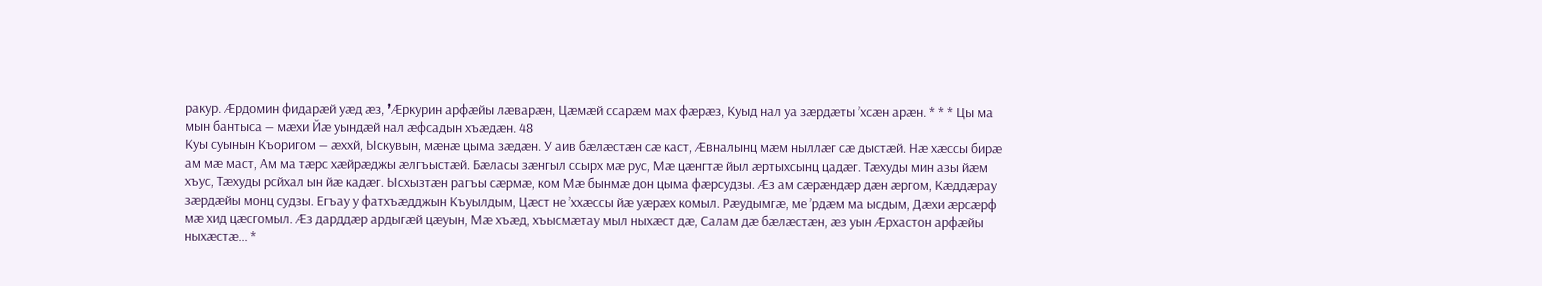ракур. Æрдомин фидарæй уæд æз, ’Æркурин арфæйы лæварæн, Цæмæй ссарæм мах фæрæз, Куыд нал уа зæрдæты ’хсæн арæн. * * * Цы ма мын бантыса — мæхи Йæ уындæй нал æфсадын хъæдæн. 48
Куы суынын Къоригом — æххй, Ыскувын, мæнæ цыма зæдæн. У аив бæлæстæн сæ каст, Æвналынц мæм ныллæг сæ дыстæй. Нæ хæссы бирæ ам мæ маст, Ам ма тæрс хæйрæджы æлгъыстæй. Бæласы зæнгыл ссырх мæ рус, Мæ цæнгтæ йыл æртыхсынц цадæг. Тæхуды мин азы йæм хъус, Тæхуды рсйхал ын йæ кадæг. Ысхызтæн рагъы сæрмæ, ком Мæ бынмæ дон цыма фæрсудзы. Æз ам сæрæндæр дæн æргом, Кæддæрау зæрдæйы монц судзы. Егъау у фатхъæдджын Къуылдым, Цæст не ’ххæссы йæ уæрæх комыл. Рæудымгæ, ме ’рдæм ма ысдым, Дæхи æрсæрф мæ хид цæсгомыл. Æз дарддæр ардыгæй цæуын, Мæ хъæд, хъысмæтау мыл ныхæст дæ, Салам дæ бæлæстæн, æз уын Æрхастон арфæйы ныхæстæ... *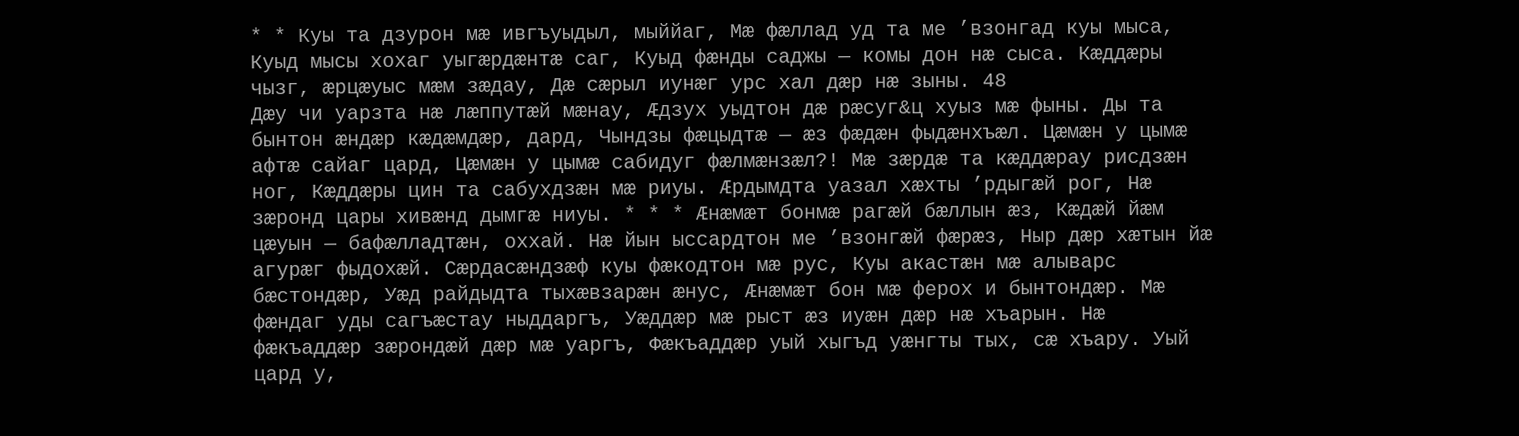* * Куы та дзурон мæ ивгъуыдыл, мыййаг, Мæ фæллад уд та ме ’взонгад куы мыса, Куыд мысы хохаг уыгæрдæнтæ саг, Куыд фæнды саджы — комы дон нæ сыса. Кæддæры чызг, æрцæуыс мæм зæдау, Дæ сæрыл иунæг урс хал дæр нæ зыны. 48
Дæу чи уарзта нæ лæппутæй мæнау, Æдзух уыдтон дæ рæсуг&ц хуыз мæ фыны. Ды та бынтон æндæр кæдæмдæр, дард, Чындзы фæцыдтæ — æз фæдæн фыдæнхъæл. Цæмæн у цымæ афтæ сайаг цард, Цæмæн у цымæ сабидуг фæлмæнзæл?! Мæ зæрдæ та кæддæрау рисдзæн ног, Кæддæры цин та сабухдзæн мæ риуы. Æрдымдта уазал хæхты ’рдыгæй рог, Нæ зæронд цары хивæнд дымгæ ниуы. * * * Æнæмæт бонмæ рагæй бæллын æз, Кæдæй йæм цæуын — бафæлладтæн, оххай. Нæ йын ыссардтон ме ’взонгæй фæрæз, Ныр дæр хæтын йæ агурæг фыдохæй. Сæрдасæндзæф куы фæкодтон мæ рус, Куы акастæн мæ алыварс бæстондæр, Уæд райдыдта тыхæвзарæн æнус, Æнæмæт бон мæ ферох и бынтондæр. Мæ фæндаг уды сагъæстау ныддаргъ, Уæддæр мæ рыст æз иуæн дæр нæ хъарын. Нæ фæкъаддæр зæрондæй дæр мæ уаргъ, Фæкъаддæр уый хыгъд уæнгты тых, сæ хъару. Уый цард у,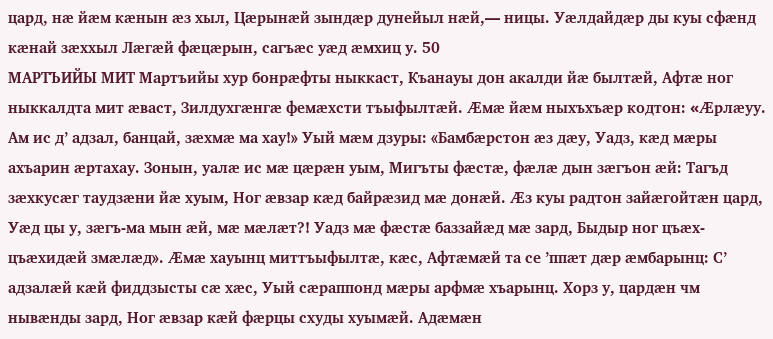цард, нæ йæм кæнын æз хыл, Цæрынæй зындæр дунейыл нæй,— ницы. Уæлдайдæр ды куы сфæнд кæнай зæххыл Лæгæй фæцæрын, сагъæс уæд æмхиц у. 50
МАРТЪИЙЫ МИТ Мартъийы хур бонрæфты ныккаст, Къанауы дон акалди йæ былтæй, Афтæ ног ныккалдта мит æваст, Зилдухгæнгæ фемæхсти тъыфылтæй. Æмæ йæм ныхъхъæр кодтон: «Æрлæуу. Ам ис д’ адзал, банцай, зæхмæ ма хау!» Уый мæм дзуры: «Бамбæрстон æз дæу, Уадз, кæд мæры ахъарин æртахау. Зонын, уалæ ис мæ цæрæн уым, Мигъты фæстæ, фæлæ дын зæгъон æй: Тагъд зæхкусæг таудзæни йæ хуым, Ног æвзар кæд байрæзид мæ донæй. Æз куы радтон зайæгойтæн цард, Уæд цы у, зæгъ-ма мын æй, мæ мæлæт?! Уадз мæ фæстæ баззайæд мæ зард, Быдыр ног цъæх-цъæхидæй змæлæд». Æмæ хауынц миттъыфылтæ, кæс, Афтæмæй та се ’ппæт дæр æмбарынц: С’ адзалæй кæй фиддзысты сæ хæс, Уый сæраппонд мæры арфмæ хъарынц. Хорз у, цардæн чм нывæнды зард, Ног æвзар кæй фæрцы схуды хуымæй. Адæмæн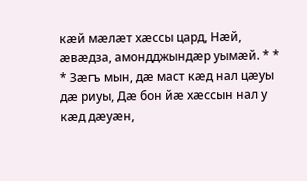кæй мæлæт хæссы цард, Нæй, æвæдза, амондджындæр уымæй. * * * Зæгъ мын, дæ маст кæд нал цæуы дæ риуы, Дæ бон йæ хæссын нал у кæд дæуæн,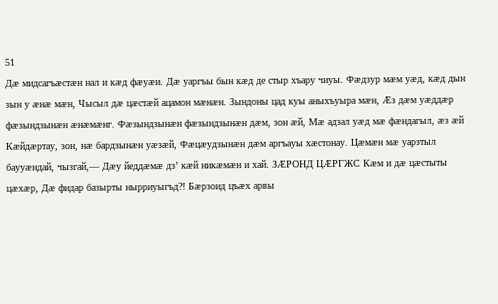51
Дæ мидсагъæстæн нал и кæд фæуæи. Дæ уаргъы бын кæд де стыр хъару чиуы. Фæдзур мæм уæд, кæд дын зын у æнæ мæн, Чысыл дæ цæстæй ацамон мæнæн. Зындоны цад куы аныхъуыра мæн, Æз дæм уæддæр фæзындзынæн æнæмæнг. Фæзындзынæн фæзындзынæн дæм, зон æй, Мæ адзал уæд мæ фæндагыл, æз æй Кæйдæртау, зон, нæ бардзынæн уæзæй, Фæцæудзынæн дæм аргъауы хæстонау. Цæмæн мæ уарзтыл баууæндай, чызгай,— Дæу йеддæмæ дз’ кæй никæмæн и хай. ЗÆРОНД ЦÆРГЖС Кæм и дæ цæстыты цæхæр, Дæ фидар базырты нырриуыгъд?! Бæрзоид цъæх арвы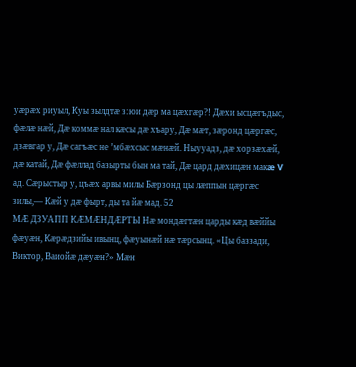уæрæх риуыл, Куы зылдтæ з:юи дæр ма цæхгæр?! Дæхи ысцæгъдыс, фæлæ нæй, Дæ коммæ нал кæсы дæ хъару, Дæ мæт, зæронд цæргæс, дзæвгар у, Дæ сагъæс не ’мбæхсыс мæнæй. Ныууадз, дæ хорзæхæй, дæ катай, Дæ фæллад базырты бын ма тай, Дæ цард дæхицæн макæ V ад. Сæрыстыр у, цъæх арвы милы Бæрзонд цы лæппын цæргæс зилы,— Кæй у дæ фырт, ды та йæ мад. 52
МÆ ДЗУАПП КÆМÆНДÆРТЫ Нæ мондæгтæн царды кæд вæййы фæуæн, Кæрæдзийы ивынц, фæуынæй нæ тæрсынц. «Цы баззади, Виктор, Ваиойæ дæуæн?» Мæн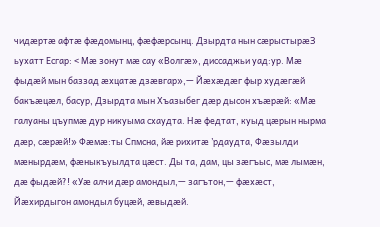чидæртæ афтæ фæдомынц, фæфæрсынц. Дзырдта нын сæрыстырæЗ ьухатт Есгар: < Мæ зонут мæ сау «Волгæ», диссаджьи уад:ур. Мæ фыдæй мын баззад æхцатæ дзæвгар»,— Йæхæдæг фыр худæгæй бакъæцæл, басур, Дзырдта мын Хъазыбег дæр дысон хъæрæй: «Мæ галуаны цъупмæ дур никуыма схаудта. Нæ федтат, куыд цæрын нырма дæр, сæрæй!» Фæмæ:ты Спмсна, йæ рихитæ ’рдаудта, Фæзылди мæнырдæм, фæныкъуылдта цæст. Ды та, дам, цы зæгъыс, мæ лымæн, дæ фыдæй?! «Уæ алчи дæр амондыл,— загътон,— фæхæст, Йæхирдыгон амондыл буцæй, æвыдæй.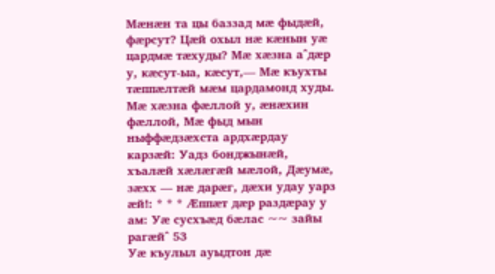Мæнæн та цы баззад мæ фыдæй, фæрсут? Цæй охыл нæ кæнын уæ цардмæ тæхуды? Мæ хæзна а^дæр у, кæсут-ыа, кæсут,— Мæ къухты тæппæлтæй мæм цардамонд худы. Мæ хæзна фæллой у, æнæхин фæллой, Мæ фыд мын ныффæдзæхста ардхæрдау карзæй: Уадз бонджынæй, хъалæй хæлæгæй мæлой, Дæумæ, зæхх — нæ дарæг, дæхи удау уарз æй!: * * * Æппæт дæр раздæрау у ам: Уæ сусхъæд бæлас ~~ зайы рагæй^ 53
Уæ къулыл ауыдтон дæ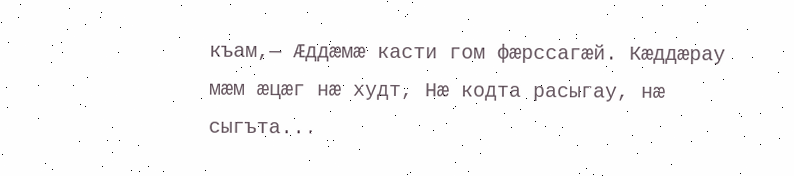къам,— Æддæмæ касти гом фæрссагæй. Кæддæрау мæм æцæг нæ худт, Нæ кодта расыгау, нæ сыгъта...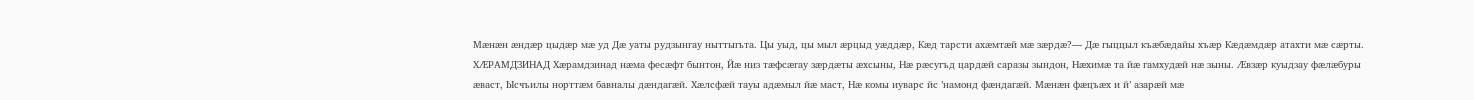Мæнæн æндæр цыдæр мæ уд Дæ уаты рудзынгау ныттыгьта. Цы уыд, цы мыл æрцыд уæддæр, Кæд тарсти ахæмтæй мæ зæрдæ?— Дæ гыццыл къæбæдайы хъæр Кæдæмдæр атахти мæ сæрты. ХÆРАМДЗИНАД Хæрамдзинад нæма фесæфт бынтон, Йæ низ тæфсæгау зæрдæты æхсыны, Нæ рæсугъд цардæй саразы зындон, Нæхимæ та йæ гамхудæй нæ зыны. Æвзæр куыдзау фæлæбуры æваст, Ысчъилы норттæм бавналы дæндагæй. Хæлсфæй тауы адæмыл йæ маст, Нæ комы иуварс йс ’намонд фæндагæй. Мæнæн фæцъæх и й’ азарæй мæ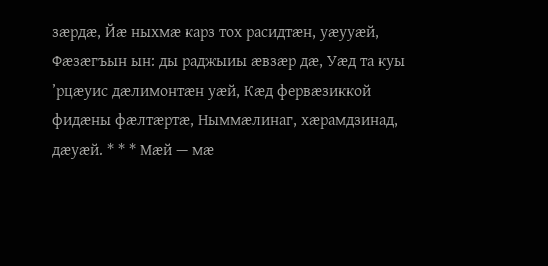зæрдæ, Йæ ныхмæ карз тох расидтæн, уæууæй, Фæзæгъын ын: ды раджыиы æвзæр дæ, Уæд та куы ’рцæуис дæлимонтæн уæй, Кæд фервæзиккой фидæны фæлтæртæ, Ныммæлинаг, хæрамдзинад, дæуæй. * * * Мæй — мæ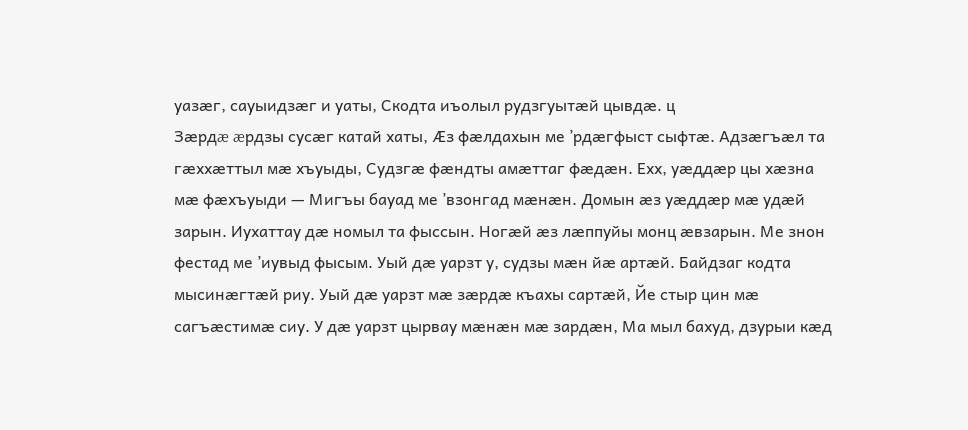уазæг, сауыидзæг и уаты, Скодта иъолыл рудзгуытæй цывдæ. ц
Зæрдæ æрдзы сусæг катай хаты, Æз фæлдахын ме ’рдæгфыст сыфтæ. Адзæгъæл та гæххæттыл мæ хъуыды, Судзгæ фæндты амæттаг фæдæн. Ехх, уæддæр цы хæзна мæ фæхъуыди — Мигъы бауад ме ’взонгад мæнæн. Домын æз уæддæр мæ удæй зарын. Иухаттау дæ номыл та фыссын. Ногæй æз лæппуйы монц æвзарын. Ме знон фестад ме ’иувыд фысым. Уый дæ уарзт у, судзы мæн йæ артæй. Байдзаг кодта мысинæгтæй риу. Уый дæ уарзт мæ зæрдæ къахы сартæй, Йе стыр цин мæ сагъæстимæ сиу. У дæ уарзт цырвау мæнæн мæ зардæн, Ма мыл бахуд, дзурыи кæд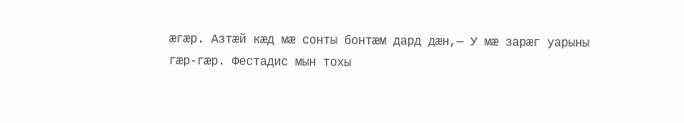æгæр. Азтæй кæд мæ сонты бонтæм дард дæн,— У мæ зарæг уарыны гæр-гæр. Фестадис мын тохы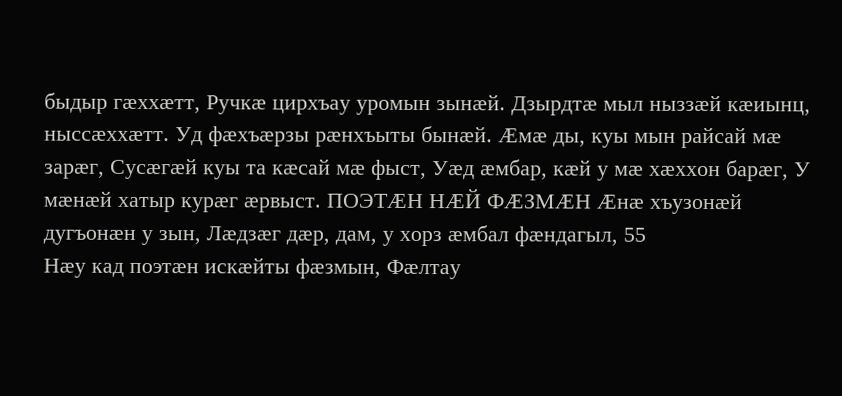быдыр гæххæтт, Ручкæ цирхъау уромын зынæй. Дзырдтæ мыл ныззæй кæиынц, ныссæххæтт. Уд фæхъæрзы рæнхъыты бынæй. Æмæ ды, куы мын райсай мæ зарæг, Сусæгæй куы та кæсай мæ фыст, Уæд æмбар, кæй у мæ хæххон барæг, У мæнæй хатыр курæг æрвыст. ПОЭТÆН НÆЙ ФÆЗМÆН Æнæ хъузонæй дугъонæн у зын, Лæдзæг дæр, дам, у хорз æмбал фæндагыл, 55
Нæу кад поэтæн искæйты фæзмын, Фæлтау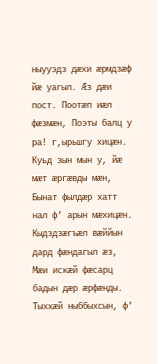ныууэдз дæхи æрмдзæф йæ уагыл. Æз дæи пост. Поотæп иæл фæзмæн, Поэты балц у ра! г,ырьшгу хицæн. Куьд зын мын у, йæ мæт æргæвды мæн, Бынат фылдæр хатт нал ф’ арын мæхицæн. Кыдздзæгъæл вæййын дард фæндагыл æз, Мæи искæй фæсарц бадын дæр æрфæнды. Тыххæй ныббыхсын, ф’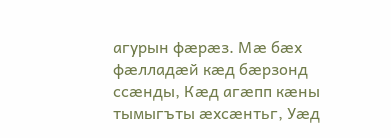агурын фæрæз. Мæ бæх фæлладæй кæд бæрзонд ссæнды, Кæд агæпп кæны тымыгъты æхсæнтьг, Уæд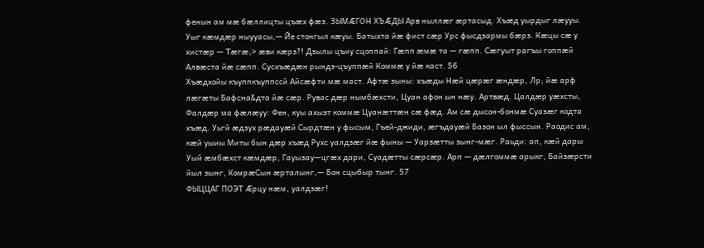фенын ам мæ бæллицты цъæх фæз. ЗЫМÆГОН ХЪÆДЫ Арв ныллæг æртасыд. Хъæд уырдыг лæууы. Уыг кæмдæр ныууасы,— Йе стонгыл кæуы. Батыхта йæ фист сæр Урс фысдзармы бæрз. Кæцы сæ у хистæр — Тæгæ;> æви кæрз?! Дзылы цъиу сцоппай: Гæпп æмæ та — гæпп. Сæгуыт рагъы гоппæй Алвæста йæ сæпп. Сусхъæдæн рындз-цъуппæй Коммæ у йæ каст. 56
Хъæдхойы къуппкъуппссй Айсæфти мæ маст. Афтæ зыны: хъæды Нæй цæрæг æндæр, Лр; йæ арф лæгæты Бафсна&дта йæ сæр. Рувас дæр нымбæхсти, Цуан афон ын нæу. Артвæд. Цалдæр уæхсты, Фалдæр ма фæлæуу: Фен, куы ахызт коммæ Цуанæттæн сæ фæд. Ам сæ дысон-бонмæ Суазæг кодта хъæд. Уьгй æдзух рæдауæй Сырдтæн у фысым, Гъей-джиди, æгъдауæй Базон ыл фыссын. Раодис ам, кæй уыиы Миты бын дæр хъæд Рухс уалдзæг йæ фыны — Уарзæтты зынг-мæг. Раьди: ап, кæй дары Уый æмбæхст кæмдæр, Гауызау—цгæх дари, Суадæтты сæрсæр. Арп — дæлгоммæ арыкг, Байзæрсти йыл зынг, КомрæСын æрталынг,— Бон сцыбыр тынг. 57
ФЫЦЦАГ ПОЭТ Æрцу нæм, уалдзæг!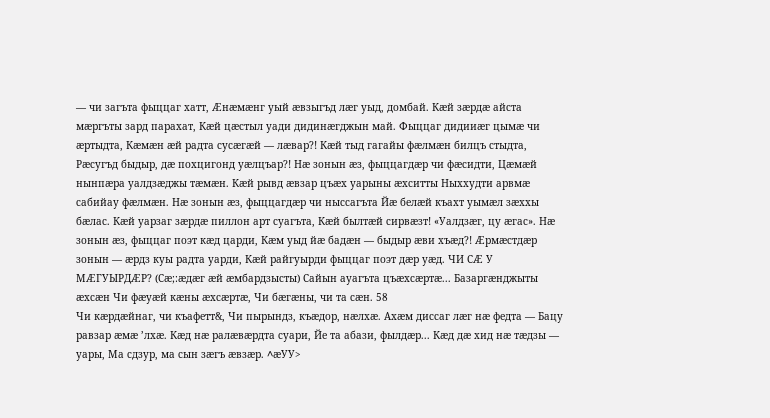— чи загъта фыццаг хатт, Æнæмæнг уый æвзыгъд лæг уыд, домбай. Кæй зæрдæ айста мæргъты зард парахат, Кæй цæстыл уади дидинæгджын май. Фыццаг дидииæг цымæ чи æртыдта, Кæмæн æй радта сусæгæй — лæвар?! Кæй тыд гагайы фæлмæн билцъ стыдта, Рæсугъд быдыр, дæ похцигонд уæлцъар?! Нæ зонын æз, фыццагдæр чи фæсидти, Цæмæй нынпæра уалдзæджы тæмæн. Кæй рывд æвзар цъæх уарыны æхситты Ныххудти арвмæ сабийау фæлмæн. Нæ зонын æз, фыццагдæр чи ныссагъта Йæ белæй къахт уымæл зæххы бæлас. Кæй уарзаг зæрдæ пиллон арт суагъта, Кæй былтæй сирвæзт! «Уалдзæг, цу æгас». Нæ зонын æз, фыццаг поэт кæд царди, Кæм уыд йæ бадæн — быдыр æви хъæд?! Æрмæстдæр зонын — æрдз куы радта уарди, Кæй райгуырди фыццаг поэт дæр уæд. ЧИ СÆ У МÆГУЫРДÆР? (Сæ;:æдæг æй æмбардзысты) Сайын ауагъта цъæхсæртæ... Базаргæнджыты æхсæн Чи фæуæй кæны æхсæртæ, Чи бæгæны, чи та сæн. 58
Чи кæрдæйнаг, чи къафетт&, Чи пырындз, къæдор, нæлхæ. Ахæм диссаг лæг нæ федта — Бацу равзар æмæ ’лхæ. Кæд нæ ралæвæрдта суари, Йе та абази, фылдæр... Кæд дæ хид нæ тæдзы — уары, Ма сдзур, ма сын зæгъ æвзæр. ^æУУ>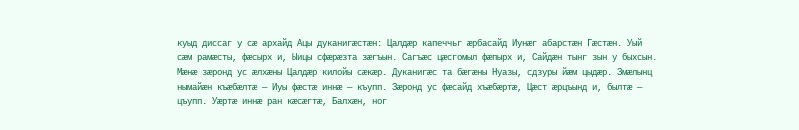куыд диссаг у сæ архайд Ацы дуканигæстæн: Цалдæр капеччьг æрбасайд Иунæг абарстæн Гæстæн. Уый сæм рамæсты, фæсырх и, Ыицы сфæрæзта зæгъын. Сагъæс цæсгомыл фæпырх и, Сайдæн тынг зын у быхсын. Мæнæ зæронд ус æлхæны Цалдæр килойы сæкæр. Дуканигæс та бæгæны Нуазы, сдзуры йæм цыдæр. Змæлынц нымайæн къæбæлтæ — Иуы фæстæ иннæ — къупп. Зæронд ус фæсайд хъæбæртæ, Цæст æрцъынд и, былтæ — цъупп. Уæртæ иннæ ран кæсæгтæ, Балхæн, ног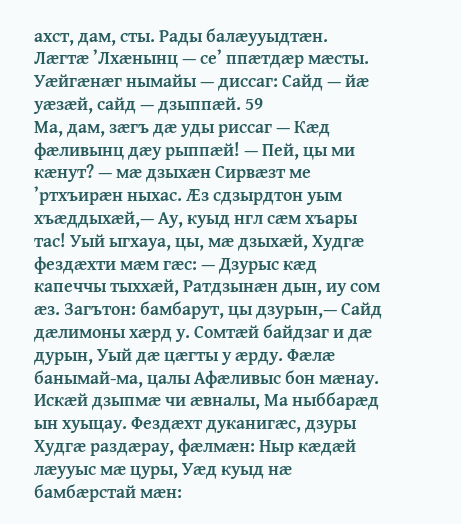ахст, дам, сты. Рады балæууыдтæн. Лæгтæ ’Лхæнынц — се’ ппæтдæр мæсты. Уæйгæнæг нымайы — диссаг: Сайд — йæ уæзæй, сайд — дзыппæй. 59
Ма, дам, зæгъ дæ уды риссаг — Кæд фæливынц дæу рыппæй! — Пей, цы ми кæнут? — мæ дзыхæн Сирвæзт ме ’ртхъирæн ныхас. Æз сдзырдтон уым хъæддыхæй,— Ау, куыд нгл сæм хъары тас! Уый ыгхауа, цы, мæ дзыхæй, Худгæ фездæхти мæм гæс: — Дзурыс кæд капеччы тыххæй, Ратдзынæн дын, иу сом æз. Загътон: бамбарут, цы дзурын,— Сайд дæлимоны хæрд у. Сомтæй байдзаг и дæ дурын, Уый дæ цæгты у æрду. Фæлæ банымай-ма, цалы Афæливыс бон мæнау. Искæй дзыпмæ чи æвналы, Ма ныббарæд ын хуыцау. Фездæхт дуканигæс, дзуры Худгæ раздæрау, фæлмæн: Ныр кæдæй лæууыс мæ цуры, Уæд куыд нæ бамбæрстай мæн: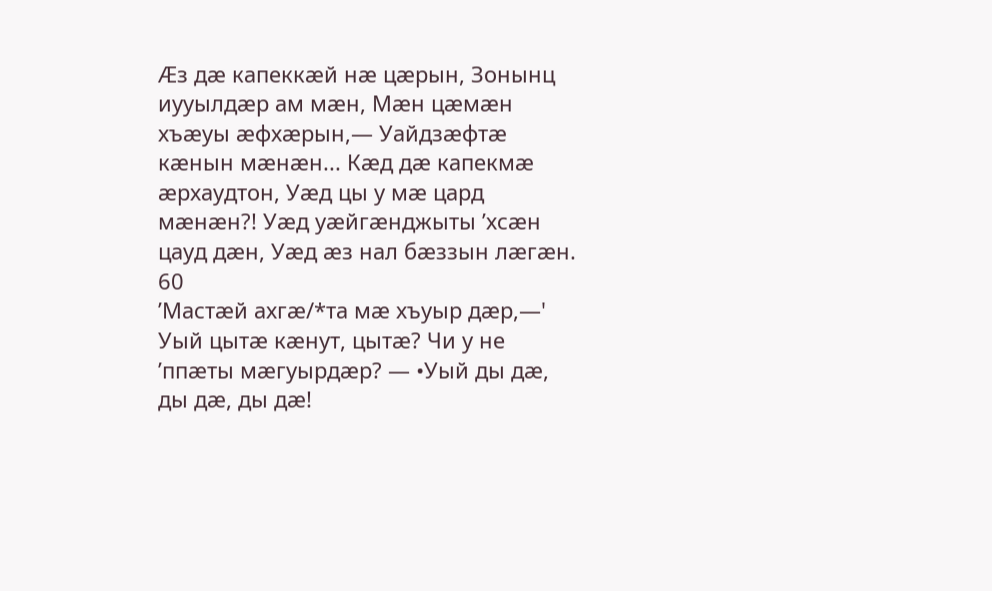Æз дæ капеккæй нæ цæрын, Зонынц иууылдæр ам мæн, Мæн цæмæн хъæуы æфхæрын,— Уайдзæфтæ кæнын мæнæн... Кæд дæ капекмæ æрхаудтон, Уæд цы у мæ цард мæнæн?! Уæд уæйгæнджыты ’хсæн цауд дæн, Уæд æз нал бæззын лæгæн. 60
’Мастæй ахгæ/*та мæ хъуыр дæр,—' Уый цытæ кæнут, цытæ? Чи у не ’ппæты мæгуырдæр? — •Уый ды дæ, ды дæ, ды дæ!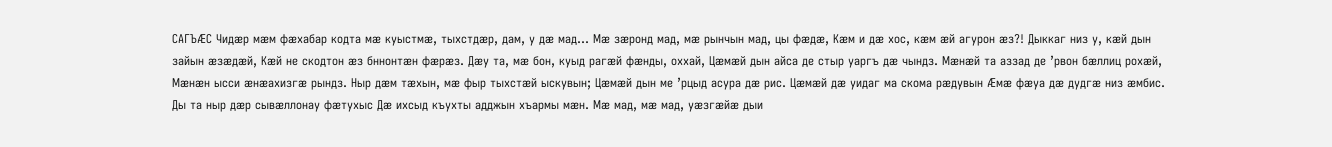САГЪÆС Чидæр мæм фæхабар кодта мæ куыстмæ, тыхстдæр, дам, у дæ мад... Мæ зæронд мад, мæ рынчын мад, цы фæдæ, Кæм и дæ хос, кæм æй агурон æз?! Дыккаг низ у, кæй дын зайын æзæдæй, Кæй не скодтон æз бннонтæн фæрæз. Дæу та, мæ бон, куыд рагæй фæнды, оххай, Цæмæй дын айса де стыр уаргъ дæ чындз. Мæнæй та аззад де ’рвон бæллиц рохæй, Мæнæн ысси æнæахизгæ рындз. Ныр дæм тæхын, мæ фыр тыхстæй ыскувын; Цæмæй дын ме ’рцыд асура дæ рис. Цæмæй дæ уидаг ма скома рæдувын Æмæ фæуа дæ дудгæ низ æмбис. Ды та ныр дæр сывæллонау фæтухыс Дæ ихсыд къухты адджын хъармы мæн. Мæ мад, мæ мад, уæзгæйæ дыи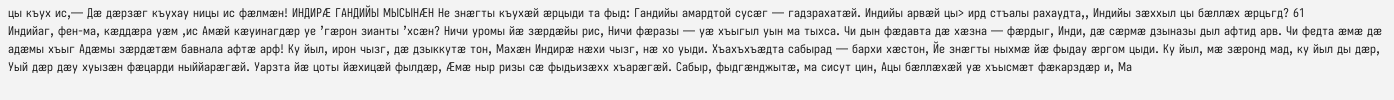цы къух ис,— Дæ дæрзæг къухау ницы ис фæлмæн! ИНДИРÆ ГАНДИЙЫ МЫСЫНÆН Не знæгты къухæй æрцыди та фыд: Гандийы амардтой сусæг — гадзрахатæй. Индийы арвæй цы> ирд стъалы рахаудта,, Индийы зæххыл цы бæллæх æрцьгд? 61
Индийаг, фен-ма, кæддæра уæм ,ис Амæй кæуинагдæр уе ’гæрон зианты ’хсæн? Ничи уромы йæ зæрдæйы рис, Ничи фæразы — уæ хъыгыл уын ма тыхса. Чи дын фæдавта дæ хæзна — фæрдыг, Инди, дæ сæрмæ дзыназы дыл афтид арв. Чи федта æмæ дæ адæмы хъыг Адæмы зæрдæтæм бавнала афтæ арф! Ку йыл, ирон чызг, дæ дзыккутæ тон, Махæн Индирæ нæхи чызг, нæ хо уыди. Хъахъхъæдта сабырад — бархи хæстон, Йе знæгты ныхмæ йæ фыдау æргом цыди. Ку йыл, мæ зæронд мад, ку йыл ды дæр, Уый дæр дæу хуызæн фæцарди ныййарæгæй. Уарзта йæ цоты йæхицæй фылдæр, Æмæ ныр ризы сæ фыдьизæхх хъарæгæй. Сабыр, фыдгæнджытæ, ма сисут цин, Ацы бæллæхæй уæ хъысмæт фæкарздæр и, Ма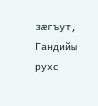зæгъут, Гандийы рухс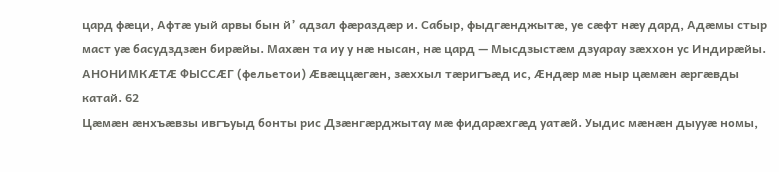цард фæци, Афтæ уый арвы бын й’ адзал фæраздæр и. Сабыр, фыдгæнджытæ, уе сæфт нæу дард, Адæмы стыр маст уæ басудздзæн бирæйы. Махæн та иу у нæ нысан, нæ цард — Мысдзыстæм дзуарау зæххон ус Индирæйы. АНОНИМКÆТÆ ФЫССÆГ (фельетои) Æвæццæгæн, зæххыл тæригъæд ис, Æндæр мæ ныр цæмæн æргæвды катай. 62
Цæмæн æнхъæвзы ивгъуыд бонты рис Дзæнгæрджытау мæ фидарæхгæд уатæй. Уыдис мæнæн дыууæ номы,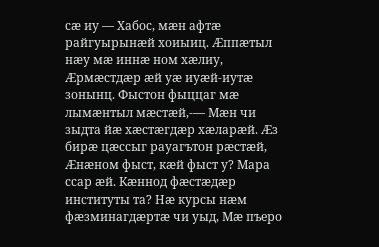сæ иу — Хабос, мæн афтæ райгуырынæй хоиыиц. Æппæтыл нæу мæ иннæ ном хæлиу, Æрмæстдæр æй уæ иуæй-иутæ зонынц. Фыстон фыццаг мæ лымæнтыл мæстæй,-— Мæн чи зыдта йæ хæстæгдæр хæларæй. Æз бирæ цæссыг рауагътон рæстæй, Æнæном фыст, кæй фыст у? Мара ссар æй. Кæннод фæстæдæр институты та? Нæ курсы нæм фæзминагдæртæ чи уыд, Мæ пъеро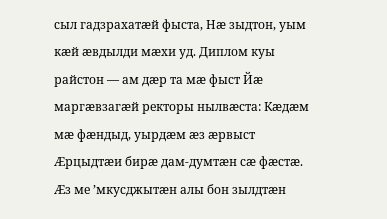сыл гадзрахатæй фыста, Нæ зыдтон, уым кæй æвдылди мæхи уд. Диплом куы райстон — ам дæр та мæ фыст Йæ маргæвзагæй ректоры нылвæста: Кæдæм мæ фæндыд, уырдæм æз æрвыст Æрцыдтæи бирæ дам-думтæн сæ фæстæ. Æз ме ’мкусджытæн алы бон зылдтæн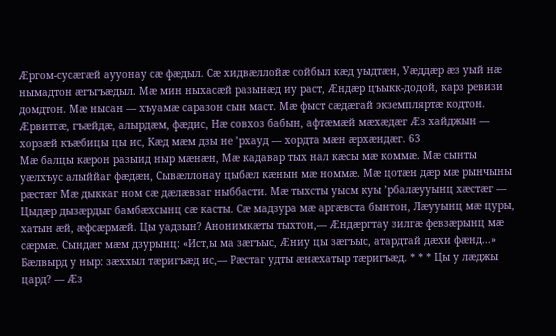Æргом-сусæгæй аууонау сæ фæдыл. Сæ хидвæллойæ сойбыл кæд уыдтæн, Уæддæр æз уый нæ нымадтон æгъгъæдыл. Мæ мин ныхасæй разынæд иу раст, Æндæр цъыкк-додой, карз ревизи домдтон. Мæ нысан — хъуамæ саразон сын маст. Мæ фыст сæдæгай экземпляртæ кодтон. Æрвитгæ, гъæйдæ, алырдæм, фæдис, Нæ совхоз бабын, афтæмæй мæхæдæг Æз хайджын — хорзæй къæбицы цы ис, Кæд мæм дзы не ’рхауд — хордта мæн æрхæндæг. 63
Мæ балцы кæрон разыид ныр мæнæн, Мæ кадавар тых нал кæсы мæ коммæ. Мæ сынты уæлхъус алыййаг фæдæн, Сывæллонау цыбæл кæнын мæ номмæ. Мæ цотæн дæр мæ рынчыны рæстæг Мæ дыккаг ном сæ дæлæвзаг ныббасти. Мæ тыхсты уысм куы ’рбалæууынц хæстæг — Цыдæр дызæрдыг бамбæхсынц сæ касты. Сæ мадзура мæ аргæвста бынтон, Лæууынц мæ цуры, хатын æй, æфсæрмæй. Цы уадзын? Анонимкæты тыхтон,— Æндæргтау зилгæ февзæрынц мæ сæрмæ. Сындæг мæм дзурынц: «Ист,ы ма зæгъыс, Æниу цы зæгъыс, атардтай дæхи фæнд...» Бæлвырд у ныр: зæххыл тæригъæд ис,— Рæстаг удты æнæхатыр тæригъæд. * * * Цы у лæджы цард? — Æз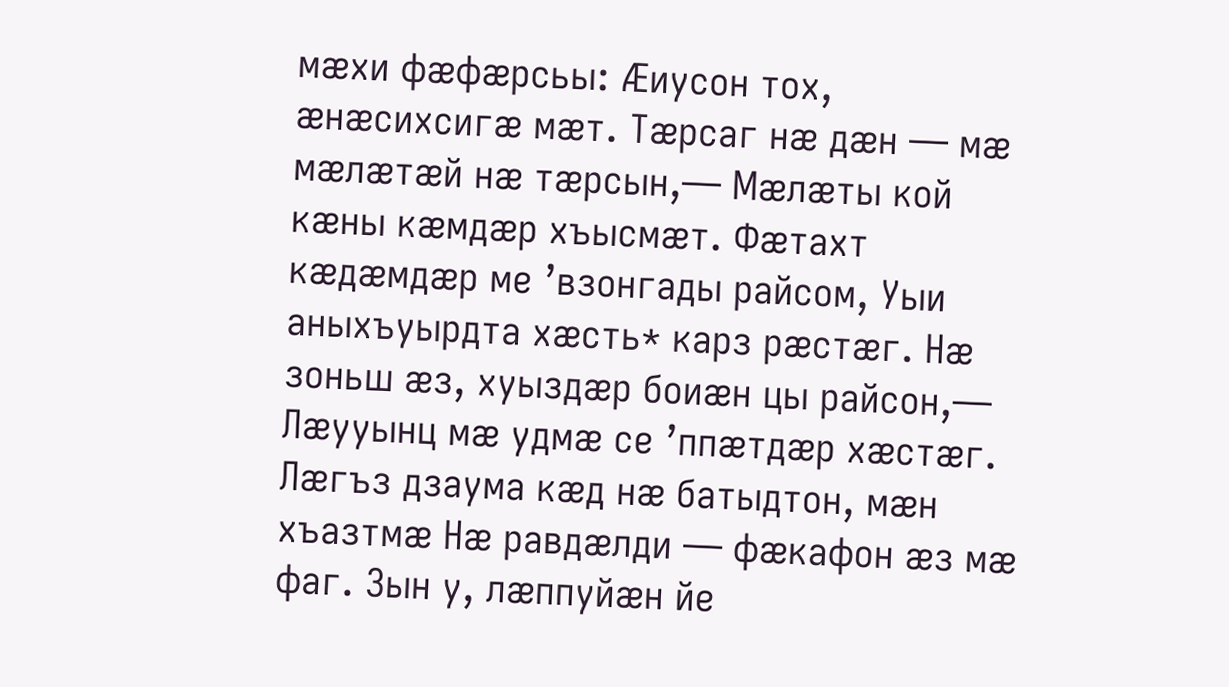мæхи фæфæрсьы: Æиусон тох, æнæсихсигæ мæт. Тæрсаг нæ дæн — мæ мæлæтæй нæ тæрсын,— Мæлæты кой кæны кæмдæр хъысмæт. Фæтахт кæдæмдæр ме ’взонгады райсом, Уыи аныхъуырдта хæсть* карз рæстæг. Нæ зоньш æз, хуыздæр боиæн цы райсон,— Лæууынц мæ удмæ се ’ппæтдæр хæстæг. Лæгъз дзаума кæд нæ батыдтон, мæн хъазтмæ Нæ равдæлди — фæкафон æз мæ фаг. Зын у, лæппуйæн йе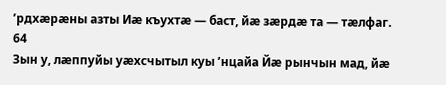’рдхæрæны азты Иæ къухтæ — баст, йæ зæрдæ та — тæлфаг. 64
Зын у, лæппуйы уæхсчытыл куы ’нцайа Йæ рынчын мад, йæ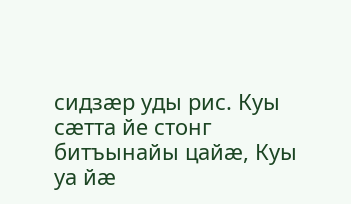сидзæр уды рис. Куы сæтта йе стонг битъынайы цайæ, Куы уа йæ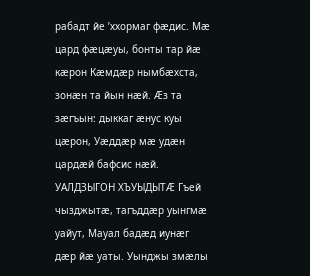рабадт йе ’ххормаг фæдис. Мæ цард фæцæуы, бонты тар йæ кæрон Кæмдæр нымбæхста, зонæн та йын нæй. Æз та зæгъын: дыккаг æнус куы цæрон, Уæддæр мæ удæн цардæй бафсис нæй. УАЛДЗЫГОН ХЪУЫДЫТÆ Гъей чызджытæ, тагъддæр уынгмæ уайут, Мауал бадæд иунæг дæр йæ уаты. Уынджы змæлы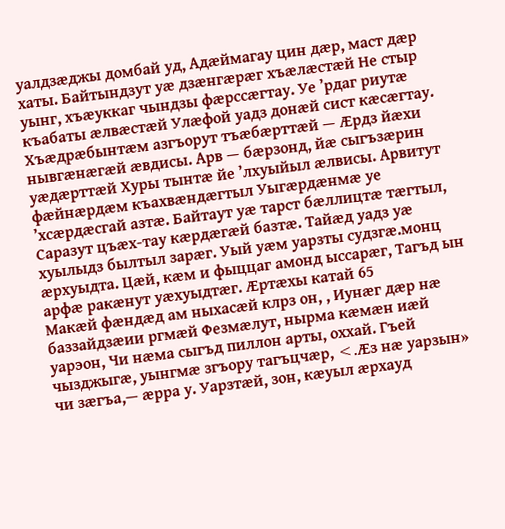уалдзæджы домбай уд, Адæймагау цин дæр, маст дæр хаты. Байтындзут уæ дзæнгæрæг хъæлæстæй Не стыр уынг, хъæуккаг чындзы фæрссæгтау. Уе ’рдаг риутæ къабаты æлвæстæй Улæфой уадз донæй сист кæсæгтау. Хъæдрæбынтæм азгъорут тъæбæрттæй — Æрдз йæхи нывгæнæгæй æвдисы. Арв — бæрзонд, йæ сыгъзæрин уæдæрттæй Хуры тынтæ йе ’лхуыйыл æлвисы. Арвитут фæйнæрдæм къахвæндæгтыл Уыгæрдæнмæ уе ’хсæрдæсгай азтæ. Байтаут уæ тарст бæллицтæ тæгтыл, Саразут цъæх-тау кæрдæгæй базтæ. Тайæд уадз уæ хуылыдз былтыл зарæг. Уый уæм уарзты судзгæ.монц æрхуыдта. Цæй, кæм и фыццаг амонд ыссарæг, Тагъд ын арфæ ракæнут уæхуыдтæг. Æртæхы катай 65
Макæй фæндæд ам ныхасæй клрз он, , Иунæг дæр нæ баззайдзæии ргмæй Фезмæлут, нырма кæмæн иæй уарэон, Чи нæма сыгъд пиллон арты, оххай. Гъей чызджыгæ, уынгмæ згъору тагъцчæр, <.Æз нæ уарзын» чи зæгъа,— æрра у. Уарзтæй, зон, кæуыл æрхауд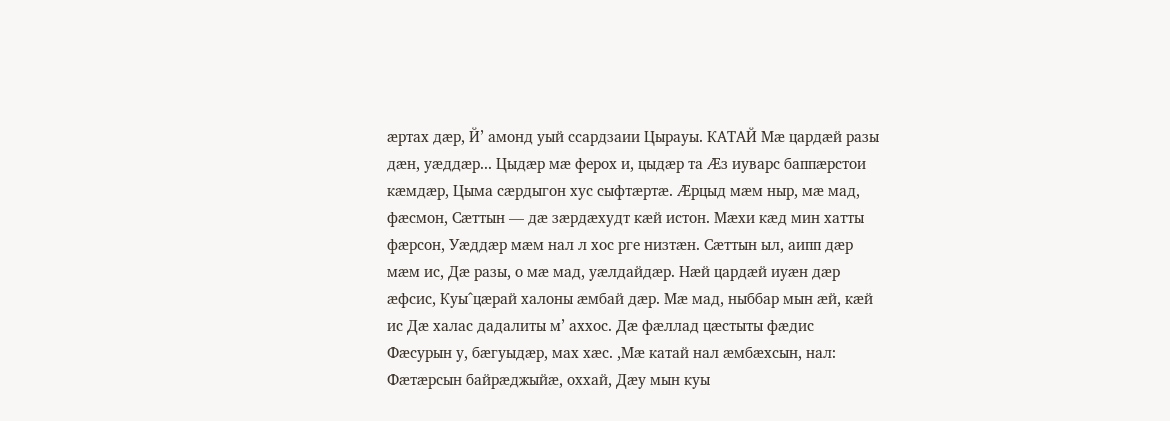æртах дæр, Й’ амонд уый ссардзаии Цырауы. КАТАЙ Мæ цардæй разы дæн, уæддæр... Цыдæр мæ ферох и, цыдæр та Æз иуварс баппæрстои кæмдæр, Цыма сæрдыгон хус сыфтæртæ. Æрцыд мæм ныр, мæ мад, фæсмон, Сæттын — дæ зæрдæхудт кæй истон. Мæхи кæд мин хатты фæрсон, Уæддæр мæм нал л хос рге низтæн. Сæттын ыл, аипп дæр мæм ис, Дæ разы, о мæ мад, уæлдайдæр. Нæй цардæй иуæн дæр æфсис, Куы^цæрай халоны æмбай дæр. Мæ мад, ныббар мын æй, кæй ис Дæ халас дадалиты м’ аххос. Дæ фæллад цæстыты фæдис Фæсурын у, бæгуыдæр, мах хæс. ,Мæ катай нал æмбæхсын, нал: Фæтæрсын байрæджыйæ, оххай, Дæу мын куы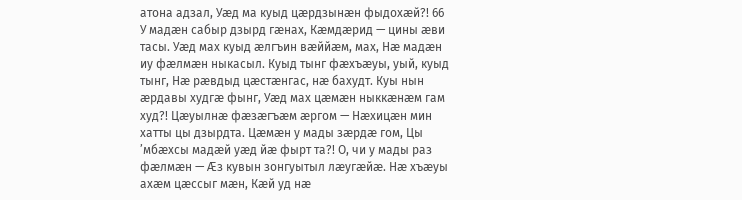атона адзал, Уæд ма куыд цæрдзынæн фыдохæй?! 66
У мадæн сабыр дзырд гæнах, Кæмдæрид — цины æви тасы. Уæд мах куыд æлгъин вæййæм, мах, Нæ мадæн иу фæлмæн ныкасыл. Куыд тынг фæхъæуы, уый, куыд тынг, Нæ рæвдыд цæстæнгас, нæ бахудт. Куы нын æрдавы худгæ фынг, Уæд мах цæмæн ныккæнæм гам худ?! Цæуылнæ фæзæгъæм æргом — Нæхицæн мин хатты цы дзырдта. Цæмæн у мады зæрдæ гом, Цы ’мбæхсы мадæй уæд йæ фырт та?! О, чи у мады раз фæлмæн — Æз кувын зонгуытыл лæугæйæ. Нæ хъæуы ахæм цæссыг мæн, Кæй уд нæ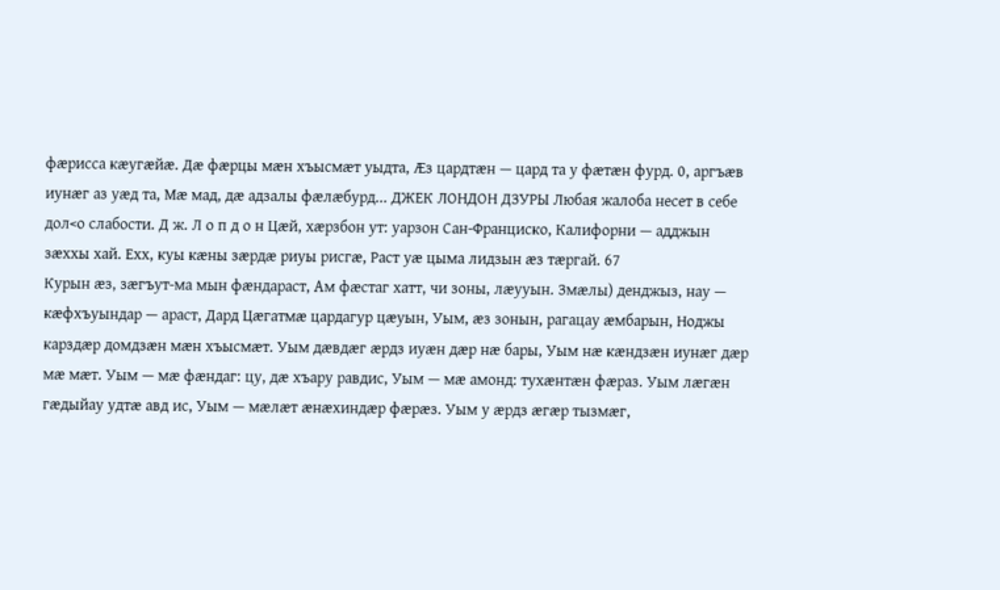фæрисса кæугæйæ. Дæ фæрцы мæн хъысмæт уыдта, Æз цардтæн — цард та у фæтæн фурд. 0, аргъæв иунæг аз уæд та, Мæ мад, дæ адзалы фæлæбурд... ДЖЕК ЛОНДОН ДЗУРЫ Любая жалоба несет в себе дол<о слабости. Д ж. Л о п д о н Цæй, хæрзбон ут: уарзон Сан-Франциско, Калифорни — адджын зæххы хай. Ехх, куы кæны зæрдæ риуы рисгæ, Раст уæ цыма лидзын æз тæргай. 67
Курын æз, зæгъут-ма мын фæндараст, Ам фæстаг хатт, чи зоны, лæууын. Змæлы) денджыз, нау — кæфхъуындар — араст, Дард Цæгатмæ цардагур цæуын, Уым, æз зонын, рагацау æмбарын, Ноджы карздæр домдзæн мæн хъысмæт. Уым дæвдæг æрдз иуæн дæр нæ бары, Уым нæ кæндзæн иунæг дæр мæ мæт. Уым — мæ фæндаг: цу, дæ хъару равдис, Уым — мæ амонд: тухæнтæн фæраз. Уым лæгæн гæдыйау удтæ авд ис, Уым — мæлæт æнæхиндæр фæрæз. Уым у æрдз æгæр тызмæг,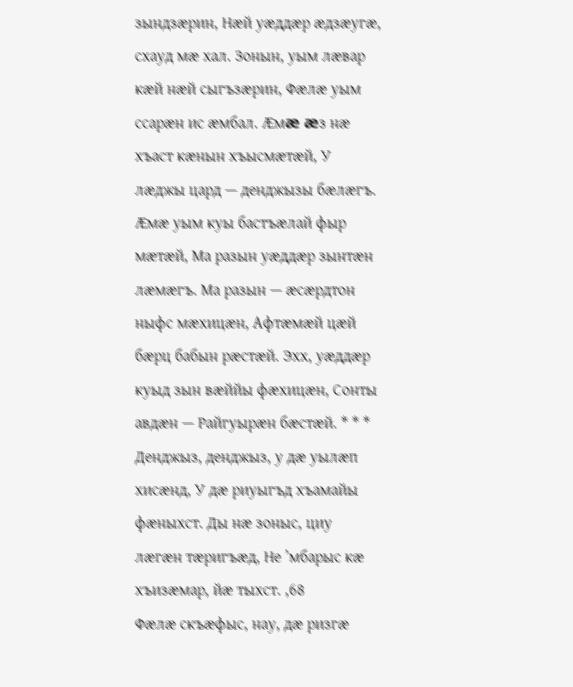зындзæрин, Нæй уæддæр æдзæугæ, схауд мæ хал. Зонын, уым лæвар кæй нæй сыгъзæрин, Фæлæ уым ссарæн ис æмбал. Æмæ æз нæ хъаст кæнын хъысмæтæй, У лæджы цард — денджызы бæлæгъ. Æмæ уым куы бастъæлай фыр мæтæй, Ма разын уæддæр зынтæн лæмæгъ. Ма разын — æсæрдтон ныфс мæхицæн, Афтæмæй цæй бæрц бабын рæстæй. Эхх, уæддæр куыд зын вæййы фæхицæн, Сонты авдæн — Райгуырæн бæстæй. * * * Денджыз, денджыз, у дæ уылæп хисæнд, У дæ риуыгъд хъамайы фæныхст. Ды нæ зоныс, циу лæгæн тæригъæд, Не ’мбарыс кæ хъизæмар, йæ тыхст. ,68
Фæлæ скъæфыс, нау, дæ ризгæ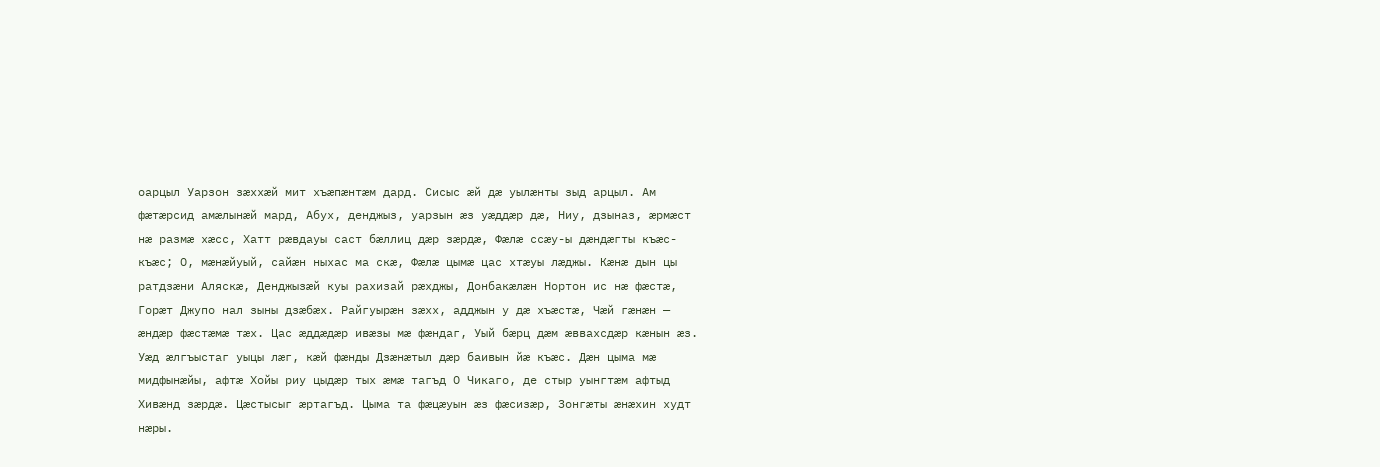оарцыл Уарзон зæххæй мит хъæпæнтæм дард. Сисыс æй дæ уылæнты зыд арцыл. Ам фæтæрсид амæлынæй мард, Абух, денджыз, уарзын æз уæддæр дæ, Ниу, дзыназ, æрмæст нæ размæ хæсс, Хатт рæвдауы саст бæллиц дæр зæрдæ, Фæлæ ссæу-ы дæндæгты къæс-къæс; О, мæнæйуый, сайæн ныхас ма скæ, Фæлæ цымæ цас хтæуы лæджы. Кæнæ дын цы ратдзæни Аляскæ, Денджызæй куы рахизай рæхджы, Донбакæлæн Нортон ис нæ фæстæ, Горæт Джупо нал зыны дзæбæх. Райгуырæн зæхх, адджын у дæ хъæстæ, Чæй гæнæн — æндæр фæстæмæ тæх. Цас æддæдæр ивæзы мæ фæндаг, Уый бæрц дæм æввахсдæр кæнын æз. Уæд æлгъыстаг уыцы лæг, кæй фæнды Дзæнæтыл дæр баивын йæ къæс. Дæн цыма мæ мидфынæйы, афтæ Хойы риу цыдæр тых æмæ тагъд О Чикаго, де стыр уынгтæм афтыд Хивæнд зæрдæ. Цæстысыг æртагъд. Цыма та фæцæуын æз фæсизæр, Зонгæты æнæхин худт нæры.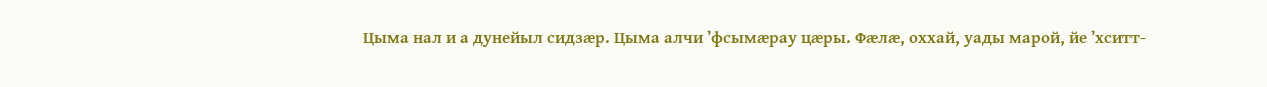Цыма нал и а дунейыл сидзæр. Цыма алчи ’фсымæрау цæры. Фæлæ, оххай, уады марой, йе ’хситт-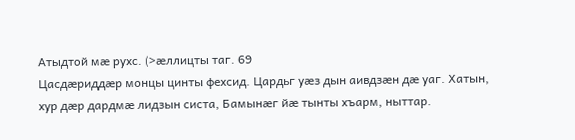Атыдтой мæ рухс. (>æллицты таг. 69
Цасдæриддæр монцы цинты фехсид. Цардьг уæз дын аивдзæн дæ уаг. Хатын, хур дæр дардмæ лидзын систа, Бамынæг йæ тынты хъарм, ныттар.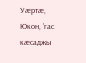Уæртæ, Юкон, ’гас кæсаджы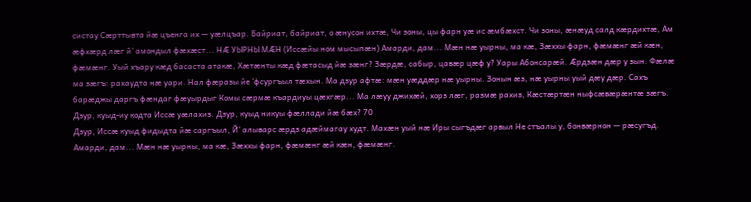систау Сæрттывта йæ цъенга их — уæлцъар. Байриат, байриат, о æнусон ихтæ, Чи зоны, цы фарн уæ ис æмбæхст. Чи зоны, æнæуд салд кæрдихтæ, Ам æфхæрд лæг й’ амондыл фæхæст... НÆ УЫРНЫ МÆН (Иссæйы ном мысыпæн) Амарди, дам... Мæн нæ уырны, ма кæ, Зæххы фарн, фæмæнг æй кæн, фæмæнг. Уый хъару кæд басаста атакæ, Хæтæнты кæд фæтасыд йæ зæнг? Зæрдæ, сабыр, цавæр цæф у? Уары Абонсарæй. Æрдзæн дæр у зын. Фæлæ ма зæгъ: рахаудта нæ уари. Нал фæразы йе ’фсургъыл тæхын. Ма дзур афтæ: мæн уæддæр нæ уырны. Зонын æз, нæ уырны уый дæу дæр. Сахъ барæджы даргъ фæндаг фæуырдыг Комы сæрмæ къардиуы цæхгæр... Ма лæуу джихæй, хорз лæг, размæ рахиз, Кæстæртæн ныфсæвæрæнтæ зæгъ. Дзур, куыд-иу кодта Иссæ уæлахиз. Дзур, куыд никуы фæллади йæ бæх? 70
Дзур, Иссæ куыд фидыдта йæ саргъыл, Й’ алыварс æрдз адæймагау худт. Махæн уый нæ Иры сыгъдæг арвыл Не стъалы у, бонвæрнон — рæсугъд. Амарди, дам... Мæн нæ уырны, ма кæ, Зæххы фарн, фæмæнг æй кæн, фæмæнг.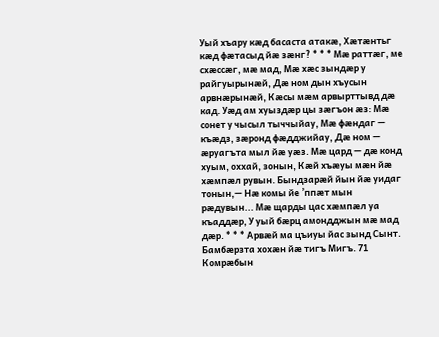Уый хъару кæд басаста атакæ, Хæтæнтьг кæд фæтасыд йæ зæнг? * * * Мæ раттæг, ме схæссæг, мæ мад, Мæ хæс зындæр у райгуырынæй, Дæ ном дын хъусын арвнæрынæй, Кæсы мæм арвырттывд дæ кад. Уæд ам хуыздæр цы зæгъон æз: Мæ сонет у чысыл тыччыйау, Мæ фæндаг — къæдз, зæронд фæдджийау, Дæ ном — æруагъта мыл йæ уæз. Мæ цард — дæ конд хуым, оххай, зонын, Кæй хъæуы мæн йæ хæмпæл рувын. Бындзарæй йын йæ уидаг тонын,— Нæ комы йе ’ппæт мын рæдувын... Мæ щарды цас хæмпæл уа къаддæр, У уый бæрц амондджын мæ мад дæр. * * * Арвæй ма цъиуы йас зынд Сынт. Бамбæрзта хохæн йæ тигъ Мигъ. 71
Комрæбын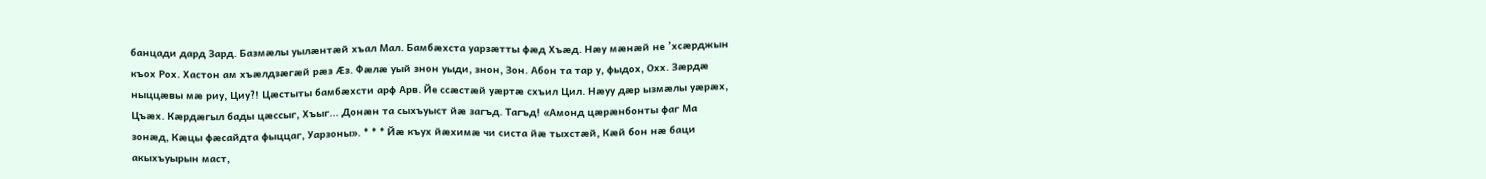банцади дард Зард. Базмæлы уылæнтæй хъал Мал. Бамбæхста уарзæтты фæд Хъæд. Нæу мæнæй не ’хсæрджын къох Рох. Хастон ам хъæлдзæгæй рæз Æз. Фæлæ уый знон уыди, знон, Зон. Абон та тар у, фыдох, Охх. Зæрдæ ныццæвы мæ риу, Циу?! Цæстыты бамбæхсти арф Арв. Йе ссæстæй уæртæ схъил Цил. Нæуу дæр ызмæлы уæрæх, Цъæх. Кæрдæгыл бады цæссыг, Хъыг... Донæн та сыхъуыст йæ загъд. Тагъд! «Амонд цæрæнбонты фаг Ма зонæд, Кæцы фæсайдта фыццаг, Уарзоны». * * * Йæ къух йæхимæ чи систа йæ тыхстæй, Кæй бон нæ баци акыхъуырын маст,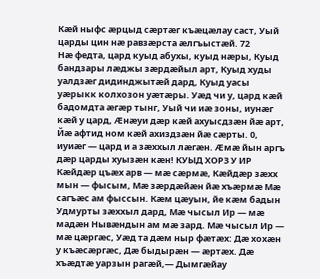Кæй ныфс æрцыд сæртæг къæцæлау саст, Уый царды цин нæ равзæрста æлгъыстæй. 72
Нæ федта, цард куыд абухы, куыд нæры, Куыд бандзары лæджы зæрдæйыл арт, Куыд худы уалдзæг дидинджытæй дард, Куыд уасы уæрыкк колхозон уæтæры. Уæд чи у, цард кæй бадомдта æгæр тынг, Уый чи иæ зоны, иунæг кæй у цард, Æнæуи дæр кæй ахуысдзæн йæ арт, Йæ афтид ном кæй ахиздзæн йæ сæрты. 0, иуиæг — цард и а зæххыл лæгæн. Æмæ йын аргъ дæр царды хуызæн кæн! КУЫД ХОРЗ У ИР Кæйдæр цъæх арв — мæ сæрмæ, Кæйдæр зæхх мын — фысым, Мæ зæрдæйæн йæ хъæрмæ Мæ сагъæс ам фыссын. Кæм цæуын, йе кæм бадын Удмурты зæххыл дард, Мæ чысыл Ир — мæ мадæн Нывæндын ам мæ зард. Мæ чысыл Ир — мæ цæргæс, Уæд та дæм ныр фæтæх: Дæ хохæн у къæсæргæс, Дæ быдырæн — æртæх. Дæ хъæдтæ уарзын рагæй,— Дымгæйау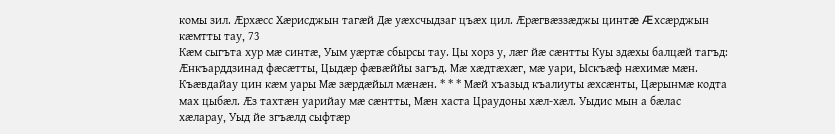комы зил. Æрхæсс Хæрисджын тагæй Дæ уæхсчыдзаг цъæх цил. Æрæгвæззæджы цинтæ Æхсæрджын кæмтты тау, 73
Кæм сыгъта хур мæ синтæ, Уым уæртæ сбырсы тау. Цы хорз у, лæг йæ сæнтты Куы здæхы балцæй тагъд: Æнкъарддзинад фæсæтты, Цыдæр фæвæййы загъд. Мæ хæдтæхæг, мæ уари, Ыскъæф нæхимæ мæн. Къæвдайау цин кæм уары Мæ зæрдæйыл мæнæн. * * * Мæй хъазыд къалиуты æхсæнты, Цæрынмæ кодта мах цыбæл. Æз тахтæн уарийау мæ сæнтты, Мæн хаста Цраудоны хæл-хæл. Уыдис мын а бæлас хæларау, Уыд йе згъæлд сыфтæр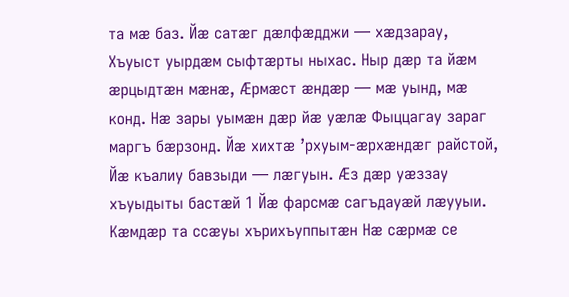та мæ баз. Йæ сатæг дæлфæдджи — хæдзарау, Хъуыст уырдæм сыфтæрты ныхас. Ныр дæр та йæм æрцыдтæн мæнæ, Æрмæст æндæр — мæ уынд, мæ конд. Нæ зары уымæн дæр йæ уæлæ Фыццагау зараг маргъ бæрзонд. Йæ хихтæ ’рхуым-æрхæндæг райстой, Йæ къалиу бавзыди — лæгуын. Æз дæр уæззау хъуыдыты бастæй 1 Йæ фарсмæ сагъдауæй лæууыи. Кæмдæр та ссæуы хърихъуппытæн Нæ сæрмæ се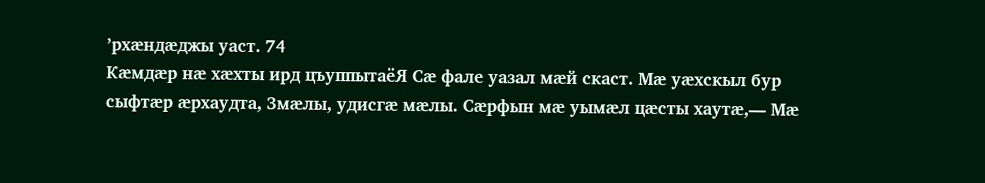’рхæндæджы уаст. 74
Кæмдæр нæ хæхты ирд цъуппытаёЯ Сæ фале уазал мæй скаст. Мæ уæхскыл бур сыфтæр æрхаудта, Змæлы, удисгæ мæлы. Сæрфын мæ уымæл цæсты хаутæ,— Мæ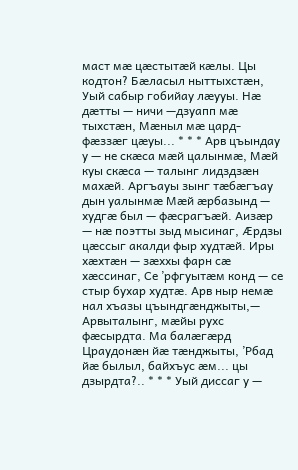маст мæ цæстытæй кæлы. Цы кодтон? Бæласыл ныттыхстæн, Уый сабыр гобийау лæууы. Нæ дæтты — ничи —дзуапп мæ тыхстæн, Мæныл мæ цард-фæззæг цæуы... * * * Арв цъындау у — не скæса мæй цалынмæ, Мæй куы скæса — талынг лидздзæн махæй. Аргъауы зынг тæбæгъау дын уалынмæ Мæй æрбазынд — худгæ был — фæсрагъæй. Аизæр — нæ поэтты зыд мысинаг, Æрдзы цæссыг акалди фыр худтæй. Иры хæхтæн — зæххы фарн сæ хæссинаг, Се ’рфгуытæм конд — се стыр бухар худтæ. Арв ныр немæ нал хъазы цъындгæнджыты,— Арвыталынг, мæйы рухс фæсырдта. Ма балæгæрд Цраудонæн йæ тæнджыты, ’Рбад йæ былыл, байхъус æм... цы дзырдта?.. * * * Уый диссаг у —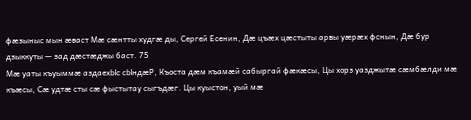фæзыныс мын æваст Мæ сæнтты худгæ ды, Сергей Есенин, Дæ цъæх цæстыты арвы уæрæх фснын, Дæ бур дзыккуты — зад дæстæджы баст. 75
Мæ уаты къуыммæ аздаехЫс сЫндæР, Къоста дæм къамæй сабыргай фæкæсы, Цы хорз уазджытæ сæмбæлди мæ къæсы, Сæ удтæ сты сæ фыстытау сыгъдæг. Цы куыстон, уый мæ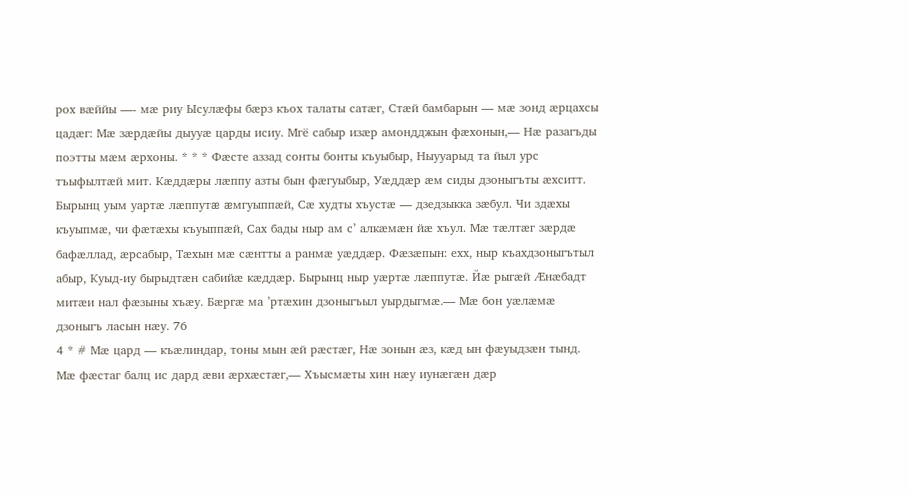рох вæййы —- мæ риу Ысулæфы бæрз къох талаты сатæг, Стæй бамбарын — мæ зонд æрцахсы цадæг: Мæ зæрдæйы дыууæ царды исиу. Мгё сабыр изæр амондджын фæхонын,— Нæ разагъды поэтты мæм æрхоны. * * * Фæсте аззад сонты бонты къуыбыр, Ныууарыд та йыл урс тъыфылтæй мит. Кæддæры лæппу азты бын фæгуыбыр, Уæддæр æм сиды дзоныгъты æхситт. Бырынц уым уартæ лæппутæ æмгуыппæй, Сæ худты хъустæ — дзедзыкка зæбул. Чи здæхы къуыпмæ, чи фæтæхы къуыппæй, Сах бады ныр ам с’ алкæмæн йæ хъул. Мæ тæлтæг зæрдæ бафæллад, æрсабыр, Тæхын мæ сæнтты а ранмæ уæддæр. Фæзæпын: ехх, ныр къахдзоныгътыл абыр, Куыд-иу бырыдтæн сабийæ кæддæр. Бырынц ныр уæртæ лæппутæ. Йæ рыгæй Æнæбадт митæи нал фæзыны хъæу. Бæргæ ма ’ртæхин дзоныгъыл уырдыгмæ.— Мæ бон уæлæмæ дзоныгъ ласын нæу. 76
4 * # Мæ цард — къæлиндар, тоны мын æй рæстæг, Нæ зонын æз, кæд ын фæуыдзæн тынд. Мæ фæстаг балц ис дард æви æрхæстæг,— Хъысмæты хин нæу иунæгæн дæр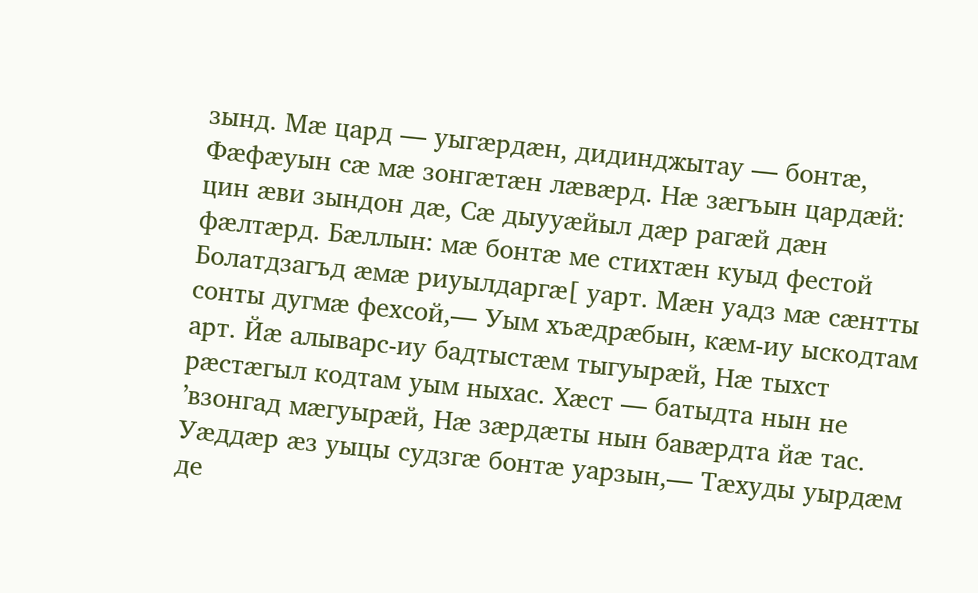зынд. Мæ цард — уыгæрдæн, дидинджытау — бонтæ, Фæфæуын сæ мæ зонгæтæн лæвæрд. Нæ зæгъын цардæй: цин æви зындон дæ, Сæ дыууæйыл дæр рагæй дæн фæлтæрд. Бæллын: мæ бонтæ ме стихтæн куыд фестой Болатдзагъд æмæ риуылдаргæ[ уарт. Мæн уадз мæ сæнтты сонты дугмæ фехсой,— Уым хъæдрæбын, кæм-иу ыскодтам арт. Йæ алыварс-иу бадтыстæм тыгуырæй, Нæ тыхст рæстæгыл кодтам уым ныхас. Хæст — батыдта нын не ’взонгад мæгуырæй, Нæ зæрдæты нын бавæрдта йæ тас. Уæддæр æз уыцы судзгæ бонтæ уарзын,— Тæхуды уырдæм де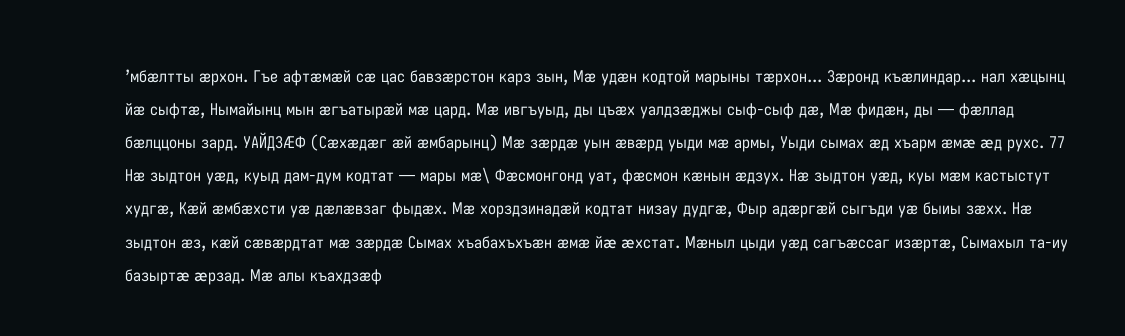’мбæлтты æрхон. Гъе афтæмæй сæ цас бавзæрстон карз зын, Мæ удæн кодтой марыны тæрхон... Зæронд къæлиндар... нал хæцынц йæ сыфтæ, Нымайынц мын æгъатырæй мæ цард. Мæ ивгъуыд, ды цъæх уалдзæджы сыф-сыф дæ, Мæ фидæн, ды — фæллад бæлццоны зард. УАЙДЗÆФ (Сæхæдæг æй æмбарынц) Мæ зæрдæ уын æвæрд уыди мæ армы, Уыди сымах æд хъарм æмæ æд рухс. 77
Нæ зыдтон уæд, куыд дам-дум кодтат — мары мæ\ Фæсмонгонд уат, фæсмон кæнын æдзух. Нæ зыдтон уæд, куы мæм кастыстут худгæ, Кæй æмбæхсти уæ дæлæвзаг фыдæх. Мæ хорздзинадæй кодтат низау дудгæ, Фыр адæргæй сыгъди уæ быиы зæхх. Нæ зыдтон æз, кæй сæвæрдтат мæ зæрдæ Сымах хъабахъхъæн æмæ йæ æхстат. Мæныл цыди уæд сагъæссаг изæртæ, Сымахыл та-иу базыртæ æрзад. Мæ алы къахдзæф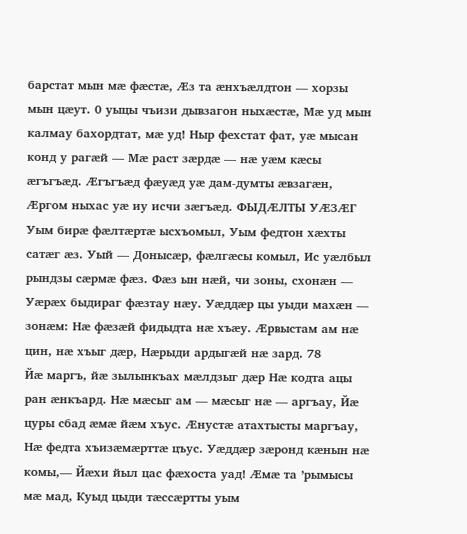барстат мын мæ фæстæ, Æз та æнхъæлдтон — хорзы мын цæут. 0 уыцы чъизи дывзагон ныхæстæ, Мæ уд мын калмау бахордтат, мæ уд! Ныр фехстат фат, уæ мысан конд у рагæй — Мæ раст зæрдæ — нæ уæм кæсы æгъгъæд. Æгъгъæд фæуæд уæ дам-думты æвзагæн, Æргом ныхас уæ иу исчи зæгъæд. ФЫДÆЛТЫ УÆЗÆГ Уым бирæ фæлтæртæ ысхъомыл, Уым федтон хæхты сатæг æз. Уый — Донысæр, фæлгæсы комыл, Ис уæлбыл рындзы сæрмæ фæз. Фæз ын нæй, чи зоны, схонæн — Уæрæх быдираг фæзтау нæу. Уæддæр цы уыди махæн — зонæм: Нæ фæзæй фидыдта нæ хъæу. Æрвыстам ам нæ цин, нæ хъыг дæр, Нæрыди ардыгæй нæ зард. 78
Йæ маргъ, йæ зылынкъах мæлдзыг дæр Нæ кодта ацы ран æнкъард. Нæ мæсыг ам — мæсыг нæ — аргъау, Йæ цуры сбад æмæ йæм хъус. Æнустæ атахтысты маргъау, Нæ федта хъизæмæрттæ цъус. Уæддæр зæронд кæнын нæ комы,— Йæхи йыл цас фæхоста уад! Æмæ та ’рымысы мæ мад, Куыд цыди тæссæртты уым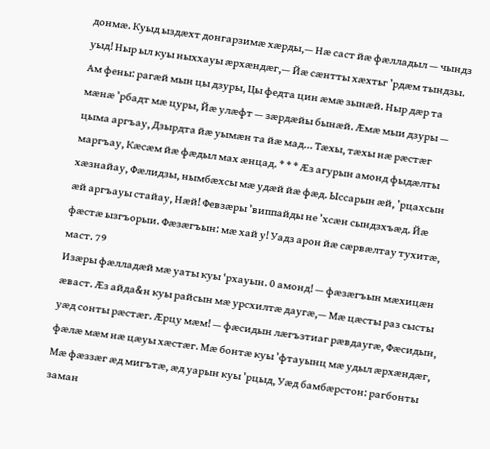донмæ. Куыд ыздæхт донгарзимæ хæрды,— Нæ саст йæ фæлладыл — чындз уыд! Ныр ыл куы ныххауы æрхæндæг,— Йæ сæнтты хæхтьг ’рдæм тындзы. Ам фены: рагæй мын цы дзуры, Цы федта цин æмæ зынæй. Ныр дæр та мæнæ ’рбадт мæ цуры, Йæ улæфт — зæрдæйы бынæй. Æмæ мыи дзуры — цыма аргъау, Дзырдта йæ уымæн та йæ мад... Тæхы, тæхы нæ рæстæг маргъау, Кæсæм йæ фæдыл мах æнцад. * * * Æз агурын амонд фыдæлты хæзнайау, Фæлидзы, нымбæхсы мæ удæй йæ фæд. Ыссарын æй, ’рцахсын æй аргъауы стайау, Нæй! Февзæры ’виппайды не ’хсæн сындзхъæд. Йæ фæстæ ызгъорыи. Фæзæгъын: мæ хай у! Уадз арон йæ сæрвæлтау тухитæ, маст. 79
Изæры фæлладæй мæ уаты куы 'рхауын. 0 амонд! — фæзæгъын мæхицæн æваст. Æз айда&н куы райсын мæ урсхилтæ даугæ,— Мæ цæсты раз сысты уæд сонты рæстæг. Æрцу мæм! — фæсидын лæгъзтиаг рæвдаугæ, Фæсидын, фæлæ мæм нæ цæуы хæстæг. Мæ бонтæ куы ’фтауынц мæ удыл æрхæндæг, Мæ фæззæг æд мигътæ, æд уарын куы ’рцыд, Уæд бамбæрстон: рагбонты заман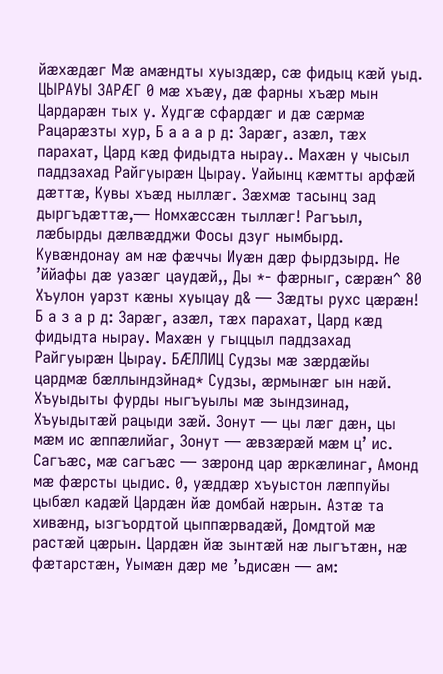йæхæдæг Мæ амæндты хуыздæр, сæ фидыц кæй уыд. ЦЫРАУЫ ЗАРÆГ 0 мæ хъæу, дæ фарны хъæр мын Цардарæн тых у. Худгæ сфардæг и дæ сæрмæ Рацарæзты хур, Б а а а р д: Зарæг, азæл, тæх парахат, Цард кæд фидыдта нырау.. Махæн у чысыл паддзахад Райгуырæн Цырау. Уайынц кæмтты арфæй дæттæ, Кувы хъæд ныллæг. Зæхмæ тасынц зад дыргъдæттæ,— Номхæссæн тыллæг! Рагъыл, лæбырды дæлвæдджи Фосы дзуг нымбырд. Кувæндонау ам нæ фæччы Иуæн дæр фырдзырд. Не ’ййафы дæ уазæг цаудæй,, Ды *- фæрныг, сæрæн^ 80
Хъулон уарзт кæны хуыцау д& — Зæдты рухс цæрæн! Б а з а р д: Зарæг, азæл, тæх парахат, Цард кæд фидыдта нырау. Махæн у гыццыл паддзахад Райгуырæн Цырау. БÆЛЛИЦ Судзы мæ зæрдæйы цардмæ бæллындзйнад* Судзы, æрмынæг ын нæй. Хъуыдыты фурды ныгъуылы мæ зындзинад, Хъуыдытæй рацыди зæй. Зонут — цы лæг дæн, цы мæм ис æппæлийаг, Зонут — æвзæрæй мæм ц’ ис. Сагъæс, мæ сагъæс — зæронд цар æркæлинаг, Амонд мæ фæрсты цыдис. 0, уæддæр хъуыстон лæппуйы цыбæл кадæй Цардæн йæ домбай нæрын. Азтæ та хивæнд, ызгъордтой цыппæрвадæй, Домдтой мæ растæй цæрын. Цардæн йæ зынтæй нæ лыгътæн, нæ фæтарстæн, Уымæн дæр ме ’ьдисæн — ам: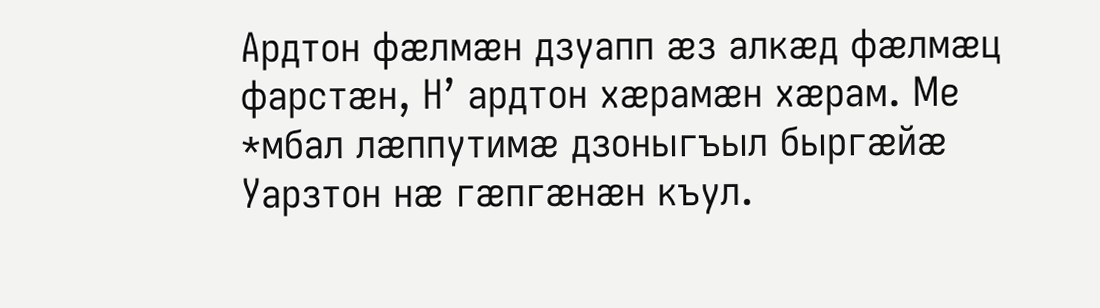Ардтон фæлмæн дзуапп æз алкæд фæлмæц фарстæн, Н’ ардтон хæрамæн хæрам. Ме *мбал лæппутимæ дзоныгъыл быргæйæ Уарзтон нæ гæпгæнæн къул.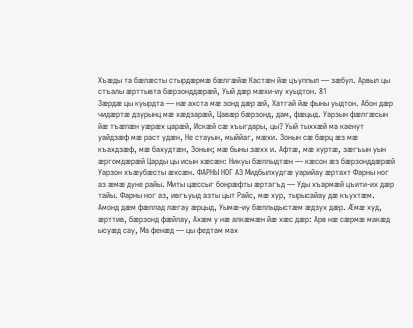Хъæды та бæлæсты стырдæрмæ бæлгæйæ Кастæн йæ цъуппыл — зæбул. Арвыл цы стъалы æрттывта бæрзонддæрæй, Уый дæр мæхи-иу хуыдтон. 81
Зæрдæ цы куырдта — нæ ахста мæ зонд дæр æй, Хатгай йæ фыны уыдтон. Абон дæр чидæртæ дзурынц мæ хæдзарæй, Цавæр бæрзонд, дам, фæцыд. Уарзын фæлгæсын йæ тъæпæн уæрæх царæй, Искæй сæ хъыгдары, цы? Уый тыххæй ма каенут уайдзæф мæ раст удæн, Не стауын, мыййаг, мæхи. Зонын сæ бæрц æз мæ къахдзæф, мæ бахудтæн, Зонын; мæ быны зæхх и. Афтæ, мæ хуртæ, зæгъын уын æргомдæрæй Царды цы исын хæсæн: Никуы бæллыдтæн — кæсон æз бæрзонддæрæй Уарзон хъæубæсты æхсæн. ФАРНЫ НОГ АЗ Мидбылхудгæ уарийау æртахт Фарны ног аз æмæ дуне райы. Миты цæссыг бонрæфты æртагъд — Уды хъармæй цъити-их дæр тайы. Фарны ног аз, ивгъуыд азты цыт Райс, мæ хур, тырысайау дæ къухтæм. Амонд дæм фæллад лæгау æрцыд, Уымæ-иу бæллыдыстæм æдзух дæр. Æмæ худ, æрттив, бæрзонд фæйлау, Ахæм у нæ алкæмæн йæ хæс дæр: Арв нæ сæрмæ макæд ысуæд сау, Ма фенæд — цы федтам мах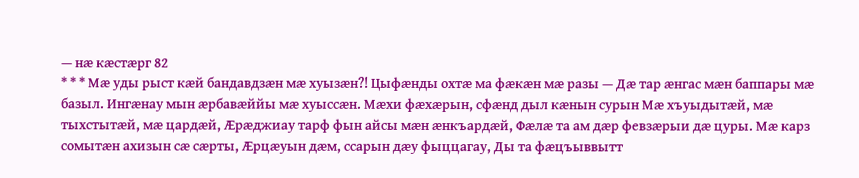— нæ кæстæрг 82
* * * Мæ уды рыст кæй бандавдзæн мæ хуызæн?! Цыфæнды охтæ ма фæкæн мæ разы — Дæ тар æнгас мæн баппары мæ базыл. Ингæнау мын æрбавæййы мæ хуыссæн. Мæхи фæхæрын, сфæнд дыл кæнын сурын Мæ хъуыдытæй, мæ тыхстытæй, мæ цардæй, Æрæджиау тарф фын айсы мæн æнкъардæй, Фæлæ та ам дæр февзæрыи дæ цуры. Мæ карз сомытæн ахизын сæ сæрты, Æрцæуын дæм, ссарын дæу фыццагау, Ды та фæцъыввытт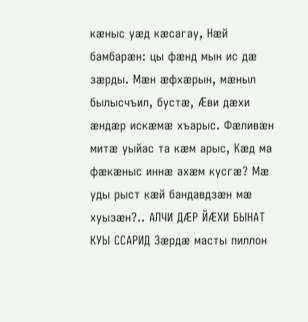кæныс уæд кæсагау, Нæй бамбарæн: цы фæнд мын ис дæ зæрды. Мæн æфхæрын, мæныл былысчъил, бустæ, Æви дæхи æндæр искæмæ хъарыс. Фæливæн митæ уыйас та кæм арыс, Кæд ма фæкæныс иннæ ахæм кусгæ? Мæ уды рыст кæй бандавдзæн мæ хуызæн?.. АЛЧИ ДÆР ЙÆХИ БЫНАТ КУЫ ССАРИД Зæрдæ масты пиллон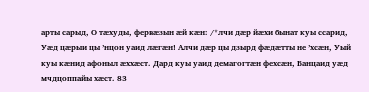арты сарыд, О тæхуды, фервæзын æй кæн: /*лчи дæр йæхи бынат куы ссарид, Уæд цæрыи цы ’нцон уаид лæгæн! Алчи дæр цы дзырд фæдæтты не ’хсæн, Уый куы кæнид афоныл æххæст. Дард куы уаид демагогтæн фехсæн, Банцаид уæд мчдцоппайы хæст. 83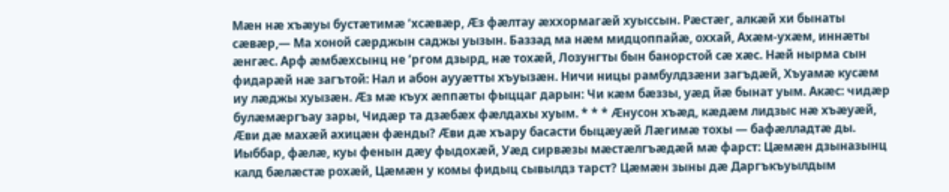Мæн нæ хъæуы бустæтимæ ’хсæвæр, Æз фæлтау æххормагæй хуыссын. Рæстæг, алкæй хи бынаты сæвæр,— Ма хоной сæрджын саджы уызын. Баззад ма нæм мидцоппайæ, оххай, Ахæм-ухæм, иннæты æнгæс. Арф æмбæхсынц не ’ргом дзырд, нæ тохæй, Лозунгты бын банорстой сæ хæс. Нæй нырма сын фидарæй нæ загътой: Нал и абон аууæтты хъуызæн. Ничи ницы рамбулдзæни загъдæй, Хъуамæ кусæм иу лæджы хуызæн. Æз мæ къух æппæты фыццаг дарын: Чи кæм бæззы, уæд йæ бынат уым. Акæс: чидæр булæмæргъау зары, Чидæр та дзæбæх фæлдахы хуым. * * * Æнусон хъæд, кæдæм лидзыс нæ хъæуæй, Æви дæ махæй ахицæн фæнды? Æви дæ хъару басасти быцæуæй Лæгимæ тохы — бафæлладтæ ды. Иыббар, фæлæ, куы фенын дæу фыдохæй, Уæд сирвæзы мæстæлгъæдæй мæ фарст: Цæмæн дзыназынц калд бæлæстæ рохæй, Цæмæн у комы фидыц сывылдз тарст? Цæмæн зыны дæ Даргъкъуылдым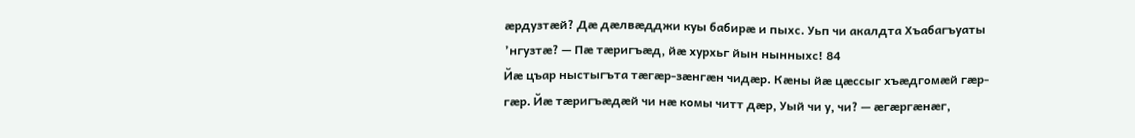æрдузтæй? Дæ дæлвæдджи куы бабирæ и пыхс. Уьп чи акалдта Хъабагъуаты ’нгузтæ? — Пæ тæригъæд, йæ хурхьг йын нынныхс! 84
Йæ цъар ныстыгъта тæгæр-зæнгæн чидæр. Кæны йæ цæссыг хъæдгомæй гæр-гæр. Йæ тæригъæдæй чи нæ комы читт дæр, Уый чи у, чи? — æгæргæнæг,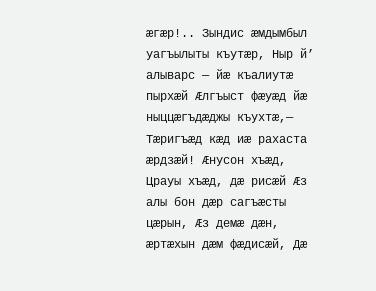æгæр!.. Зындис æмдымбыл уагъылыты къутæр, Ныр й’ алыварс — йæ къалиутæ пырхæй Æлгъыст фæуæд йæ ныццæгъдæджы къухтæ,— Тæригъæд кæд иæ рахаста æрдзæй! Æнусон хъæд, Црауы хъæд, дæ рисæй Æз алы бон дæр сагъæсты цæрын, Æз демæ дæн, æртæхын дæм фæдисæй, Дæ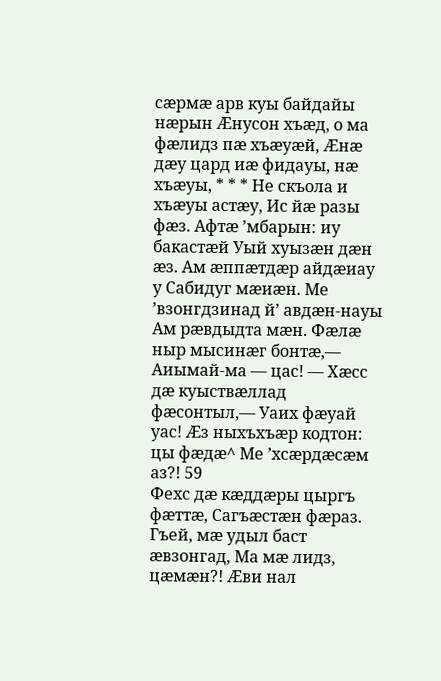сæрмæ арв куы байдайы нæрын Æнусон хъæд, о ма фæлидз пæ хъæуæй, Æнæ дæу цард иæ фидауы, нæ хъæуы, * * * Не скъола и хъæуы астæу, Ис йæ разы фæз. Афтæ ’мбарын: иу бакастæй Уый хуызæн дæн æз. Ам æппæтдæр айдæиау у Сабидуг мæиæн. Ме ’взонгдзинад й’ авдæн-науы Ам рæвдыдта мæн. Фæлæ ныр мысинæг бонтæ,— Аиымай-ма — цас! — Хæсс дæ куыствæллад фæсонтыл,— Уаих фæуай уас! Æз ныхъхъæр кодтон: цы фæдæ^ Ме ’хсæрдæсæм аз?! 59
Фехс дæ кæддæры цыргъ фæттæ, Сагъæстæн фæраз. Гъей, мæ удыл баст æвзонгад, Ма мæ лидз, цæмæн?! Æви нал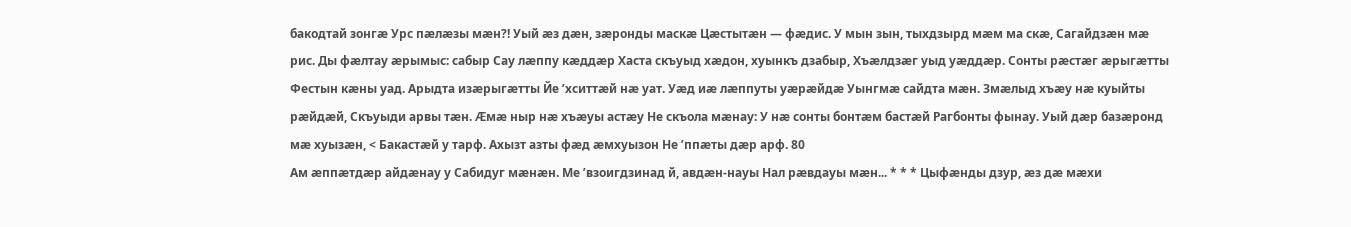бакодтай зонгæ Урс пæлæзы мæн?! Уый æз дæн, зæронды маскæ Цæстытæн — фæдис. У мын зын, тыхдзырд мæм ма скæ, Сагайдзæн мæ рис. Ды фæлтау æрымыс: сабыр Сау лæппу кæддæр Хаста скъуыд хæдон, хуынкъ дзабыр, Хъæлдзæг уыд уæддæр. Сонты рæстæг æрыгæтты Фестын кæны уад. Арыдта изæрыгæтты Йе ’хситтæй нæ уат. Уæд иæ лæппуты уæрæйдæ Уынгмæ сайдта мæн. Змæлыд хъæу нæ куыйты рæйдæй, Скъуыди арвы тæн. Æмæ ныр нæ хъæуы астæу Не скъола мæнау: У нæ сонты бонтæм бастæй Рагбонты фынау. Уый дæр базæронд мæ хуызæн, < Бакастæй у тарф. Ахызт азты фæд æмхуызон Не ’ппæты дæр арф. 80
Ам æппæтдæр айдæнау у Сабидуг мæнæн. Ме ’взоигдзинад й, авдæн-науы Нал рæвдауы мæн... * * * Цыфæнды дзур, æз дæ мæхи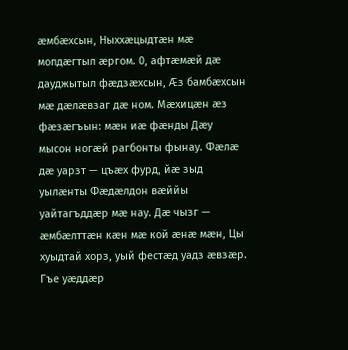æмбæхсын, Ныххæцыдтæн мæ мопдæгтыл æргом. 0, афтæмæй дæ дауджытыл фæдзæхсын, Æз бамбæхсын мæ дæлæвзаг дæ ном. Мæхицæн æз фæзæгъын: мæн иæ фæнды Дæу мысон ногæй рагбонты фынау. Фæлæ дæ уарзт — цъæх фурд, йæ зыд уылæнты Фæдæлдон вæййы уайтагъддæр мæ нау. Дæ чызг — æмбæлттæн кæн мæ кой æнæ мæн, Цы хуыдтай хорз, уый фестæд уадз æвзæр. Гъе уæддæр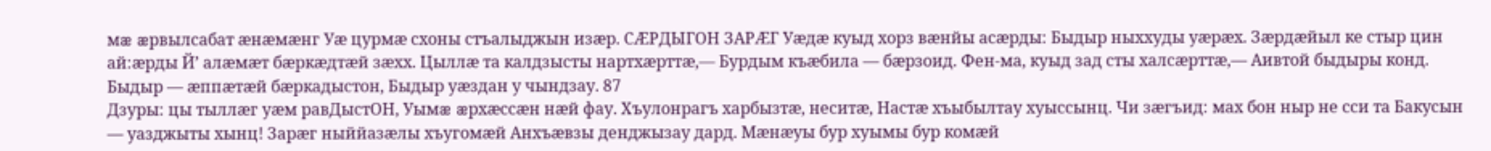мæ æрвылсабат æнæмæнг Уæ цурмæ схоны стъалыджын изæр. СÆРДЫГОН ЗАРÆГ Уæдæ куыд хорз вæнйы асæрды: Быдыр ныххуды уæрæх. Зæрдæйыл ке стыр цин ай:æрды Й’ алæмæт бæркæдтæй зæхх. Цыллæ та калдзысты нартхæрттæ,— Бурдым къæбила — бæрзоид. Фен-ма, куыд зад сты халсæрттæ,— Аивтой быдыры конд. Быдыр — æппæтæй бæркадыстон, Быдыр уæздан у чындзау. 87
Дзуры: цы тыллæг уæм равДыстОН, Уымæ æрхæссæн нæй фау. Хъулонрагъ харбызтæ, неситæ, Настæ хъыбылтау хуыссынц. Чи зæгъид: мах бон ныр не сси та Бакусын — уазджыты хынц! Зарæг ныййазæлы хъугомæй Анхъæвзы денджызау дард. Мæнæуы бур хуымы бур комæй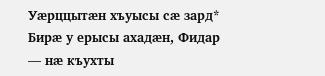Уæрццытæн хъуысы сæ зард* Бирæ у ерысы ахадæн, Фидар — нæ къухты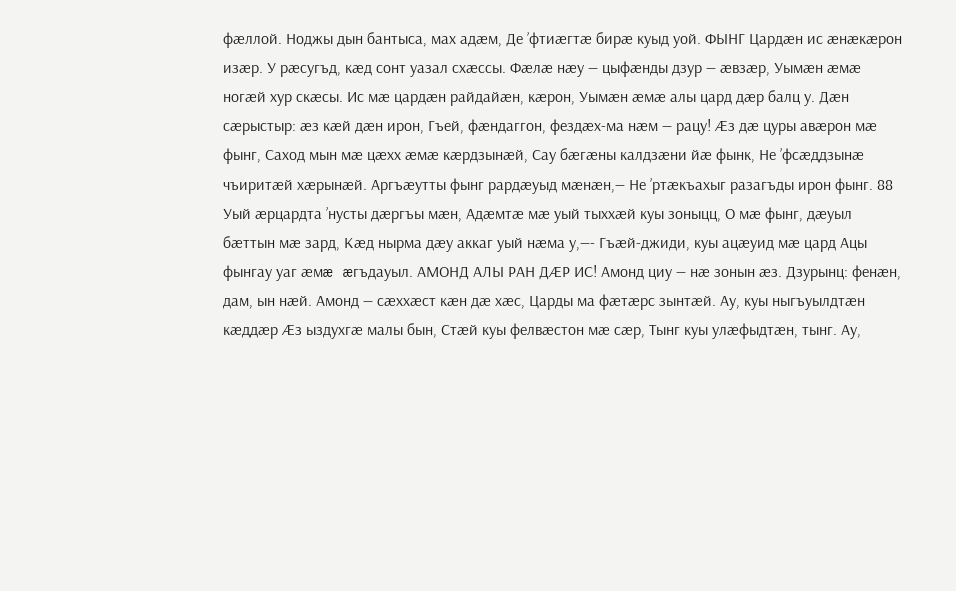фæллой. Ноджы дын бантыса, мах адæм, Де ’фтиæгтæ бирæ куыд уой. ФЫНГ Цардæн ис æнæкæрон изæр. У рæсугъд, кæд сонт уазал схæссы. Фæлæ нæу — цыфæнды дзур — æвзæр, Уымæн æмæ ногæй хур скæсы. Ис мæ цардæн райдайæн, кæрон, Уымæн æмæ алы цард дæр балц у. Дæн сæрыстыр: æз кæй дæн ирон, Гъей, фæндаггон, фездæх-ма нæм — рацу! Æз дæ цуры авæрон мæ фынг, Саход мын мæ цæхх æмæ кæрдзынæй, Сау бæгæны калдзæни йæ фынк, Не ’фсæддзынæ чъиритæй хæрынæй. Аргъæутты фынг рардæуыд мæнæн,— Не ’ртæкъахыг разагъды ирон фынг. 88
Уый æрцардта ’нусты дæргъы мæн, Адæмтæ мæ уый тыххæй куы зоныцц, О мæ фынг, дæуыл бæттын мæ зард, Кæд нырма дæу аккаг уый нæма у,—- Гъæй-джиди, куы ацæуид мæ цард Ацы фынгау уаг æмæ æгъдауыл. АМОНД АЛЫ РАН ДÆР ИС! Амонд циу — нæ зонын æз. Дзурынц: фенæн, дам, ын нæй. Амонд — сæххæст кæн дæ хæс, Царды ма фæтæрс зынтæй. Ау, куы ныгъуылдтæн кæддæр Æз ыздухгæ малы бын, Стæй куы фелвæстон мæ сæр, Тынг куы улæфыдтæн, тынг. Ау,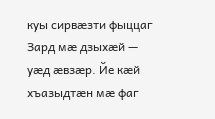куы сирвæзти фыццаг Зард мæ дзыхæй — уæд æвзæр. Йе кæй хъазыдтæн мæ фаг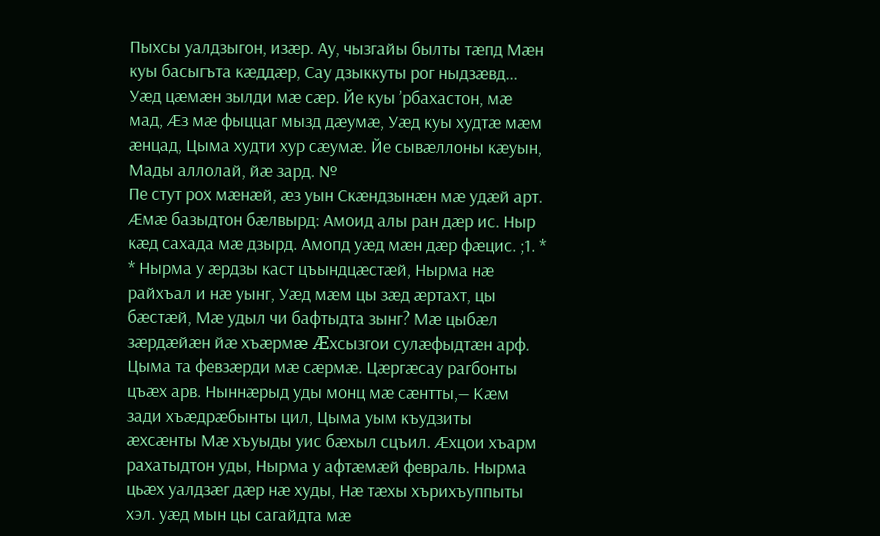Пыхсы уалдзыгон, изæр. Ау, чызгайы былты тæпд Мæн куы басыгъта кæддæр, Сау дзыккуты рог ныдзæвд... Уæд цæмæн зылди мæ сæр. Йе куы ’рбахастон, мæ мад, Æз мæ фыццаг мызд дæумæ, Уæд куы худтæ мæм æнцад, Цыма худти хур сæумæ. Йе сывæллоны кæуын, Мады аллолай, йæ зард. №
Пе стут рох мæнæй, æз уын Скæндзынæн мæ удæй арт. Æмæ базыдтон бæлвырд: Амоид алы ран дæр ис. Ныр кæд сахада мæ дзырд. Амопд уæд мæн дæр фæцис. ;1. * * Нырма у æрдзы каст цъындцæстæй, Нырма нæ райхъал и нæ уынг, Уæд мæм цы зæд æртахт, цы бæстæй, Мæ удыл чи бафтыдта зынг? Мæ цыбæл зæрдæйæн йæ хъæрмæ Æхсызгои сулæфыдтæн арф. Цыма та февзæрди мæ сæрмæ. Цæргæсау рагбонты цъæх арв. Ныннæрыд уды монц мæ сæнтты,— Кæм зади хъæдрæбынты цил, Цыма уым къудзиты æхсæнты Мæ хъуыды уис бæхыл сцъил. Æхцои хъарм рахатыдтон уды, Нырма у афтæмæй февраль. Нырма цьæх уалдзæг дæр нæ худы, Нæ тæхы хърихъуппыты хэл. уæд мын цы сагайдта мæ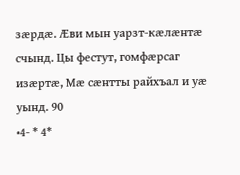зæрдæ. Æви мын уарзт-кæлæнтæ счынд. Цы фестут, гомфæрсаг изæртæ, Мæ сæнтты райхъал и уæ уынд. 90
•4- * 4*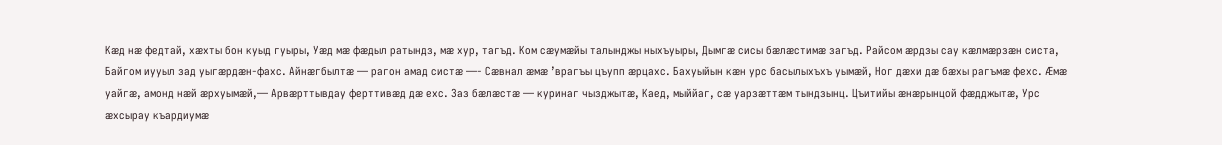Кæд нæ федтай, хæхты бон куыд гуыры, Уæд мæ фæдыл ратындз, мæ хур, тагъд. Ком сæумæйы талынджы ныхъуыры, Дымгæ сисы бæлæстимæ загъд. Райсом æрдзы сау кæлмæрзæн систа, Байгом иууыл зад уыгæрдæн-фахс. Айнæгбылтæ — рагон амад систæ —- Сæвнал æмæ ’врагъы цъупп æрцахс. Бахуыйын кæн урс басылыхъхъ уымæй, Ног дæхи дæ бæхы рагъмæ фехс. Æмæ уайгæ, амонд нæй æрхуымæй,— Арвæрттывдау ферттивæд дæ ехс. Заз бæлæстæ — куринаг чызджытæ, Каед, мыййаг, сæ уарзæттæм тындзынц. Цъитийы æнæрынцой фæдджытæ, Урс æхсырау къардиумæ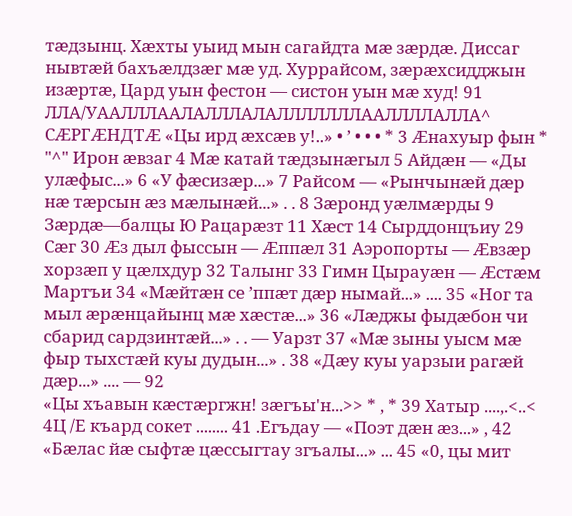тæдзынц. Хæхты уыид мын сагайдта мæ зæрдæ. Диссаг нывтæй бахъæлдзæг мæ уд. Хуррайсом, зæрæхсидджын изæртæ, Цард уын фестон — систон уын мæ худ! 91
ЛЛА/УААЛЛЛААЛАЛЛЛАЛАЛЛЛЛЛЛЛААЛЛЛЛАЛЛА^ СÆРГÆНДТÆ «Цы ирд æхсæв у!..» • ’ • • • * 3 Æнахуыр фын * "^" Ирон æвзаг 4 Мæ катай тæдзынæгыл 5 Айдæн — «Ды улæфыс...» 6 «У фæсизæр...» 7 Райсом — «Рынчынæй дæр нæ тæрсын æз мæлынæй...» . . 8 Зæронд уæлмæрды 9 Зæрдæ—балцы Ю Рацарæзт 11 Хæст 14 Сырддонцъиу 29 Сæг 30 Æз дыл фыссын — Æппæл 31 Аэропорты — Æвзæр хорзæп у цæлхдур 32 Талынг 33 Гимн Цырауæн — Æстæм Мартъи 34 «Мæйтæн се ’ппæт дæр нымай...» .... 35 «Ног та мыл æрæнцайынц мæ хæстæ...» 36 «Лæджы фыдæбон чи сбарид сардзинтæй...» . . — Уарзт 37 «Мæ зыны уысм мæ фыр тыхстæй куы дудын...» . 38 «Дæу куы уарзыи рагæй дæр...» .... — 92
«Цы хъавын кæстæргжн! зæгъы'н...>> * , * 39 Хатыр ....,.<..< 4Ц /Е къард сокет ........ 41 .Егъдау — «Поэт дæн æз...» , 42 «Бæлас йæ сыфтæ цæссыгтау згъалы...» ... 45 «0, цы мит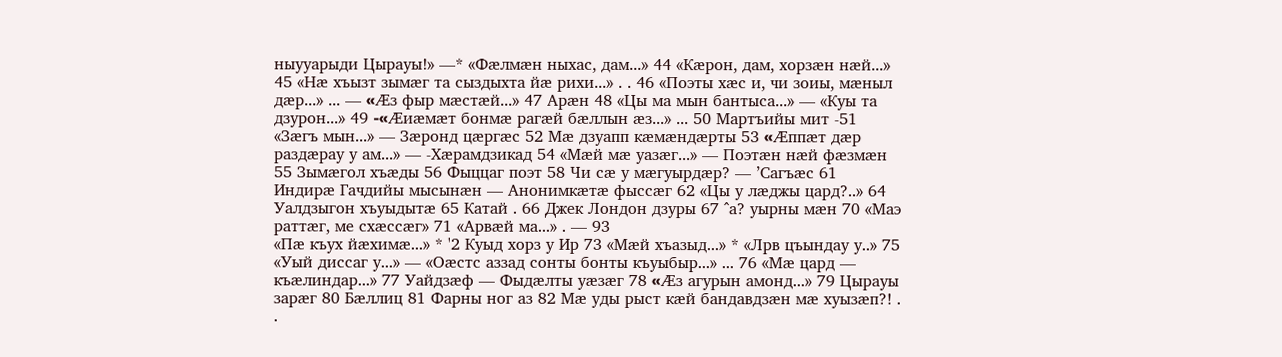ныууарыди Цырауы!» —* «Фæлмæн ныхас, дам...» 44 «Кæрон, дам, хорзæн нæй...» 45 «Нæ хъызт зымæг та сыздыхта йæ рихи...» . . 46 «Поэты хæс и, чи зоиы, мæныл дæр...» ... — «Æз фыр мæстæй...» 47 Арæн 48 «Цы ма мын бантыса...» — «Куы та дзурон...» 49 -«Æиæмæт бонмæ рагæй бæллын æз...» ... 50 Мартъийы мит -51 «Зæгъ мын...» — Зæронд цæргæс 52 Мæ дзуапп кæмæндæрты 53 «Æппæт дæр раздæрау у ам...» — -Хæрамдзикад 54 «Мæй мæ уазæг...» — Поэтæн нæй фæзмæн 55 Зымæгол хъæды 56 Фыццаг поэт 58 Чи сæ у мæгуырдæр? — ’Сагъæс 61 Индирæ Гачдийы мысынæн — Анонимкæтæ фыссæг 62 «Цы у лæджы цард?..» 64 Уалдзыгон хъуыдытæ 65 Катай . 66 Джек Лондон дзуры 67 ^а? уырны мæн 70 «Маэ раттæг, ме схæссæг» 71 «Арвæй ма...» . — 93
«Пæ къух йæхимæ...» * '2 Куыд хорз у Ир 73 «Мæй хъазыд...» * «Лрв цъындау у..» 75 «Уый диссаг у...» — «Оæстс аззад сонты бонты къуыбыр...» ... 76 «Мæ цард — къæлиндар...» 77 Уайдзæф — Фыдæлты уæзæг 78 «Æз агурын амонд...» 79 Цырауы зарæг 80 Бæллиц 81 Фарны ног аз 82 Мæ уды рыст кæй бандавдзæн мæ хуызæп?! . .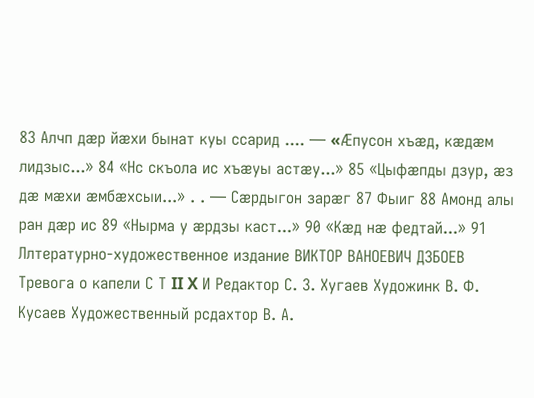83 Алчп дæр йæхи бынат куы ссарид .... — «Æпусон хъæд, кæдæм лидзыс...» 84 «Нс скъола ис хъæуы астæу...» 85 «Цыфæпды дзур, æз дæ мæхи æмбæхсыи...» . . — Сæрдыгон зарæг 87 Фыиг 88 Амонд алы ран дæр ис 89 «Нырма у æрдзы каст...» 90 «Кæд нæ федтай...» 91
Ллтературно-художественное издание ВИКТОР ВАНОЕВИЧ ДЗБОЕВ Тревога о капели С Т II X И Редактор С. 3. Хугаев Художинк В. Ф. Кусаев Художественный рсдахтор В. А.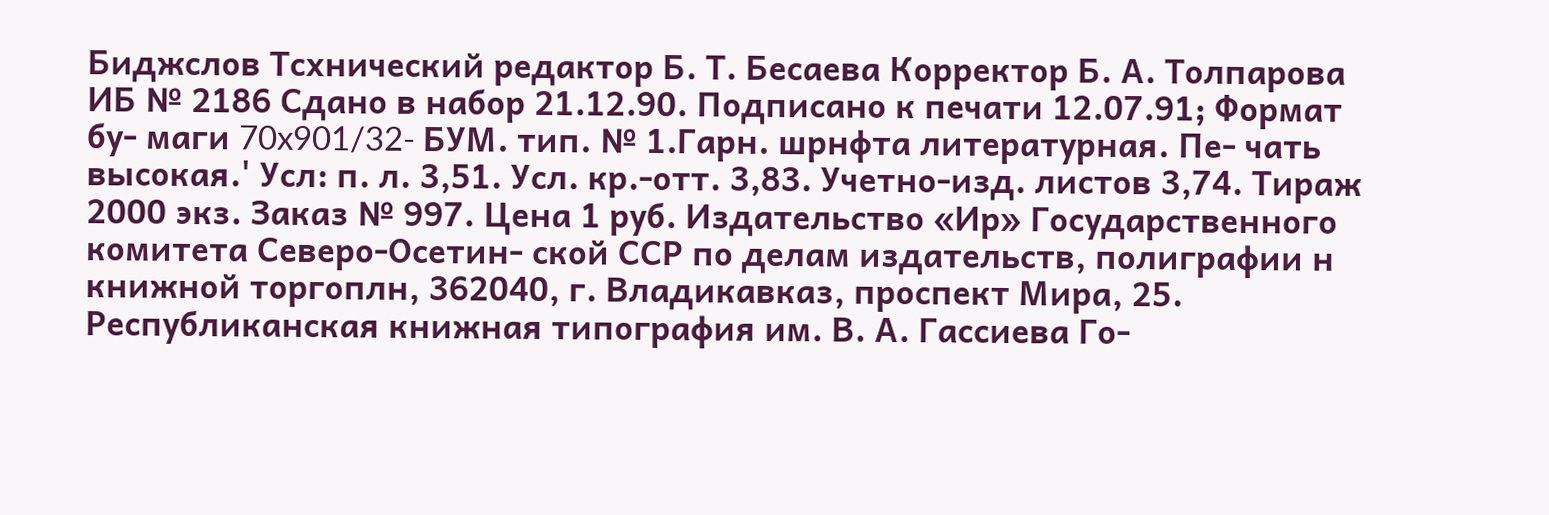Биджслов Тсхнический редактор Б. Т. Бесаева Корректор Б. А. Толпарова
ИБ № 2186 Сдано в набор 21.12.90. Подписано к печати 12.07.91; Формат бу- маги 70x901/32- БУМ. тип. № 1.Гарн. шрнфта литературная. Пе- чать высокая.' Усл: п. л. 3,51. Усл. кр.-отт. 3,83. Учетно-изд. листов 3,74. Тираж 2000 экз. Заказ № 997. Цена 1 руб. Издательство «Ир» Государственного комитета Северо-Осетин- ской ССР по делам издательств, полиграфии н книжной торгоплн, 362040, г. Владикавказ, проспект Мира, 25. Республиканская книжная типография им. В. А. Гассиева Го-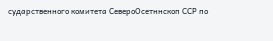сударственного комитета СевероОсетннскоп ССР по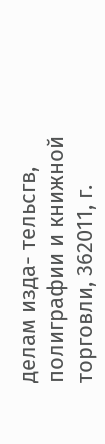делам изда- тельсгв, полиграфии и книжной торговли, 362011, г.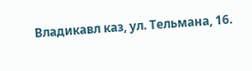Владикавл каз, ул. Тельмана, 16.